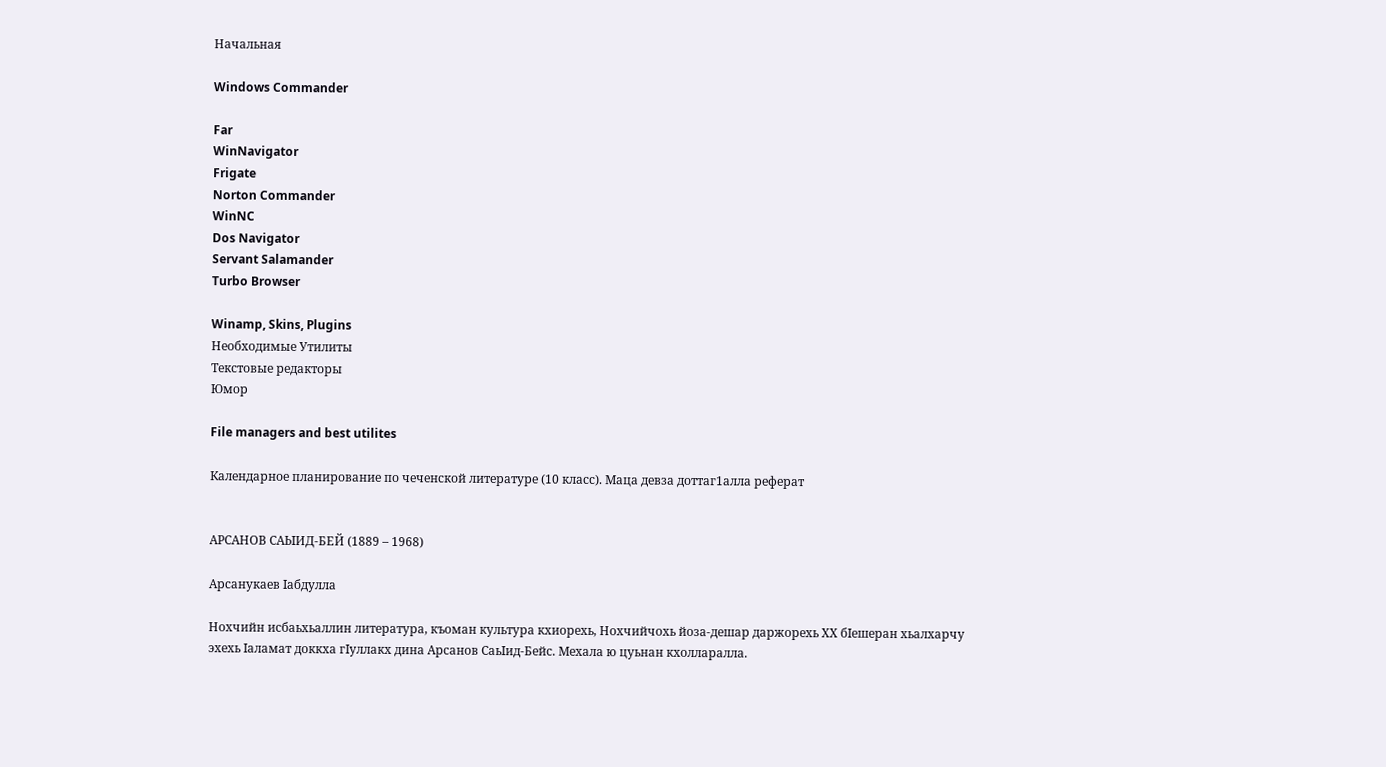Начальная

Windows Commander

Far
WinNavigator
Frigate
Norton Commander
WinNC
Dos Navigator
Servant Salamander
Turbo Browser

Winamp, Skins, Plugins
Необходимые Утилиты
Текстовые редакторы
Юмор

File managers and best utilites

Календарное планирование по чеченской литературе (10 класс). Маца девза доттаг1алла реферат


АРСАНОВ САЬIИД-БЕЙ (1889 – 1968)

Арсанукаев Iабдулла

Нохчийн исбаьхьаллин литература, къоман культура кхиорехь, Нохчийчохь йоза-дешар даржорехь ХХ бIешеран хьалхарчу эхехь Iаламат доккха гIуллакх дина Арсанов СаьIид-Бейс. Мехала ю цуьнан кхолларалла.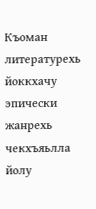Къоман литературехь йоккхачу эпически жанрехь чекхъяьлла йолу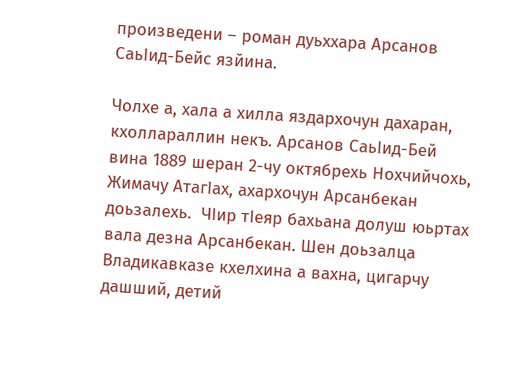произведени – роман дуьххара Арсанов СаьIид-Бейс язйина.

Чолхе а, хала а хилла яздархочун дахаран, кхоллараллин некъ. Арсанов СаьIид-Бей вина 1889 шеран 2-чу октябрехь Нохчийчохь, Жимачу АтагIах, ахархочун Арсанбекан доьзалехь.  ЧIир тIеяр бахьана долуш юьртах вала дезна Арсанбекан. Шен доьзалца Владикавказе кхелхина а вахна, цигарчу дашший, детий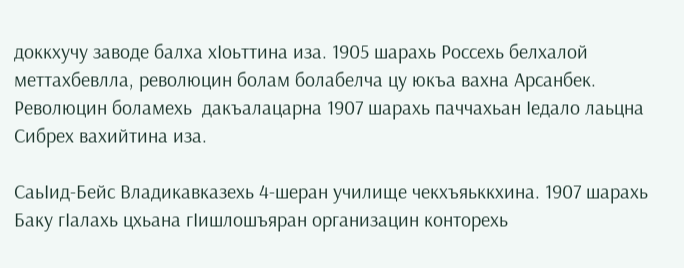доккхучу заводе балха хIоьттина иза. 1905 шарахь Россехь белхалой меттахбевлла, революцин болам болабелча цу юкъа вахна Арсанбек. Революцин боламехь  дакъалацарна 1907 шарахь паччахьан Iедало лаьцна Сибрех вахийтина иза.

СаьIид-Бейс Владикавказехь 4-шеран училище чекхъяьккхина. 1907 шарахь Баку гIалахь цхьана гIишлошъяран организацин конторехь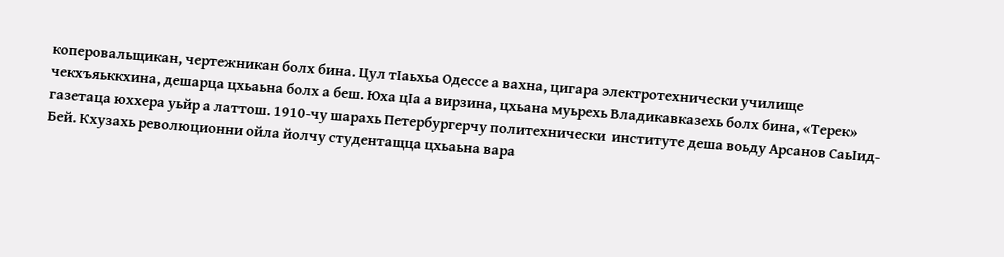коперовальщикан, чертежникан болх бина. Цул тIаьхьа Одессе а вахна, цигара электротехнически училище чекхъяьккхина, дешарца цхьаьна болх а беш. Юха цIа а вирзина, цхьана муьрехь Владикавказехь болх бина, «Терек» газетаца юххера уьйр а латтош. 1910-чу шарахь Петербургерчу политехнически  институте деша воьду Арсанов СаьIид-Бей. Кхузахь революционни ойла йолчу студентащца цхьаьна вара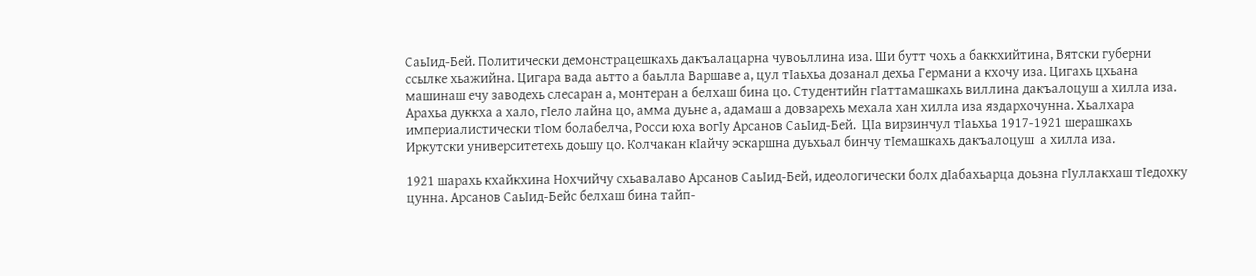СаьIид-Бей. Политически демонстрацешкахь дакъалацарна чувоьллина иза. Ши бутт чохь а баккхийтина, Вятски губерни ссылке хьажийна. Цигара вада аьтто а баьлла Варшаве а, цул тIаьхьа дозанал дехьа Германи а кхочу иза. Цигахь цхьана машинаш ечу заводехь слесаран а, монтеран а белхаш бина цо. Студентийн гIаттамашкахь виллина дакъалоцуш а хилла иза. Арахьа дуккха а хало, гIело лайна цо, амма дуьне а, адамаш а довзарехь мехала хан хилла иза яздархочунна. Хьалхара империалистически тIом болабелча, Росси юха вогIу Арсанов СаьIид-Бей.  ЦIа вирзинчул тIаьхьа 1917-1921 шерашкахь Иркутски университетехь доьшу цо. Колчакан кIайчу эскаршна дуьхьал бинчу тIемашкахь дакъалоцуш  а хилла иза.

1921 шарахь кхайкхина Нохчийчу схьавалаво Арсанов СаьIид-Бей, идеологически болх дIабахьарца доьзна гIуллакхаш тIедохку цунна. Арсанов СаьIид-Бейс белхаш бина тайп-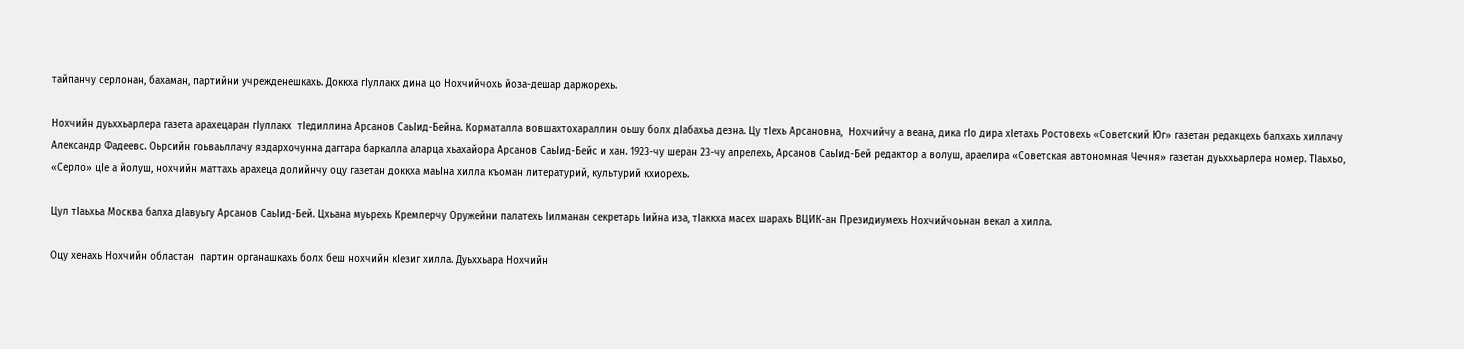тайпанчу серлонан, бахаман, партийни учрежденешкахь. Доккха гIуллакх дина цо Нохчийчохь йоза-дешар даржорехь.

Нохчийн дуьххьарлера газета арахецаран гIуллакх  тIедиллина Арсанов СаьIид-Бейна. Корматалла вовшахтохараллин оьшу болх дIабахьа дезна. Цу тIехь Арсановна,  Нохчийчу а веана, дика гIо дира хIетахь Ростовехь «Советский Юг» газетан редакцехь балхахь хиллачу Александр Фадеевс. Оьрсийн гоьваьллачу яздархочунна даггара баркалла аларца хьахайора Арсанов СаьIид-Бейс и хан. 1923-чу шеран 23-чу апрелехь, Арсанов СаьIид-Бей редактор а волуш, араелира «Советская автономная Чечня» газетан дуьххьарлера номер. ТIаьхьо, «Серло» цIе а йолуш, нохчийн маттахь арахеца долийнчу оцу газетан доккха маьIна хилла къоман литературий, культурий кхиорехь.

Цул тIаьхьа Москва балха дIавуьгу Арсанов СаьIид-Бей. Цхьана муьрехь Кремлерчу Оружейни палатехь Iилманан секретарь Iийна иза, тIаккха масех шарахь ВЦИК-ан Президиумехь Нохчийчоьнан векал а хилла.

Оцу хенахь Нохчийн областан  партин органашкахь болх беш нохчийн кIезиг хилла. Дуьххьара Нохчийн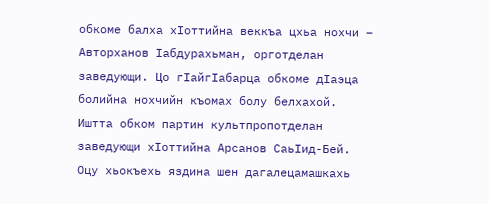обкоме балха хIоттийна веккъа цхьа нохчи – Авторханов Iабдурахьман, орготделан заведующи. Цо гIайгIабарца обкоме дIаэца болийна нохчийн къомах болу белхахой. Иштта обком партин культпропотделан заведующи хIоттийна Арсанов СаьIид-Бей. Оцу хьокъехь яздина шен дагалецамашкахь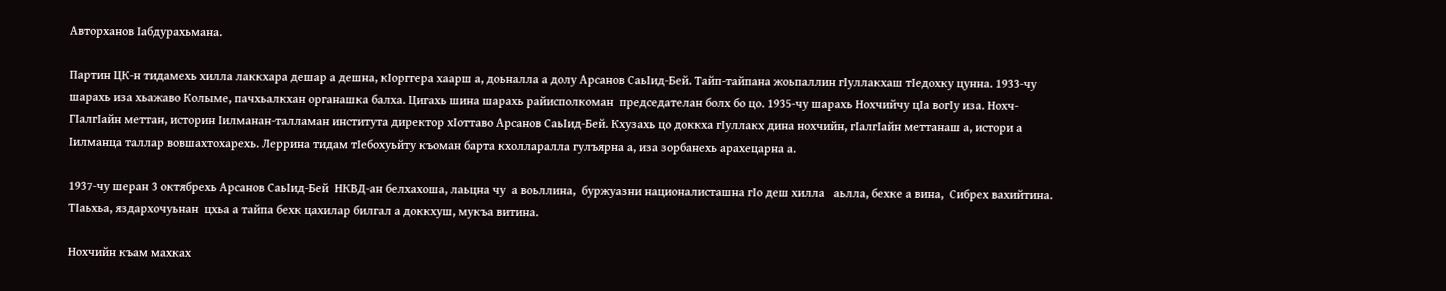Авторханов Iабдурахьмана.

Партин ЦК-н тидамехь хилла лаккхара дешар а дешна, кIорггера хаарш а, доьналла а долу Арсанов СаьIид-Бей. Тайп-тайпана жоьпаллин гIуллакхаш тIедохку цунна. 1933-чу шарахь иза хьажаво Колыме, пачхьалкхан органашка балха. Цигахь шина шарахь райисполкоман  председателан болх бо цо. 1935-чу шарахь Нохчийчу цIа вогIу иза. Нохч-ГIалгIайн меттан, историн Iилманан-талламан института директор хIоттаво Арсанов СаьIид-Бей. Кхузахь цо доккха гIуллакх дина нохчийн, гIалгIайн меттанаш а, истори а Iилманца таллар вовшахтохарехь. Леррина тидам тIебохуьйту къоман барта кхолларалла гулъярна а, иза зорбанехь арахецарна а.

1937-чу шеран 3 октябрехь Арсанов СаьIид-Бей  НКВД-ан белхахоша, лаьцна чу  а воьллина,  буржуазни националисташна гIо деш хилла   аьлла, бехке а вина,  Сибрех вахийтина. ТIаьхьа, яздархочуьнан  цхьа а тайпа бехк цахилар билгал а доккхуш, мукъа витина.

Нохчийн къам махках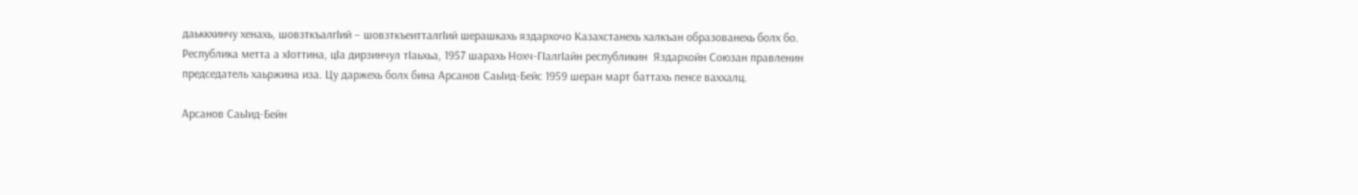даьккхинчу хенахь, шовзткъалгIий – шовзткъеитталгIий шерашкахь яздархочо Казахстанехь халкъан образованехь болх бо. Республика метта а хIоттина, цIа дирзинчул тIаьхьа, 1957 шарахь Нохч-ГIалгIайн республикин  Яздархойн Союзан правленин председатель хаьржина иза. Цу даржехь болх бина Арсанов СаьIид-Бейс 1959 шеран март баттахь пенсе ваххалц.

Арсанов СаьIид-Бейн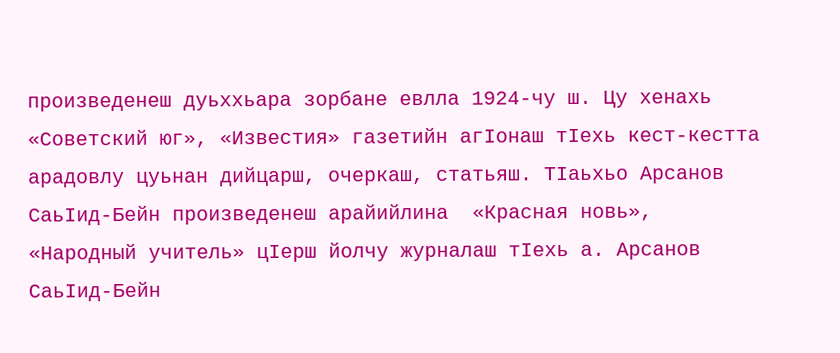произведенеш дуьххьара зорбане евлла 1924-чу ш. Цу хенахь «Советский юг», «Известия» газетийн агIонаш тIехь кест-кестта арадовлу цуьнан дийцарш, очеркаш, статьяш. ТIаьхьо Арсанов СаьIид-Бейн произведенеш арайийлина  «Красная новь», «Народный учитель» цIерш йолчу журналаш тIехь а. Арсанов СаьIид-Бейн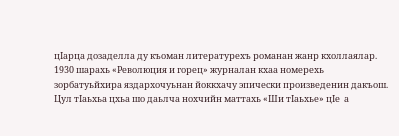цIарца дозаделла ду къоман литературехъ романан жанр кхоллаялар. 1930 шарахь «Революция и горец» журналан кхаа номерехь зорбатуьйхира яздархочуьнан йоккхачу эпически произведенин дакъош. Цул тIаьхьа цхьа шо даьлча нохчийн маттахь «Ши тIаьхье» цIе  а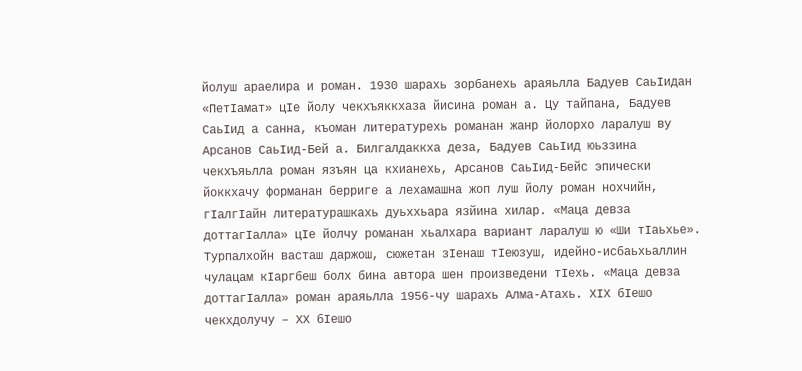йолуш араелира и роман. 1930 шарахь зорбанехь араяьлла Бадуев СаьIидан «ПетIамат» цIе йолу чекхъяккхаза йисина роман а. Цу тайпана, Бадуев СаьIид а санна, къоман литературехь романан жанр йолорхо ларалуш ву Арсанов СаьIид-Бей а. Билгалдаккха деза, Бадуев СаьIид юьззина чекхъяьлла роман язъян ца кхианехь, Арсанов СаьIид-Бейс эпически йоккхачу форманан берриге а лехамашна жоп луш йолу роман нохчийн, гIалгIайн литературашкахь дуьххьара язйина хилар. «Маца девза доттагIалла» цIе йолчу романан хьалхара вариант ларалуш ю «Ши тIаьхье». Турпалхойн васташ даржош, сюжетан зIенаш тIеюзуш, идейно-исбаьхьаллин чулацам кIаргбеш болх бина автора шен произведени тIехь. «Маца девза доттагIалла» роман араяьлла 1956-чу шарахь Алма-Атахь. ХIХ бIешо чекхдолучу – ХХ бIешо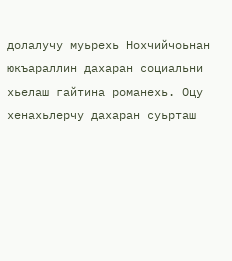долалучу муьрехь Нохчийчоьнан юкъараллин дахаран социальни хьелаш гайтина романехь. Оцу хенахьлерчу дахаран суьрташ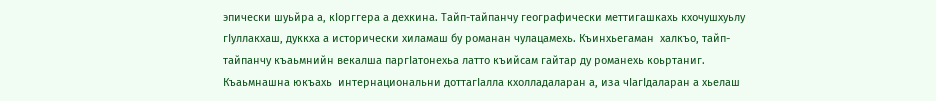эпически шуьйра а, кIорггера а дехкина. Тайп-тайпанчу географически меттигашкахь кхочушхуьлу гIуллакхаш, дуккха а исторически хиламаш бу романан чулацамехь. Къинхьегаман  халкъо, тайп-тайпанчу къаьмнийн векалша паргIатонехьа латто къийсам гайтар ду романехь коьртаниг. Къаьмнашна юкъахь  интернациональни доттагIалла кхолладаларан а, иза чIагIдаларан а хьелаш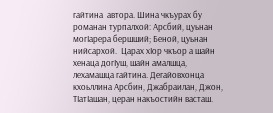гайтина  автора. Шина чкъурах бу романан турпалхой: Арсбий, цуьнан могIарера бершший; Беной, цуьнан нийсархой.  Царах хIор чкъор а шайн хенаца догIуш, шайн амалшца, лехамашца гайтина. Дегайовхонца кхоьллина Арсбин, Джабраилан, Джон, ТIатIашан, церан накъостийн васташ.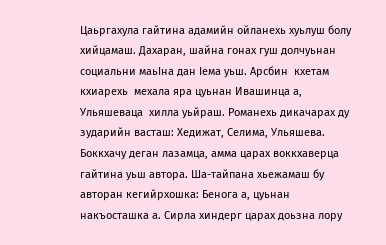Цаьргахула гайтина адамийн ойланехь хуьлуш болу хийцамаш. Дахаран, шайна гонах гуш долчуьнан социальни маьIна дан Iема уьш. Арсбин  кхетам кхиарехь  мехала яра цуьнан Ивашинца а, Ульяшеваца  хилла уьйраш. Романехь дикачарах ду зударийн васташ: Хедижат, Селима, Ульяшева. Боккхачу деган лазамца, амма царах воккхаверца гайтина уьш автора. Ша-тайпана хьежамаш бу авторан кегийрхошка: Бенога а, цуьнан накъосташка а. Сирла хиндерг царах доьзна лору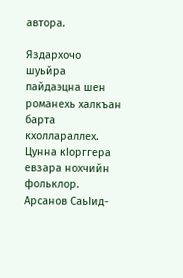автора.

Яздархочо шуьйра пайдаэцна шен романехь халкъан барта кхоллараллех. Цунна кIорггера евзара нохчийн фольклор. Арсанов СаьIид-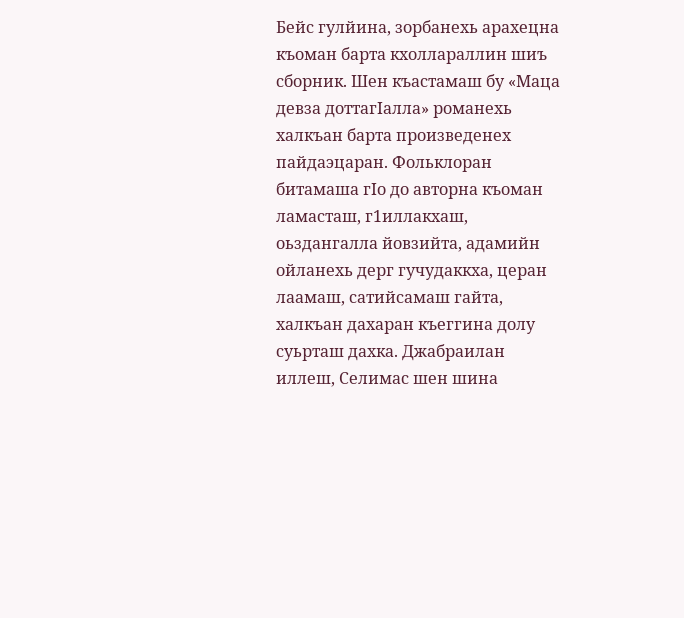Бейс гулйина, зорбанехь арахецна къоман барта кхоллараллин шиъ сборник. Шен къастамаш бу «Маца девза доттагIалла» романехь халкъан барта произведенех пайдаэцаран. Фольклоран битамаша гIо до авторна къоман ламасташ, г1иллакхаш, оьздангалла йовзийта, адамийн ойланехь дерг гучудаккха, церан лаамаш, сатийсамаш гайта, халкъан дахаран къеггина долу суьрташ дахка. Джабраилан иллеш, Селимас шен шина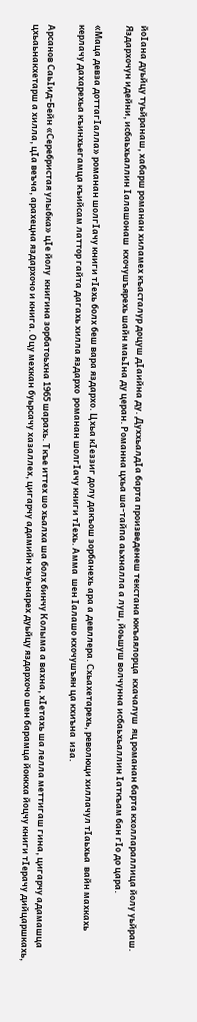йоIана дуьйцу туьйранаш, хабарш романан хиламех къасталур доцуш дIаийна ду. ДуххьалдIа барта произведенеш текстана юкъаялорца  кхачалуш  яц романан барта кхоллараллица йолу уьйраш. Яздархочун идейни, исбаьхьаллин Iалашонаш  кхочушъярехь шайн маьIна ду церан. Романна цхьа ша-тайпа аьхналла а луш, йоьшуш волчунна исбаьхьаллин Iаткъам бан гIо до цара.

«Маца девза доттагIалла» романан шолгIачу книги тIехь болх беш вара яздархо. Цхьа кIеззиг долу дакъош зорбанехь ара а девллера. Схьахетарехь, революци хиллачул тIаьхьа  вайн махкахь керлачу дахарехьа къинхьегамца къийсам латтор гайта дагахь хилла яздархо  романан шолгIачу книги тIехь. Амма  шен Iалашо кхочушъян ца кхиъна  иза.

Арсанов СаьIид-Бейн «Серебристая улыбка» цIе йолу  книгина зорбатоьхна 1965 шарахь. Ткъе иттех шо хьалха ша болх бинчу Колыма а вахна, хIетахь ша лелла меттигаш гина, цигарчу адамашца цхьаьнакхетарш а хилла, цIа веъча, арахецна яздархочо и книга. Оцу мехкан буьрсачу хазаллех, цигарчу адамийн хьуьнарех дуьйцу яздархочо шен барамца йоккха йоцчу книги тIерачу дийцаршкахь,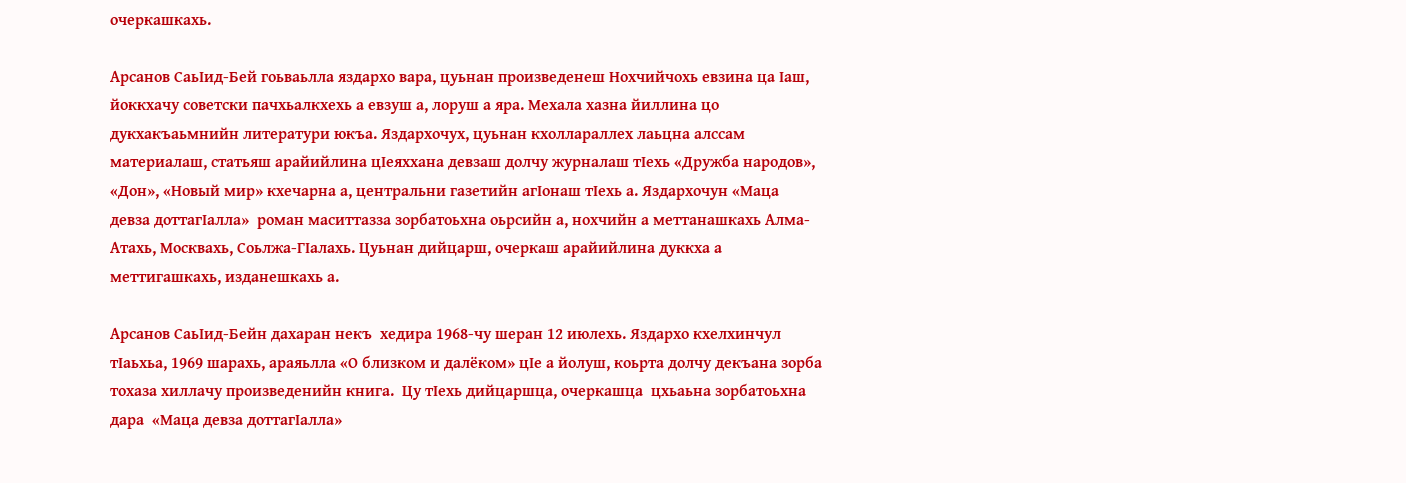очеркашкахь.

Арсанов СаьIид-Бей гоьваьлла яздархо вара, цуьнан произведенеш Нохчийчохь евзина ца Iаш, йоккхачу советски пачхьалкхехь а евзуш а, лоруш а яра. Мехала хазна йиллина цо дукхакъаьмнийн литератури юкъа. Яздархочух, цуьнан кхоллараллех лаьцна алссам материалаш, статьяш арайийлина цIеяххана девзаш долчу журналаш тIехь «Дружба народов», «Дон», «Новый мир» кхечарна а, центральни газетийн агIонаш тIехь а. Яздархочун «Маца девза доттагIалла»  роман маситтазза зорбатоьхна оьрсийн а, нохчийн а меттанашкахь Алма-Атахь, Москвахь, Соьлжа-ГIалахь. Цуьнан дийцарш, очеркаш арайийлина дуккха а меттигашкахь, изданешкахь а.

Арсанов СаьIид-Бейн дахаран некъ  хедира 1968-чу шеран 12 июлехь. Яздархо кхелхинчул тIаьхьа, 1969 шарахь, араяьлла «О близком и далёком» цIе а йолуш, коьрта долчу декъана зорба  тохаза хиллачу произведенийн книга.  Цу тIехь дийцаршца, очеркашца  цхьаьна зорбатоьхна дара  «Маца девза доттагIалла»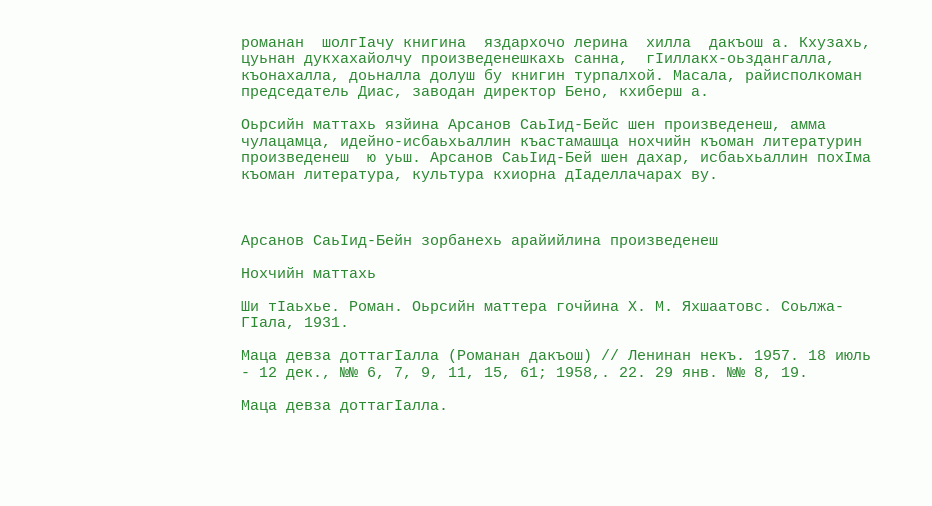романан  шолгIачу книгина  яздархочо лерина  хилла  дакъош а. Кхузахь, цуьнан дукхахайолчу произведенешкахь санна,  гIиллакх-оьздангалла, къонахалла, доьналла долуш бу книгин турпалхой. Масала, райисполкоман председатель Диас, заводан директор Бено, кхиберш а.

Оьрсийн маттахь язйина Арсанов СаьIид-Бейс шен произведенеш, амма чулацамца, идейно-исбаьхьаллин къастамашца нохчийн къоман литературин произведенеш  ю уьш. Арсанов СаьIид-Бей шен дахар, исбаьхьаллин похIма къоман литература, культура кхиорна дIаделлачарах ву.



Арсанов СаьIид-Бейн зорбанехь арайийлина произведенеш

Нохчийн маттахь

Ши тIаьхье. Роман. Оьрсийн маттера гочйина Х. М. Яхшаатовс. Соьлжа-ГIала, 1931.

Маца девза доттагIалла (Романан дакъош) // Ленинан некъ. 1957. 18 июль - 12 дек., №№ 6, 7, 9, 11, 15, 61; 1958,. 22. 29 янв. №№ 8, 19.

Маца девза доттагIалла.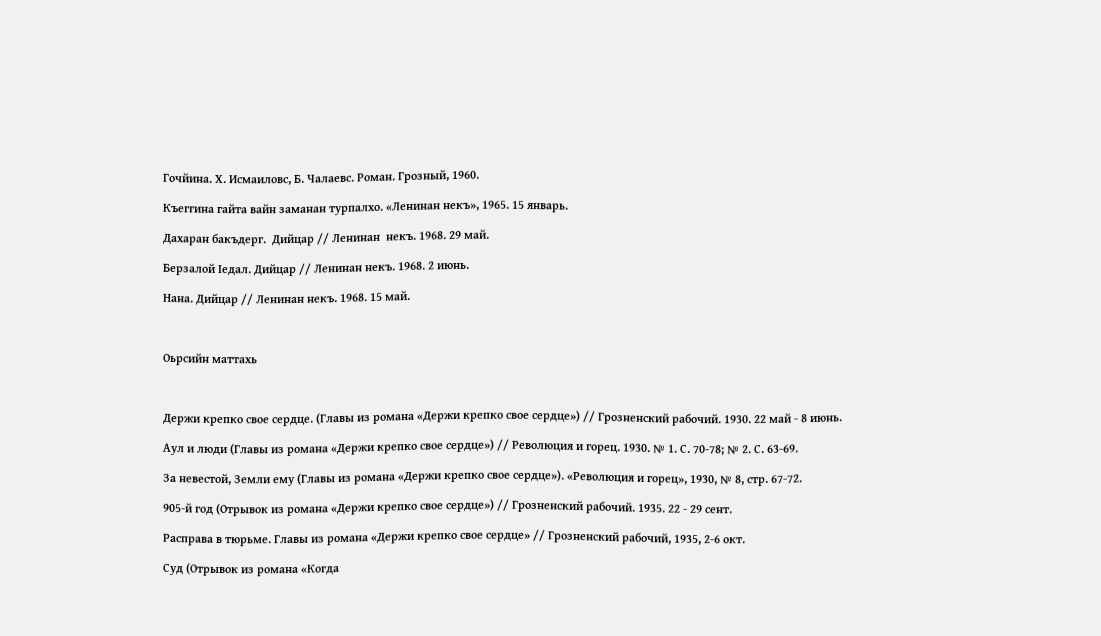Гочйина. Х. Исмаиловс, Б. Чалаевс. Роман. Грозный, 1960.

Къеггина гайта вайн заманан турпалхо. «Ленинан некъ», 1965. 15 январь.

Дахаран бакъдерг.  Дийцар // Ленинан  некъ. 1968. 29 май.

Берзалой Iедал. Дийцар // Ленинан некъ. 1968. 2 июнь.

Нана. Дийцар // Ленинан некъ. 1968. 15 май.



Оьрсийн маттахь



Держи крепко свое сердце. (Главы из романа «Держи крепко свое сердце») // Грозненский рабочий. 1930. 22 май - 8 июнь.

Аул и люди (Главы из романа «Держи крепко свое сердце») // Революция и горец. 1930. № 1. С. 70-78; № 2. С. 63-69.

За невестой, Земли ему (Главы из романа «Держи крепко свое сердце»). «Революция и горец», 1930, № 8, стр. 67-72.

905-й год (Отрывок из романа «Держи крепко свое сердце») // Грозненский рабочий. 1935. 22 - 29 сент.

Расправа в тюрьме. Главы из романа «Держи крепко свое сердце» // Грозненский рабочий, 1935, 2-6 окт.

Суд (Отрывок из романа «Когда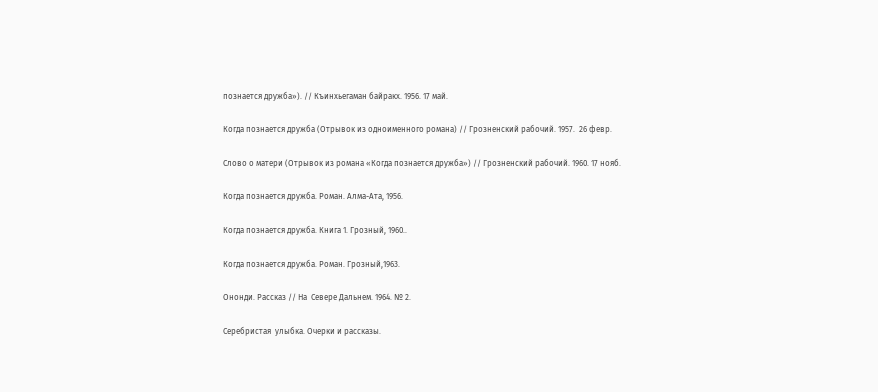познается дружба»). // Къинхьегаман байракх. 1956. 17 май.

Когда познается дружба (Отрывок из одноименного романа) // Грозненский рабочий. 1957.  26 февр.

Слово о матери (Отрывок из романа «Когда познается дружба») // Грозненский рабочий. 1960. 17 нояб.

Когда познается дружба. Роман. Алма-Ата, 1956.

Когда познается дружба. Книга 1. Грозный, 1960..

Когда познается дружба. Роман. Грозный,1963.

Ононди. Рассказ // На  Севере Дальнем. 1964. № 2.

Серебристая  улыбка. Очерки и рассказы.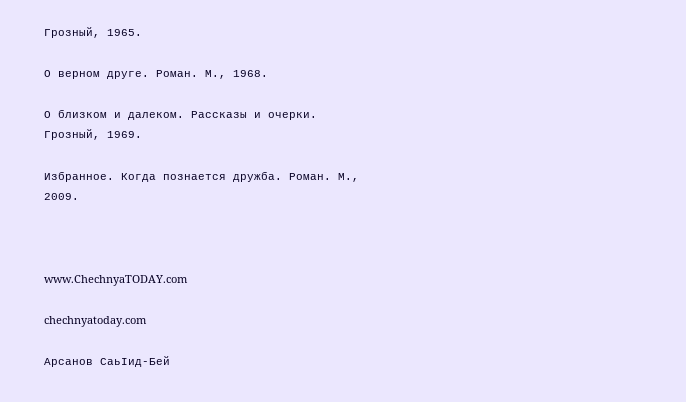Грозный, 1965.

О верном друге. Роман. М., 1968.

О близком и далеком. Рассказы и очерки.  Грозный, 1969.

Избранное. Когда познается дружба. Роман. М., 2009.



www.ChechnyaTODAY.com

chechnyatoday.com

Арсанов СаьIид-Бей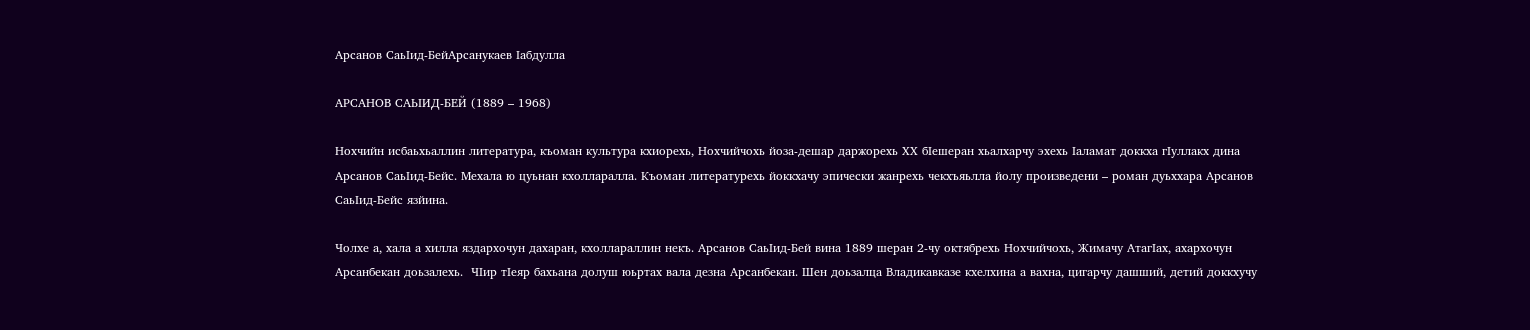Арсанов СаьIид-БейАрсанукаев Iабдулла

АРСАНОВ САЬIИД-БЕЙ (1889 – 1968)

Нохчийн исбаьхьаллин литература, къоман культура кхиорехь, Нохчийчохь йоза-дешар даржорехь ХХ бIешеран хьалхарчу эхехь Iаламат доккха гIуллакх дина Арсанов СаьIид-Бейс. Мехала ю цуьнан кхолларалла. Къоман литературехь йоккхачу эпически жанрехь чекхъяьлла йолу произведени – роман дуьххара Арсанов СаьIид-Бейс язйина.

Чолхе а, хала а хилла яздархочун дахаран, кхоллараллин некъ. Арсанов СаьIид-Бей вина 1889 шеран 2-чу октябрехь Нохчийчохь, Жимачу АтагIах, ахархочун Арсанбекан доьзалехь.  ЧIир тIеяр бахьана долуш юьртах вала дезна Арсанбекан. Шен доьзалца Владикавказе кхелхина а вахна, цигарчу дашший, детий доккхучу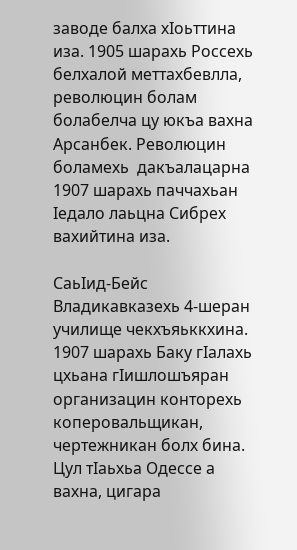заводе балха хIоьттина иза. 1905 шарахь Россехь белхалой меттахбевлла, революцин болам болабелча цу юкъа вахна Арсанбек. Революцин боламехь  дакъалацарна 1907 шарахь паччахьан Iедало лаьцна Сибрех вахийтина иза.

СаьIид-Бейс Владикавказехь 4-шеран училище чекхъяьккхина. 1907 шарахь Баку гIалахь цхьана гIишлошъяран организацин конторехь коперовальщикан, чертежникан болх бина. Цул тIаьхьа Одессе а вахна, цигара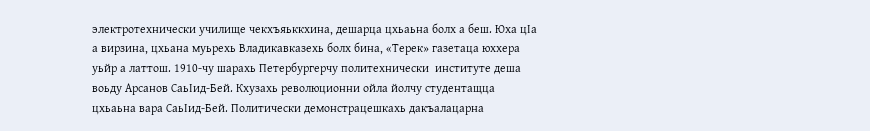электротехнически училище чекхъяьккхина, дешарца цхьаьна болх а беш. Юха цIа а вирзина, цхьана муьрехь Владикавказехь болх бина, «Терек» газетаца юххера уьйр а латтош. 1910-чу шарахь Петербургерчу политехнически  институте деша воьду Арсанов СаьIид-Бей. Кхузахь революционни ойла йолчу студентащца цхьаьна вара СаьIид-Бей. Политически демонстрацешкахь дакъалацарна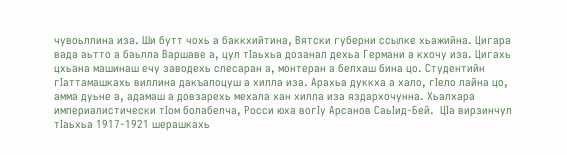чувоьллина иза. Ши бутт чохь а баккхийтина, Вятски губерни ссылке хьажийна. Цигара вада аьтто а баьлла Варшаве а, цул тIаьхьа дозанал дехьа Германи а кхочу иза. Цигахь цхьана машинаш ечу заводехь слесаран а, монтеран а белхаш бина цо. Студентийн гIаттамашкахь виллина дакъалоцуш а хилла иза. Арахьа дуккха а хало, гIело лайна цо, амма дуьне а, адамаш а довзарехь мехала хан хилла иза яздархочунна. Хьалхара империалистически тIом болабелча, Росси юха вогIу Арсанов СаьIид-Бей.  ЦIа вирзинчул тIаьхьа 1917-1921 шерашкахь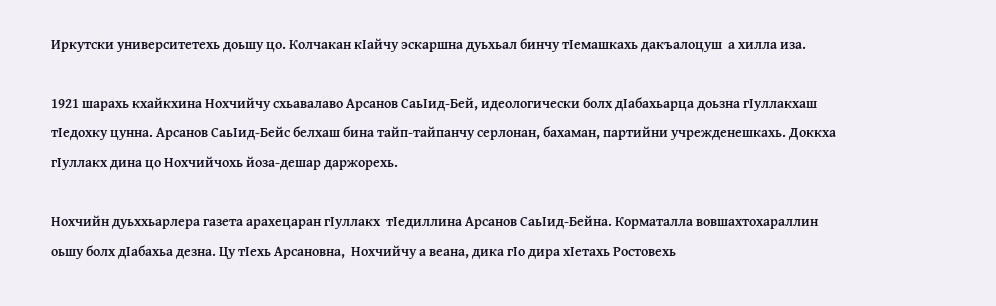Иркутски университетехь доьшу цо. Колчакан кIайчу эскаршна дуьхьал бинчу тIемашкахь дакъалоцуш  а хилла иза.

1921 шарахь кхайкхина Нохчийчу схьавалаво Арсанов СаьIид-Бей, идеологически болх дIабахьарца доьзна гIуллакхаш тIедохку цунна. Арсанов СаьIид-Бейс белхаш бина тайп-тайпанчу серлонан, бахаман, партийни учрежденешкахь. Доккха гIуллакх дина цо Нохчийчохь йоза-дешар даржорехь.

Нохчийн дуьххьарлера газета арахецаран гIуллакх  тIедиллина Арсанов СаьIид-Бейна. Корматалла вовшахтохараллин оьшу болх дIабахьа дезна. Цу тIехь Арсановна,  Нохчийчу а веана, дика гIо дира хIетахь Ростовехь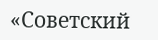«Советский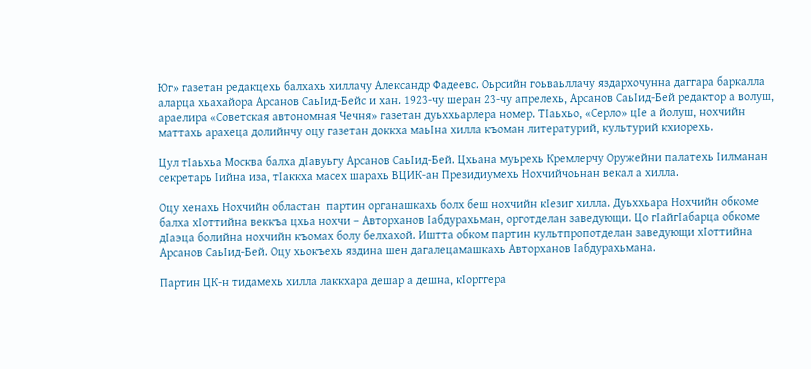Юг» газетан редакцехь балхахь хиллачу Александр Фадеевс. Оьрсийн гоьваьллачу яздархочунна даггара баркалла аларца хьахайора Арсанов СаьIид-Бейс и хан. 1923-чу шеран 23-чу апрелехь, Арсанов СаьIид-Бей редактор а волуш, араелира «Советская автономная Чечня» газетан дуьххьарлера номер. ТIаьхьо, «Серло» цIе а йолуш, нохчийн маттахь арахеца долийнчу оцу газетан доккха маьIна хилла къоман литературий, культурий кхиорехь.

Цул тIаьхьа Москва балха дIавуьгу Арсанов СаьIид-Бей. Цхьана муьрехь Кремлерчу Оружейни палатехь Iилманан секретарь Iийна иза, тIаккха масех шарахь ВЦИК-ан Президиумехь Нохчийчоьнан векал а хилла.

Оцу хенахь Нохчийн областан  партин органашкахь болх беш нохчийн кIезиг хилла. Дуьххьара Нохчийн обкоме балха хIоттийна веккъа цхьа нохчи – Авторханов Iабдурахьман, орготделан заведующи. Цо гIайгIабарца обкоме дIаэца болийна нохчийн къомах болу белхахой. Иштта обком партин культпропотделан заведующи хIоттийна Арсанов СаьIид-Бей. Оцу хьокъехь яздина шен дагалецамашкахь Авторханов Iабдурахьмана.

Партин ЦК-н тидамехь хилла лаккхара дешар а дешна, кIорггера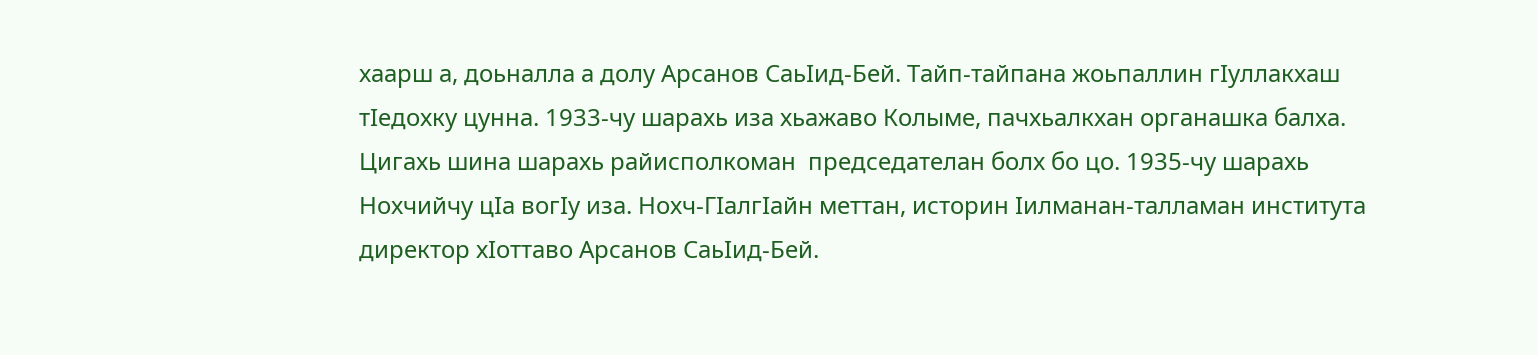хаарш а, доьналла а долу Арсанов СаьIид-Бей. Тайп-тайпана жоьпаллин гIуллакхаш тIедохку цунна. 1933-чу шарахь иза хьажаво Колыме, пачхьалкхан органашка балха. Цигахь шина шарахь райисполкоман  председателан болх бо цо. 1935-чу шарахь Нохчийчу цIа вогIу иза. Нохч-ГIалгIайн меттан, историн Iилманан-талламан института директор хIоттаво Арсанов СаьIид-Бей.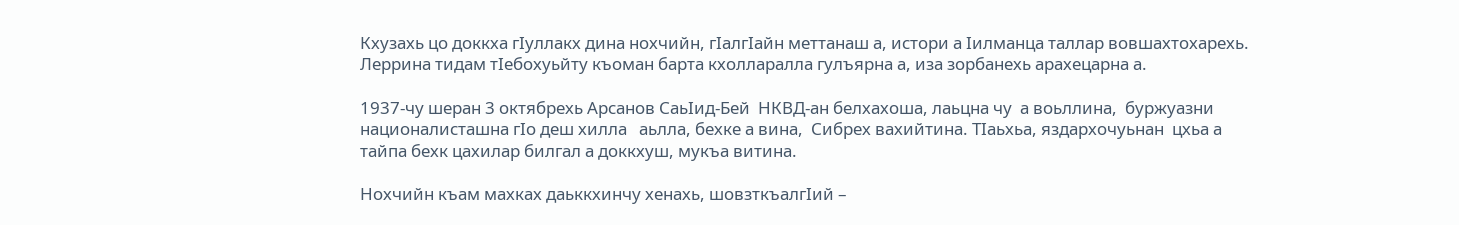Кхузахь цо доккха гIуллакх дина нохчийн, гIалгIайн меттанаш а, истори а Iилманца таллар вовшахтохарехь. Леррина тидам тIебохуьйту къоман барта кхолларалла гулъярна а, иза зорбанехь арахецарна а.

1937-чу шеран 3 октябрехь Арсанов СаьIид-Бей  НКВД-ан белхахоша, лаьцна чу  а воьллина,  буржуазни националисташна гIо деш хилла   аьлла, бехке а вина,  Сибрех вахийтина. ТIаьхьа, яздархочуьнан  цхьа а тайпа бехк цахилар билгал а доккхуш, мукъа витина.

Нохчийн къам махках даьккхинчу хенахь, шовзткъалгIий –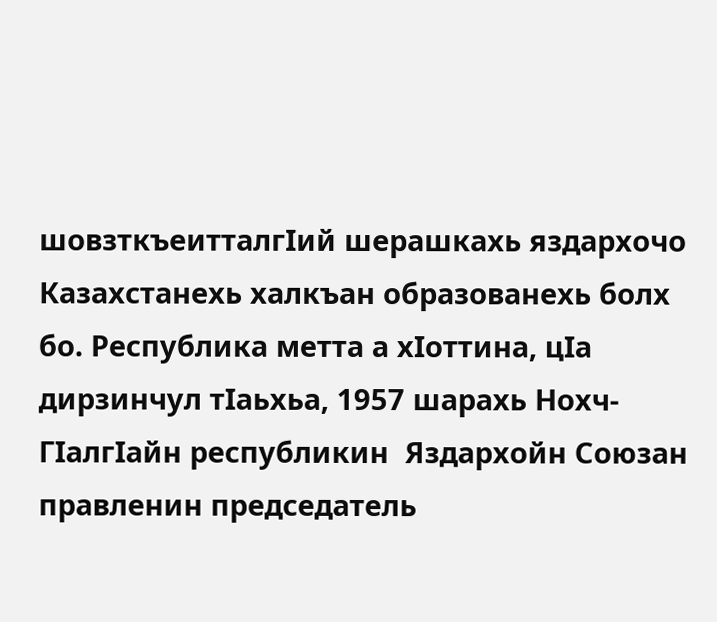шовзткъеитталгIий шерашкахь яздархочо Казахстанехь халкъан образованехь болх бо. Республика метта а хIоттина, цIа дирзинчул тIаьхьа, 1957 шарахь Нохч-ГIалгIайн республикин  Яздархойн Союзан правленин председатель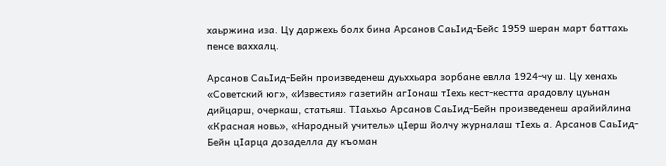хаьржина иза. Цу даржехь болх бина Арсанов СаьIид-Бейс 1959 шеран март баттахь пенсе ваххалц.

Арсанов СаьIид-Бейн произведенеш дуьххьара зорбане евлла 1924-чу ш. Цу хенахь «Советский юг», «Известия» газетийн агIонаш тIехь кест-кестта арадовлу цуьнан дийцарш, очеркаш, статьяш. ТIаьхьо Арсанов СаьIид-Бейн произведенеш арайийлина  «Красная новь», «Народный учитель» цIерш йолчу журналаш тIехь а. Арсанов СаьIид-Бейн цIарца дозаделла ду къоман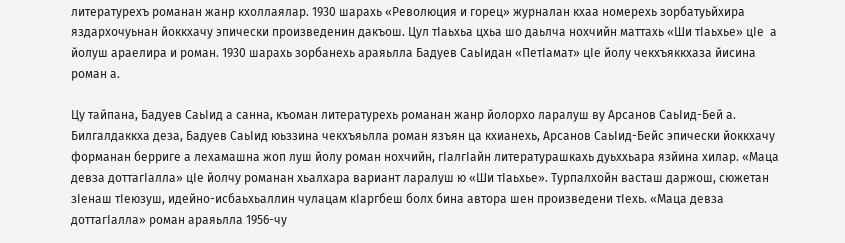литературехъ романан жанр кхоллаялар. 1930 шарахь «Революция и горец» журналан кхаа номерехь зорбатуьйхира яздархочуьнан йоккхачу эпически произведенин дакъош. Цул тIаьхьа цхьа шо даьлча нохчийн маттахь «Ши тIаьхье» цIе  а йолуш араелира и роман. 1930 шарахь зорбанехь араяьлла Бадуев СаьIидан «ПетIамат» цIе йолу чекхъяккхаза йисина роман а.

Цу тайпана, Бадуев СаьIид а санна, къоман литературехь романан жанр йолорхо ларалуш ву Арсанов СаьIид-Бей а. Билгалдаккха деза, Бадуев СаьIид юьззина чекхъяьлла роман язъян ца кхианехь, Арсанов СаьIид-Бейс эпически йоккхачу форманан берриге а лехамашна жоп луш йолу роман нохчийн, гIалгIайн литературашкахь дуьххьара язйина хилар. «Маца девза доттагIалла» цIе йолчу романан хьалхара вариант ларалуш ю «Ши тIаьхье». Турпалхойн васташ даржош, сюжетан зIенаш тIеюзуш, идейно-исбаьхьаллин чулацам кIаргбеш болх бина автора шен произведени тIехь. «Маца девза доттагIалла» роман араяьлла 1956-чу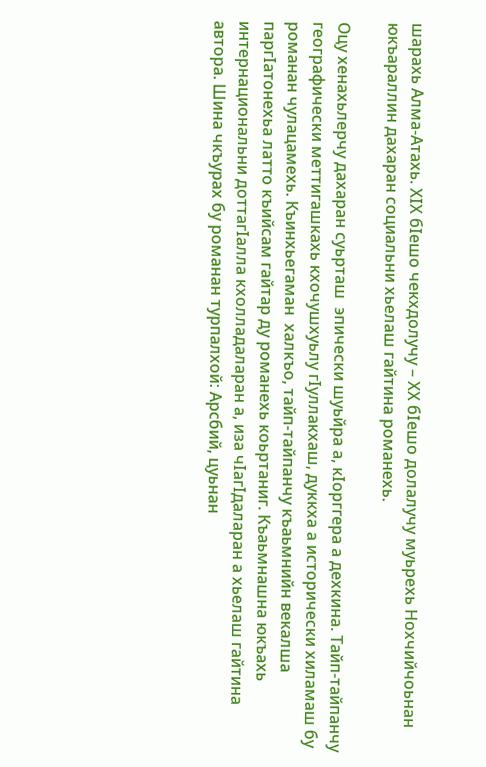шарахь Алма-Атахь. ХIХ бIешо чекхдолучу – ХХ бIешо долалучу муьрехь Нохчийчоьнан юкъараллин дахаран социальни хьелаш гайтина романехь.

Оцу хенахьлерчу дахаран суьрташ  эпически шуьйра а, кIорггера а дехкина. Тайп-тайпанчу географически меттигашкахь кхочушхуьлу гIуллакхаш, дуккха а исторически хиламаш бу романан чулацамехь. Къинхьегаман  халкъо, тайп-тайпанчу къаьмнийн векалша паргIатонехьа латто къийсам гайтар ду романехь коьртаниг. Къаьмнашна юкъахь  интернациональни доттагIалла кхолладаларан а, иза чIагIдаларан а хьелаш гайтина  автора. Шина чкъурах бу романан турпалхой: Арсбий, цуьнан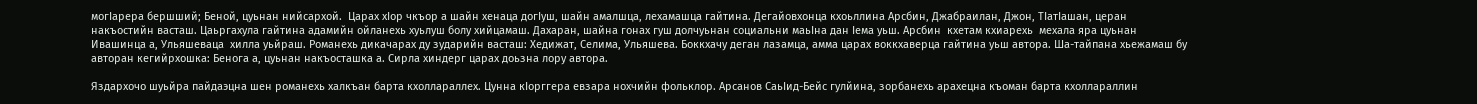могIарера бершший; Беной, цуьнан нийсархой.  Царах хIор чкъор а шайн хенаца догIуш, шайн амалшца, лехамашца гайтина. Дегайовхонца кхоьллина Арсбин, Джабраилан, Джон, ТIатIашан, церан накъостийн васташ. Цаьргахула гайтина адамийн ойланехь хуьлуш болу хийцамаш. Дахаран, шайна гонах гуш долчуьнан социальни маьIна дан Iема уьш. Арсбин  кхетам кхиарехь  мехала яра цуьнан Ивашинца а, Ульяшеваца  хилла уьйраш. Романехь дикачарах ду зударийн васташ: Хедижат, Селима, Ульяшева. Боккхачу деган лазамца, амма царах воккхаверца гайтина уьш автора. Ша-тайпана хьежамаш бу авторан кегийрхошка: Бенога а, цуьнан накъосташка а. Сирла хиндерг царах доьзна лору автора.

Яздархочо шуьйра пайдаэцна шен романехь халкъан барта кхоллараллех. Цунна кIорггера евзара нохчийн фольклор. Арсанов СаьIид-Бейс гулйина, зорбанехь арахецна къоман барта кхоллараллин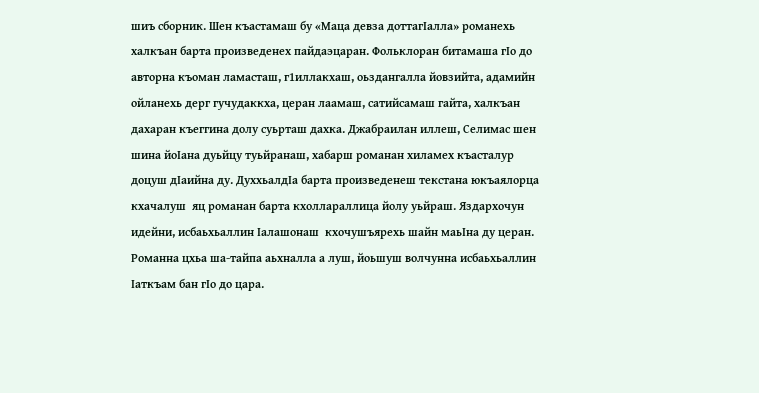шиъ сборник. Шен къастамаш бу «Маца девза доттагIалла» романехь халкъан барта произведенех пайдаэцаран. Фольклоран битамаша гIо до авторна къоман ламасташ, г1иллакхаш, оьздангалла йовзийта, адамийн ойланехь дерг гучудаккха, церан лаамаш, сатийсамаш гайта, халкъан дахаран къеггина долу суьрташ дахка. Джабраилан иллеш, Селимас шен шина йоIана дуьйцу туьйранаш, хабарш романан хиламех къасталур доцуш дIаийна ду. ДуххьалдIа барта произведенеш текстана юкъаялорца  кхачалуш  яц романан барта кхоллараллица йолу уьйраш. Яздархочун идейни, исбаьхьаллин Iалашонаш  кхочушъярехь шайн маьIна ду церан. Романна цхьа ша-тайпа аьхналла а луш, йоьшуш волчунна исбаьхьаллин Iаткъам бан гIо до цара.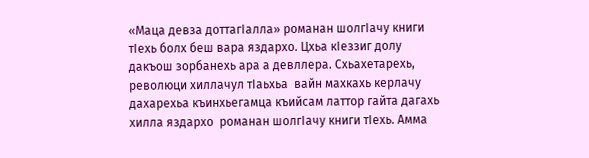«Маца девза доттагIалла» романан шолгIачу книги тIехь болх беш вара яздархо. Цхьа кIеззиг долу дакъош зорбанехь ара а девллера. Схьахетарехь, революци хиллачул тIаьхьа  вайн махкахь керлачу дахарехьа къинхьегамца къийсам латтор гайта дагахь хилла яздархо  романан шолгIачу книги тIехь. Амма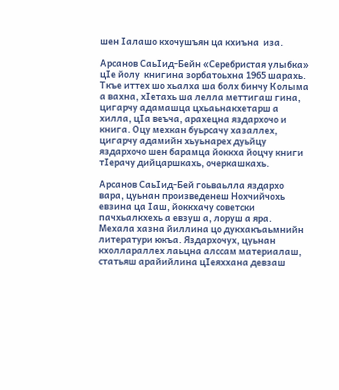шен Iалашо кхочушъян ца кхиъна  иза.

Арсанов СаьIид-Бейн «Серебристая улыбка» цIе йолу  книгина зорбатоьхна 1965 шарахь. Ткъе иттех шо хьалха ша болх бинчу Колыма а вахна, хIетахь ша лелла меттигаш гина, цигарчу адамашца цхьаьнакхетарш а хилла, цIа веъча, арахецна яздархочо и книга. Оцу мехкан буьрсачу хазаллех, цигарчу адамийн хьуьнарех дуьйцу яздархочо шен барамца йоккха йоцчу книги тIерачу дийцаршкахь, очеркашкахь.

Арсанов СаьIид-Бей гоьваьлла яздархо вара, цуьнан произведенеш Нохчийчохь евзина ца Iаш, йоккхачу советски пачхьалкхехь а евзуш а, лоруш а яра. Мехала хазна йиллина цо дукхакъаьмнийн литератури юкъа. Яздархочух, цуьнан кхоллараллех лаьцна алссам материалаш, статьяш арайийлина цIеяххана девзаш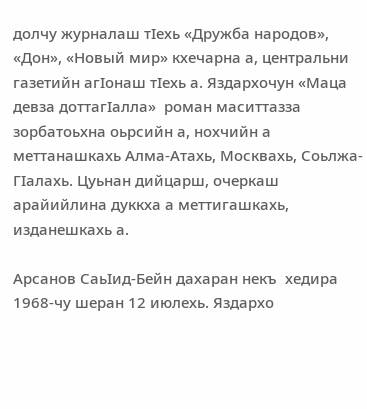долчу журналаш тIехь «Дружба народов», «Дон», «Новый мир» кхечарна а, центральни газетийн агIонаш тIехь а. Яздархочун «Маца девза доттагIалла»  роман маситтазза зорбатоьхна оьрсийн а, нохчийн а меттанашкахь Алма-Атахь, Москвахь, Соьлжа-ГIалахь. Цуьнан дийцарш, очеркаш арайийлина дуккха а меттигашкахь, изданешкахь а.

Арсанов СаьIид-Бейн дахаран некъ  хедира 1968-чу шеран 12 июлехь. Яздархо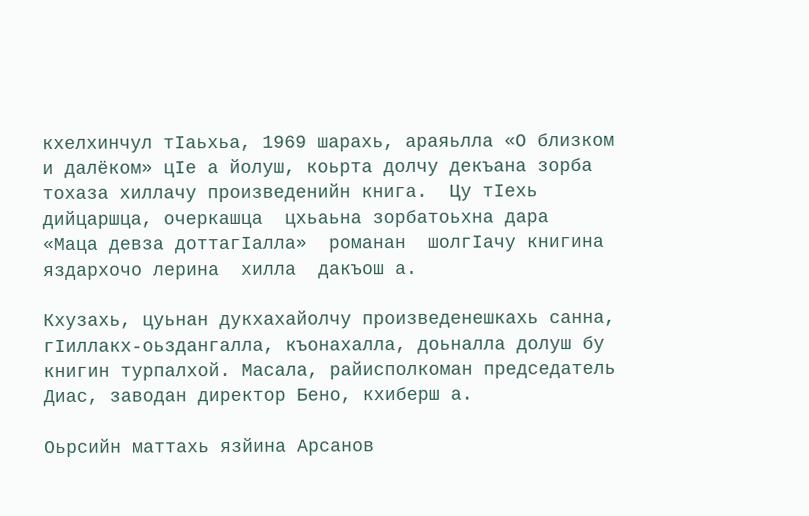кхелхинчул тIаьхьа, 1969 шарахь, араяьлла «О близком и далёком» цIе а йолуш, коьрта долчу декъана зорба  тохаза хиллачу произведенийн книга.  Цу тIехь дийцаршца, очеркашца  цхьаьна зорбатоьхна дара  «Маца девза доттагIалла»  романан  шолгIачу книгина  яздархочо лерина  хилла  дакъош а.

Кхузахь, цуьнан дукхахайолчу произведенешкахь санна,  гIиллакх-оьздангалла, къонахалла, доьналла долуш бу книгин турпалхой. Масала, райисполкоман председатель Диас, заводан директор Бено, кхиберш а.

Оьрсийн маттахь язйина Арсанов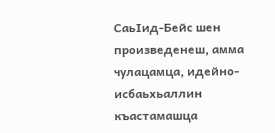СаьIид-Бейс шен произведенеш, амма чулацамца, идейно-исбаьхьаллин къастамашца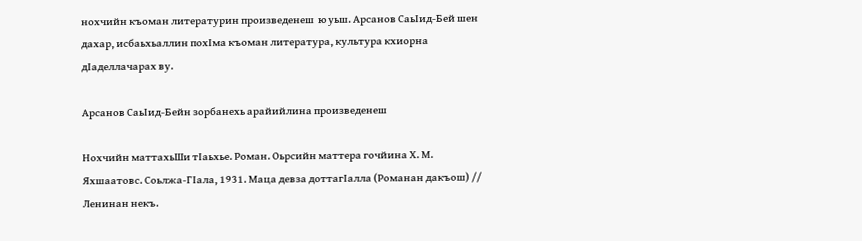нохчийн къоман литературин произведенеш  ю уьш. Арсанов СаьIид-Бей шен дахар, исбаьхьаллин похIма къоман литература, культура кхиорна дIаделлачарах ву.

Арсанов СаьIид-Бейн зорбанехь арайийлина произведенеш

Нохчийн маттахьШи тIаьхье. Роман. Оьрсийн маттера гочйина Х. М. Яхшаатовс. Соьлжа-ГIала, 1931. Маца девза доттагIалла (Романан дакъош) // Ленинан некъ.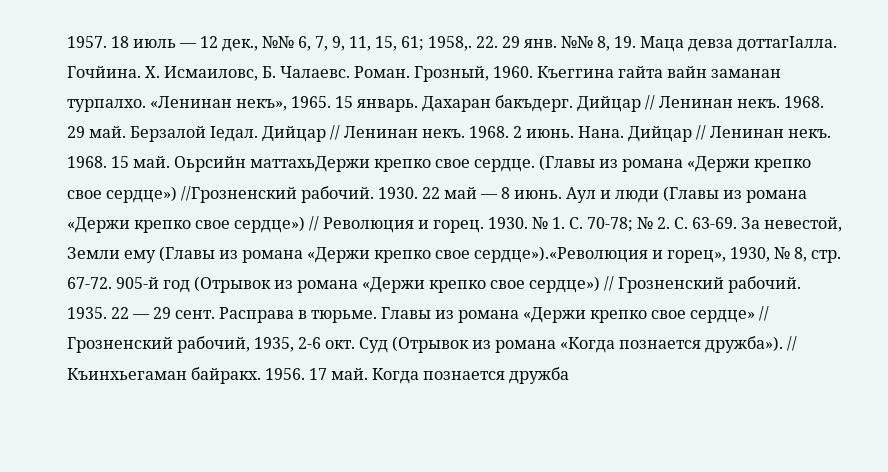1957. 18 июль — 12 дек., №№ 6, 7, 9, 11, 15, 61; 1958,. 22. 29 янв. №№ 8, 19. Маца девза доттагIалла. Гочйина. Х. Исмаиловс, Б. Чалаевс. Роман. Грозный, 1960. Къеггина гайта вайн заманан турпалхо. «Ленинан некъ», 1965. 15 январь. Дахаран бакъдерг. Дийцар // Ленинан некъ. 1968. 29 май. Берзалой Iедал. Дийцар // Ленинан некъ. 1968. 2 июнь. Нана. Дийцар // Ленинан некъ. 1968. 15 май. Оьрсийн маттахьДержи крепко свое сердце. (Главы из романа «Держи крепко свое сердце») //Грозненский рабочий. 1930. 22 май — 8 июнь. Аул и люди (Главы из романа «Держи крепко свое сердце») // Революция и горец. 1930. № 1. С. 70-78; № 2. С. 63-69. За невестой, Земли ему (Главы из романа «Держи крепко свое сердце»).«Революция и горец», 1930, № 8, стр. 67-72. 905-й год (Отрывок из романа «Держи крепко свое сердце») // Грозненский рабочий. 1935. 22 — 29 сент. Расправа в тюрьме. Главы из романа «Держи крепко свое сердце» // Грозненский рабочий, 1935, 2-6 окт. Суд (Отрывок из романа «Когда познается дружба»). // Къинхьегаман байракх. 1956. 17 май. Когда познается дружба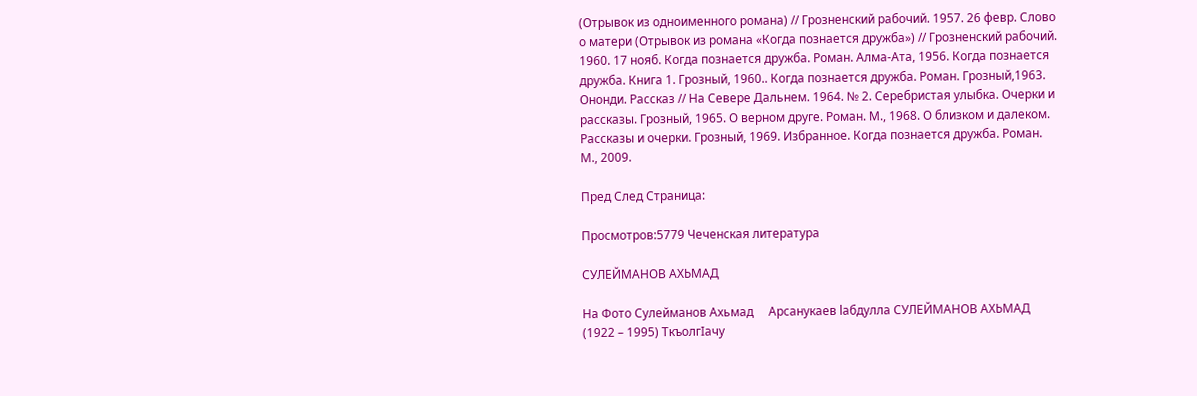(Отрывок из одноименного романа) // Грозненский рабочий. 1957. 26 февр. Слово о матери (Отрывок из романа «Когда познается дружба») // Грозненский рабочий. 1960. 17 нояб. Когда познается дружба. Роман. Алма-Ата, 1956. Когда познается дружба. Книга 1. Грозный, 1960.. Когда познается дружба. Роман. Грозный,1963. Ононди. Рассказ // На Севере Дальнем. 1964. № 2. Серебристая улыбка. Очерки и рассказы. Грозный, 1965. О верном друге. Роман. М., 1968. О близком и далеком. Рассказы и очерки. Грозный, 1969. Избранное. Когда познается дружба. Роман. М., 2009.

Пред След Страница:

Просмотров:5779 Чеченская литература

СУЛЕЙМАНОВ АХЬМАД

На Фото Сулейманов Ахьмад     Арсанукаев lабдулла СУЛЕЙМАНОВ АХЬМАД (1922 – 1995) ТкъолгIачу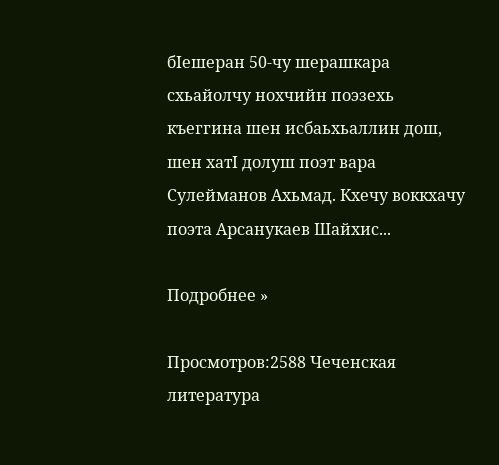бIешеран 50-чу шерашкара схьайолчу нохчийн поэзехь къеггина шен исбаьхьаллин дош, шен хатI долуш поэт вара Сулейманов Ахьмад. Кхечу воккхачу поэта Арсанукаев Шайхис...

Подробнее »

Просмотров:2588 Чеченская литература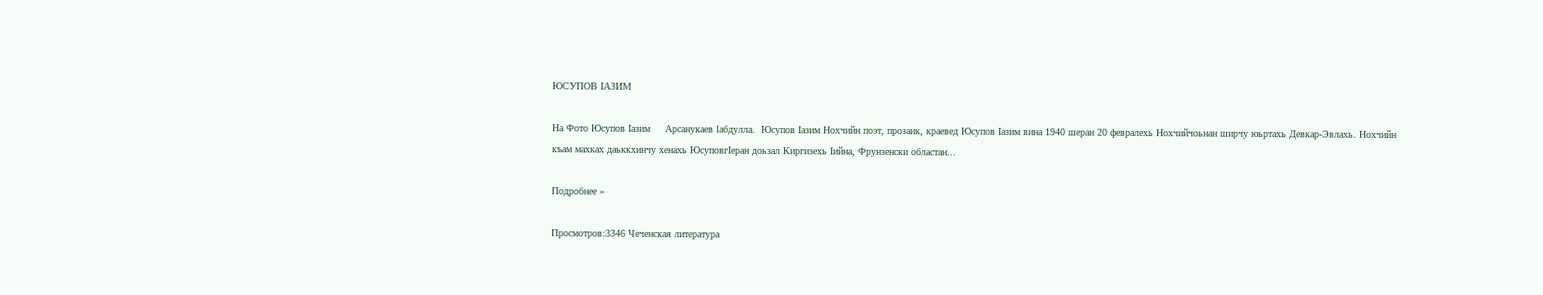ЮСУПОВ IАЗИМ

На Фото Юсупов Iазим     Арсанукаев lабдулла.  Юсупов Iазим Нохчийн поэт, прозаик, краевед Юсупов Iазим вина 1940 шеран 20 февралехь Нохчийчоьнан ширчу юьртахь Девкар-Эвлахь. Нохчийн къам махках даьккхинчу хенахь ЮсуповгIеран доьзал Киргизехь Iийна, Фрунзенски областан...

Подробнее »

Просмотров:3346 Чеченская литература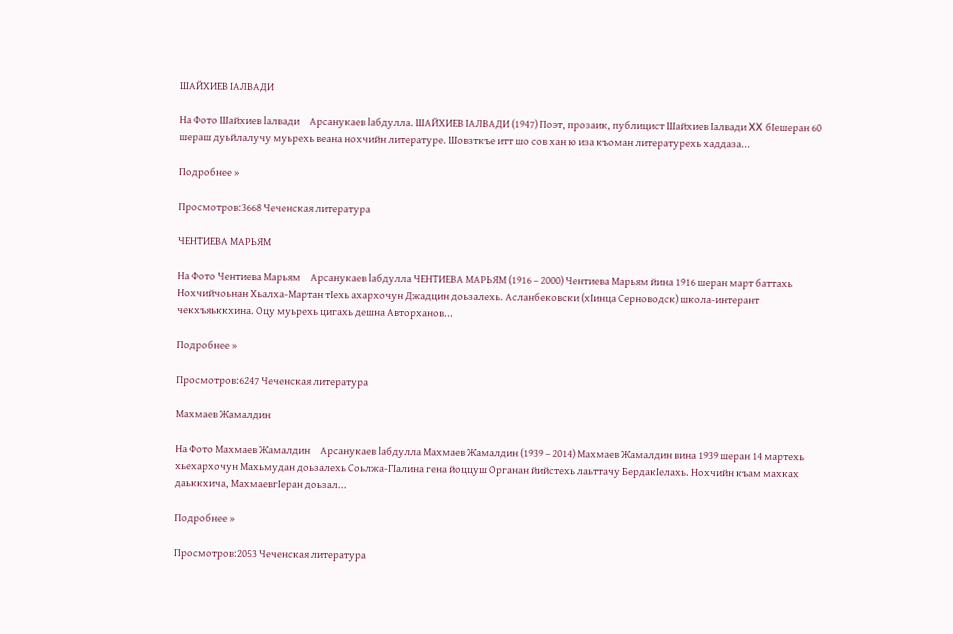ШАЙХИЕВ IАЛВАДИ

На Фото Шайхиев lалвади     Арсанукаев lабдулла. ШАЙХИЕВ IАЛВАДИ (1947) Поэт, прозаик, публицист Шайхиев Iалвади XX бIешеран 60 шераш дуьйлалучу муьрехь веана нохчийн литературе. Шовзткъе итт шо сов хан ю иза къоман литературехь хаддаза...

Подробнее »

Просмотров:3668 Чеченская литература

ЧЕНТИЕВА МАРЬЯМ

На Фото Чентиева Марьям     Арсанукаев lабдулла ЧЕНТИЕВА МАРЬЯМ (1916 – 2000) Чентиева Марьям йина 1916 шеран март баттахь Нохчийчоьнан Хьалха-Мартан тIехь ахархочун Джадцин доьзалехь. Асланбековски (хIинца Серноводск) школа-интерант чекхъяьккхина. Оцу муьрехь цигахь дешна Авторханов...

Подробнее »

Просмотров:6247 Чеченская литература

Махмаев Жамалдин

На Фото Махмаев Жамалдин     Арсанукаев lабдулла Махмаев Жамалдин (1939 – 2014) Махмаев Жамалдин вина 1939 шеран 14 мартехь хьехархочун Махьмудан доьзалехь Соьлжа-ГIалина гена йоццуш Органан йийстехь лаьттачу БердакIелахь. Нохчийн къам махках даьккхича, МахмаевгIеран доьзал...

Подробнее »

Просмотров:2053 Чеченская литература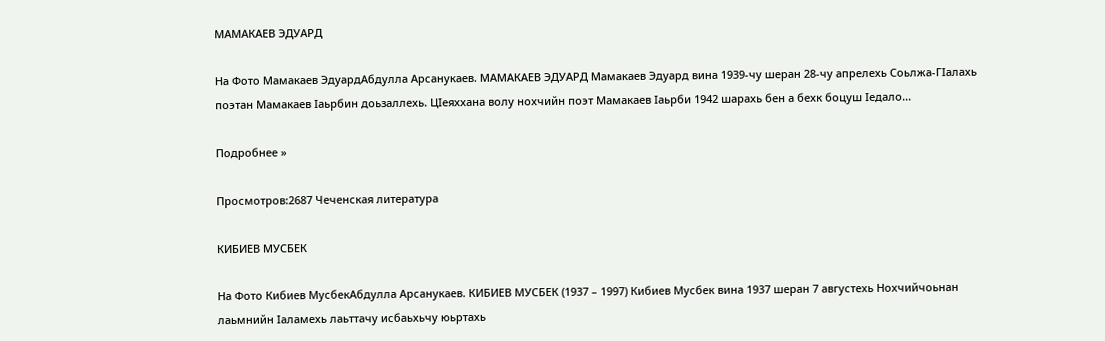МАМАКАЕВ ЭДУАРД

На Фото Мамакаев ЭдуардАбдулла Арсанукаев. МАМАКАЕВ ЭДУАРД Мамакаев Эдуард вина 1939-чу шеран 28-чу апрелехь Соьлжа-ГIалахь поэтан Мамакаев Iаьрбин доьзаллехь. ЦIеяххана волу нохчийн поэт Мамакаев Iаьрби 1942 шарахь бен а бехк боцуш Iедало...

Подробнее »

Просмотров:2687 Чеченская литература

КИБИЕВ МУСБЕК

На Фото Кибиев МусбекАбдулла Арсанукаев. КИБИЕВ МУСБЕК (1937 – 1997) Кибиев Мусбек вина 1937 шеран 7 августехь Нохчийчоьнан  лаьмнийн Iаламехь лаьттачу исбаьхьчу юьртахь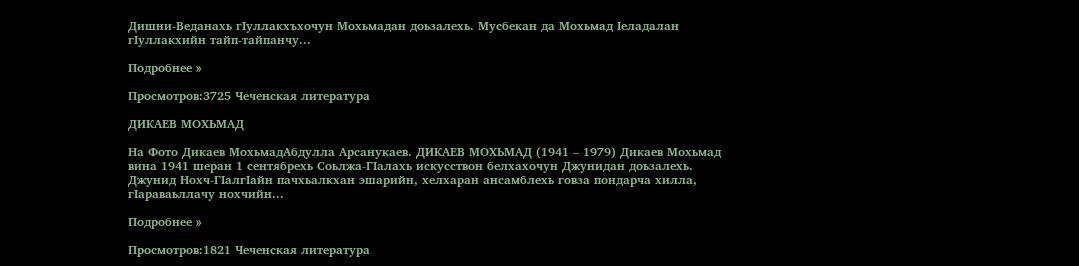Дишни-Веданахь гIуллакхъхочун Мохьмадан доьзалехь. Мусбекан да Мохьмад Iеладалан  гIуллакхийн тайп-тайпанчу...

Подробнее »

Просмотров:3725 Чеченская литература

ДИКАЕВ МОХЬМАД

На Фото Дикаев МохьмадАбдулла Арсанукаев. ДИКАЕВ МОХЬМАД (1941 – 1979) Дикаев Мохьмад вина 1941 шеран 1 сентябрехь Соьлжа-ГIалахь искусствон белхахочун Джунидан доьзалехь. Джунид Нохч-ГIалгIайн пачхьалкхан эшарийн, хелхаран ансамблехь говза пондарча хилла, гIараваьллачу нохчийн...

Подробнее »

Просмотров:1821 Чеченская литература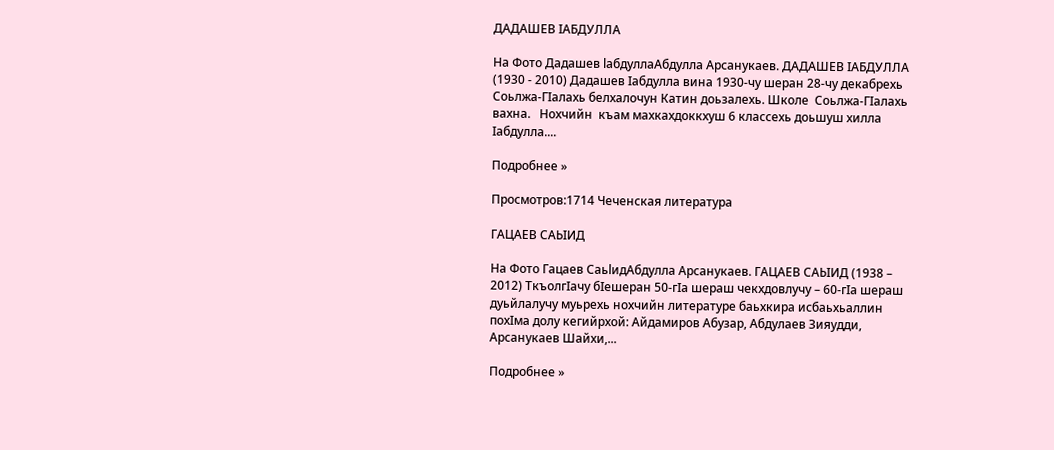ДАДАШЕВ IАБДУЛЛА

На Фото Дадашев lабдуллаАбдулла Арсанукаев. ДАДАШЕВ IАБДУЛЛА (1930 - 2010) Дадашев Iабдулла вина 1930-чу шеран 28-чу декабрехь Соьлжа-ГIалахь белхалочун Катин доьзалехь. Школе  Соьлжа-ГIалахь  вахна.   Нохчийн  къам махкахдоккхуш 6 классехь доьшуш хилла Iабдулла....

Подробнее »

Просмотров:1714 Чеченская литература

ГАЦАЕВ САЬIИД

На Фото Гацаев СаьlидАбдулла Арсанукаев. ГАЦАЕВ САЬIИД (1938 – 2012) ТкъолгIачу бIешеран 50-гIа шераш чекхдовлучу – 60-гIа шераш дуьйлалучу муьрехь нохчийн литературе баьхкира исбаьхьаллин похIма долу кегийрхой: Айдамиров Абузар, Абдулаев Зияудди, Арсанукаев Шайхи,...

Подробнее »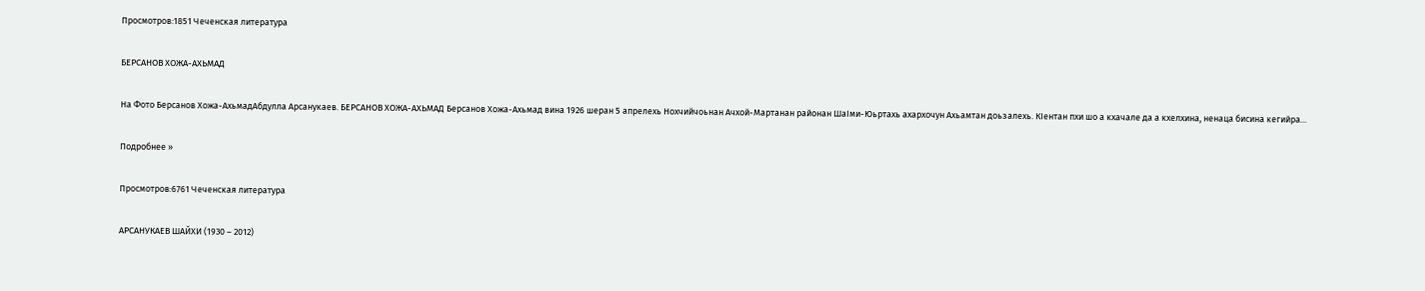Просмотров:1851 Чеченская литература

БЕРСАНОВ ХОЖА-АХЬМАД

На Фото Берсанов Хожа-АхьмадАбдулла Арсанукаев. БЕРСАНОВ ХОЖА-АХЬМАД Берсанов Хожа-Ахьмад вина 1926 шеран 5 апрелехь Нохчийчоьнан Ачхой-Мартанан районан ШаIми-Юьртахь ахархочун Ахьамтан доьзалехь. КIентан пхи шо а кхачале да а кхелхина, ненаца бисина кегийра...

Подробнее »

Просмотров:6761 Чеченская литература

АРСАНУКАЕВ ШАЙХИ (1930 – 2012)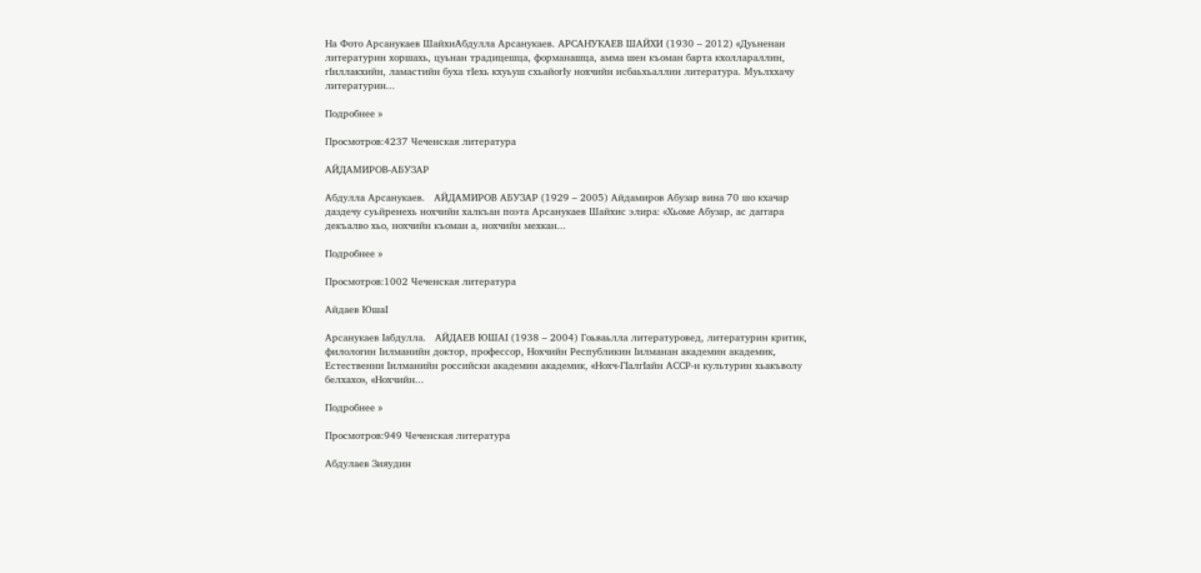На Фото Арсанукаев ШайхиАбдулла Арсанукаев. АРСАНУКАЕВ ШАЙХИ (1930 – 2012) «Дуьненан литературин хоршахь, цуьнан традицешца, форманашца, амма шен къоман барта кхоллараллин, гIиллакхийн, ламастийн буха тIехь кхуьуш схьайогIу нохчийн исбаьхьаллин литература. Муьлххачу литературин...

Подробнее »

Просмотров:4237 Чеченская литература

АЙДАМИРОВ-АБУЗАР

Абдулла Арсанукаев.   АЙДАМИРОВ АБУЗАР (1929 – 2005) Айдамиров Абузар вина 70 шо кхачар даздечу суьйренехь нохчийн халкъан поэта Арсанукаев Шайхис элира: «Хьоме Абузар, ас даггара декъалво хьо, нохчийн къоман а, нохчийн мехкан...

Подробнее »

Просмотров:1002 Чеченская литература

Айдаев ЮшаI

Арсанукаев Iабдулла.   АЙДАЕВ ЮШАI (1938 – 2004) Гоьваьлла литературовед, литературин критик, филологин Iилманийн доктор, профессор, Нохчийн Республикин Iилманан академин академик, Естественни Iилманийн российски академин академик, «Нохч-ГIалгIайн АССР-н культурин хьакъволу белхахо», «Нохчийн...

Подробнее »

Просмотров:949 Чеченская литература

Абдулаев Зияудин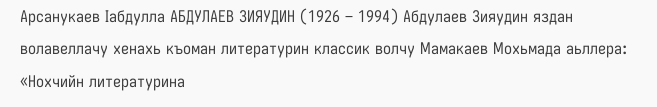Арсанукаев Iабдулла АБДУЛАЕВ ЗИЯУДИН (1926 – 1994) Абдулаев Зияудин яздан волавеллачу хенахь къоман литературин классик волчу Мамакаев Мохьмада аьллера: «Нохчийн литературина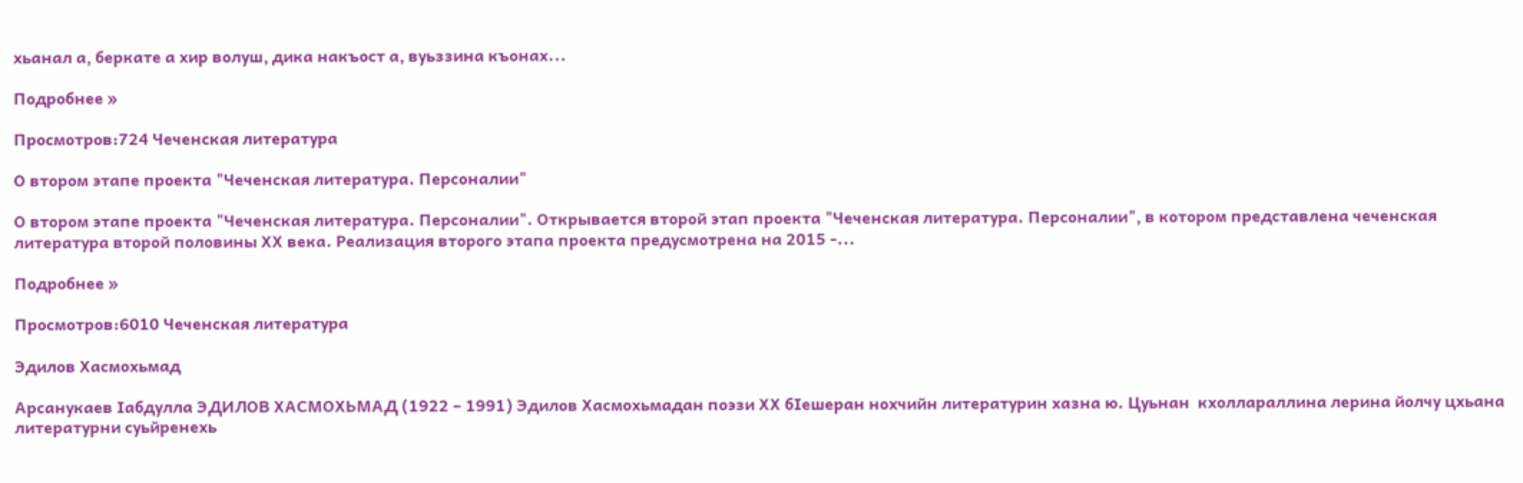хьанал а, беркате а хир волуш, дика накъост а, вуьззина къонах...

Подробнее »

Просмотров:724 Чеченская литература

О втором этапе проекта "Чеченская литература. Персоналии"

О втором этапе проекта "Чеченская литература. Персоналии". Открывается второй этап проекта "Чеченская литература. Персоналии", в котором представлена чеченская литература второй половины ХХ века. Реализация второго этапа проекта предусмотрена на 2015 -...

Подробнее »

Просмотров:6010 Чеченская литература

Эдилов Хасмохьмад

Арсанукаев Iабдулла ЭДИЛОВ ХАСМОХЬМАД (1922 – 1991) Эдилов Хасмохьмадан поэзи ХХ бIешеран нохчийн литературин хазна ю. Цуьнан  кхоллараллина лерина йолчу цхьана литературни суьйренехь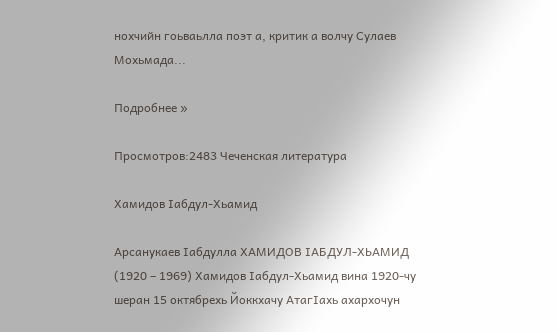нохчийн гоьваьлла поэт а, критик а волчу Сулаев Мохьмада...

Подробнее »

Просмотров:2483 Чеченская литература

Хамидов Iабдул-Хьамид

Арсанукаев Iабдулла ХАМИДОВ IАБДУЛ-ХЬАМИД (1920 – 1969) Хамидов Iабдул-Хьамид вина 1920-чу шеран 15 октябрехь Йоккхачу АтагIахь ахархочун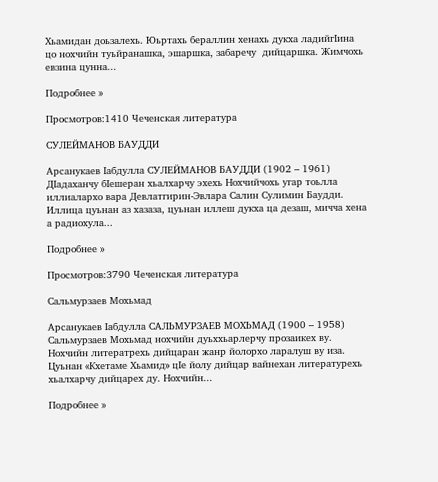Хьамидан доьзалехь. Юьртахь бераллин хенахь дукха ладийгIина  цо нохчийн туьйранашка, эшаршка, забаречу  дийцаршка. Жимчохь евзина цунна...

Подробнее »

Просмотров:1410 Чеченская литература

СУЛЕЙМАНОВ БАУДДИ

Арсанукаев Iабдулла СУЛЕЙМАНОВ БАУДДИ (1902 – 1961) ДIадаханчу бIешеран хьалхарчу эхехь Нохчийчохь угар тоьлла иллиалархо вара Девлатгирин-Эвлара Салин Сулимин Баудди. Иллица цуьнан аз хазаза, цуьнан иллеш дукха ца дезаш, мичча хена а радиохула...

Подробнее »

Просмотров:3790 Чеченская литература

Сальмурзаев Мохьмад

Арсанукаев Iабдулла САЛЬМУРЗАЕВ МОХЬМАД (1900 – 1958) Сальмурзаев Мохьмад нохчийн дуьххьарлерчу прозаикех ву. Нохчийн литератрехь дийцаран жанр йолорхо ларалуш ву иза. Цуьнан «Кхетаме Хьамид» цIе йолу дийцар вайнехан литературехь хьалхарчу дийцарех ду. Нохчийн...

Подробнее »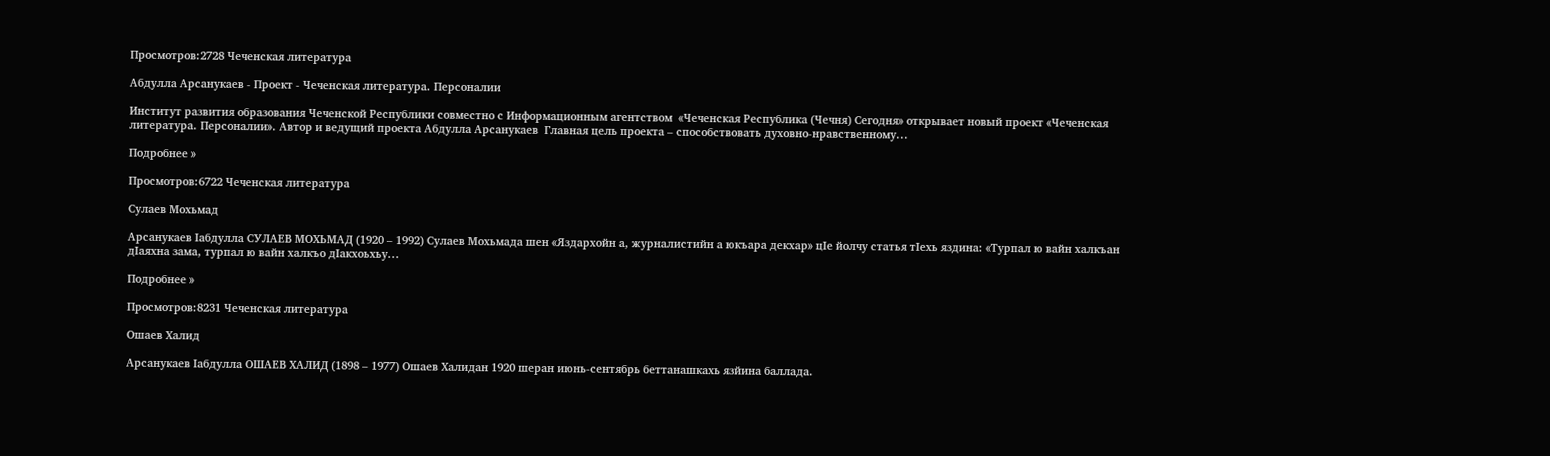Просмотров:2728 Чеченская литература

Абдулла Арсанукаев - Проект - Чеченская литература. Персоналии

Институт развития образования Чеченской Республики совместно с Информационным агентством  «Чеченская Республика (Чечня) Сегодня» открывает новый проект «Чеченская литература. Персоналии». Автор и ведущий проекта Абдулла Арсанукаев  Главная цель проекта – способствовать духовно-нравственному...

Подробнее »

Просмотров:6722 Чеченская литература

Сулаев Мохьмад

Арсанукаев Iабдулла СУЛАЕВ МОХЬМАД (1920 – 1992) Сулаев Мохьмада шен «Яздархойн а, журналистийн а юкъара декхар» цIе йолчу статья тIехь яздина: «Турпал ю вайн халкъан дIаяхна зама, турпал ю вайн халкъо дIакхоьхьу...

Подробнее »

Просмотров:8231 Чеченская литература

Ошаев Халид

Арсанукаев Iабдулла ОШАЕВ ХАЛИД (1898 – 1977) Ошаев Халидан 1920 шеран июнь-сентябрь беттанашкахь язйина баллада.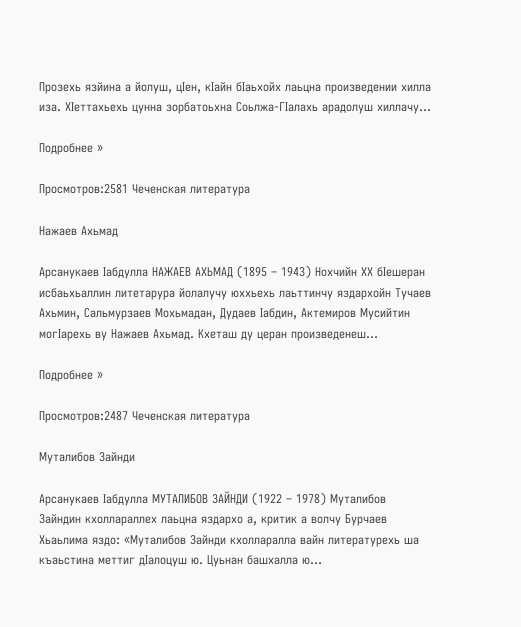Прозехь язйина а йолуш, цIен, кIайн бIаьхойх лаьцна произведении хилла иза. ХIеттахьехь цунна зорбатоьхна Соьлжа-ГIалахь арадолуш хиллачу...

Подробнее »

Просмотров:2581 Чеченская литература

Нажаев Ахьмад

Арсанукаев Iабдулла НАЖАЕВ АХЬМАД (1895 – 1943) Нохчийн ХХ бIешеран исбаьхьаллин литетарура йолалучу юххьехь лаьттинчу яздархойн Тучаев Ахьмин, Сальмурзаев Мохьмадан, Дудаев Iабдин, Актемиров Мусийтин могIарехь ву Нажаев Ахьмад. Кхеташ ду церан произведенеш...

Подробнее »

Просмотров:2487 Чеченская литература

Муталибов Зайнди

Арсанукаев Iабдулла МУТАЛИБОВ ЗАЙНДИ (1922 – 1978) Муталибов Зайндин кхоллараллех лаьцна яздархо а, критик а волчу Бурчаев Хьаьлима яздо: «Муталибов Зайнди кхолларалла вайн литературехь ша къаьстина меттиг дIалоцуш ю. Цуьнан башхалла ю...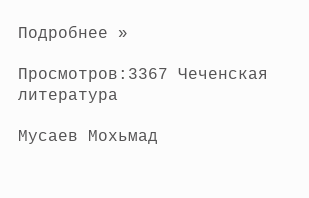Подробнее »

Просмотров:3367 Чеченская литература

Мусаев Мохьмад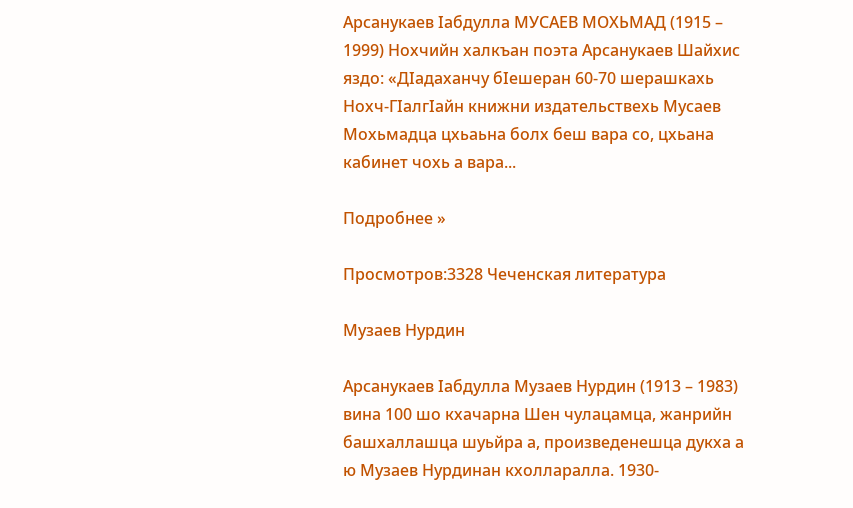Арсанукаев Iабдулла МУСАЕВ МОХЬМАД (1915 – 1999) Нохчийн халкъан поэта Арсанукаев Шайхис яздо: «ДIадаханчу бIешеран 60-70 шерашкахь Нохч-ГIалгIайн книжни издательствехь Мусаев Мохьмадца цхьаьна болх беш вара со, цхьана кабинет чохь а вара...

Подробнее »

Просмотров:3328 Чеченская литература

Музаев Нурдин

Арсанукаев Iабдулла Музаев Нурдин (1913 – 1983) вина 100 шо кхачарна Шен чулацамца, жанрийн башхаллашца шуьйра а, произведенешца дукха а  ю Музаев Нурдинан кхолларалла. 1930-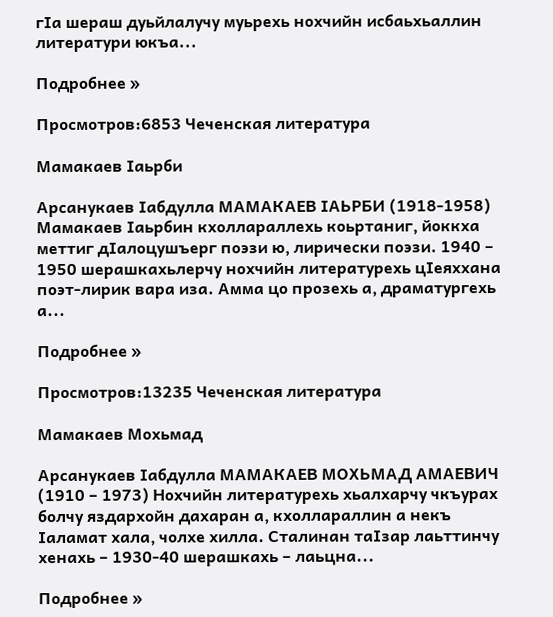гIа шераш дуьйлалучу муьрехь нохчийн исбаьхьаллин литератури юкъа...

Подробнее »

Просмотров:6853 Чеченская литература

Мамакаев Iаьрби

Арсанукаев Iабдулла МАМАКАЕВ IАЬРБИ (1918-1958) Мамакаев Iаьрбин кхоллараллехь коьртаниг, йоккха меттиг дIалоцушъерг поэзи ю, лирически поэзи. 1940 – 1950 шерашкахьлерчу нохчийн литературехь цIеяххана поэт-лирик вара иза. Амма цо прозехь а, драматургехь а...

Подробнее »

Просмотров:13235 Чеченская литература

Мамакаев Мохьмад

Арсанукаев Iабдулла МАМАКАЕВ МОХЬМАД АМАЕВИЧ (1910 – 1973) Нохчийн литературехь хьалхарчу чкъурах болчу яздархойн дахаран а, кхоллараллин а некъ Iаламат хала, чолхе хилла. Сталинан таIзар лаьттинчу хенахь – 1930-40 шерашкахь – лаьцна...

Подробнее »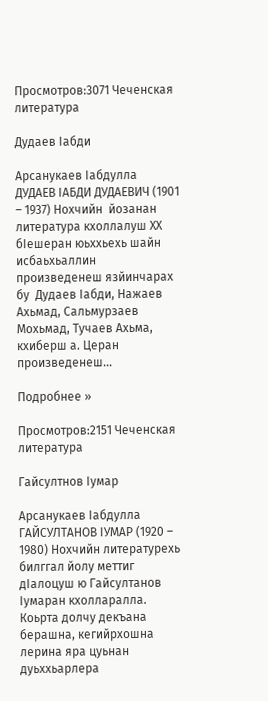Просмотров:3071 Чеченская литература

Дудаев Iабди

Арсанукаев Iабдулла ДУДАЕВ IАБДИ ДУДАЕВИЧ (1901 – 1937) Нохчийн  йозанан литература кхоллалуш ХХ бIешеран юьххьехь шайн исбаьхьаллин произведенеш язйинчарах бу  Дудаев Iабди, Нажаев  Ахьмад, Сальмурзаев Мохьмад, Тучаев Ахьма, кхиберш а. Церан произведенеш...

Подробнее »

Просмотров:2151 Чеченская литература

Гайсултнов Iумар

Арсанукаев Iабдулла ГАЙСУЛТАНОВ IУМАР (1920 – 1980) Нохчийн литературехь билггал йолу меттиг дIалоцуш ю Гайсултанов Iумаран кхолларалла. Коьрта долчу декъана берашна, кегийрхошна лерина яра цуьнан дуьххьарлера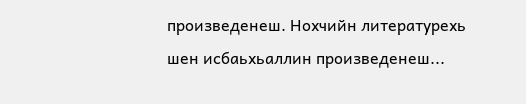произведенеш. Нохчийн литературехь шен исбаьхьаллин произведенеш...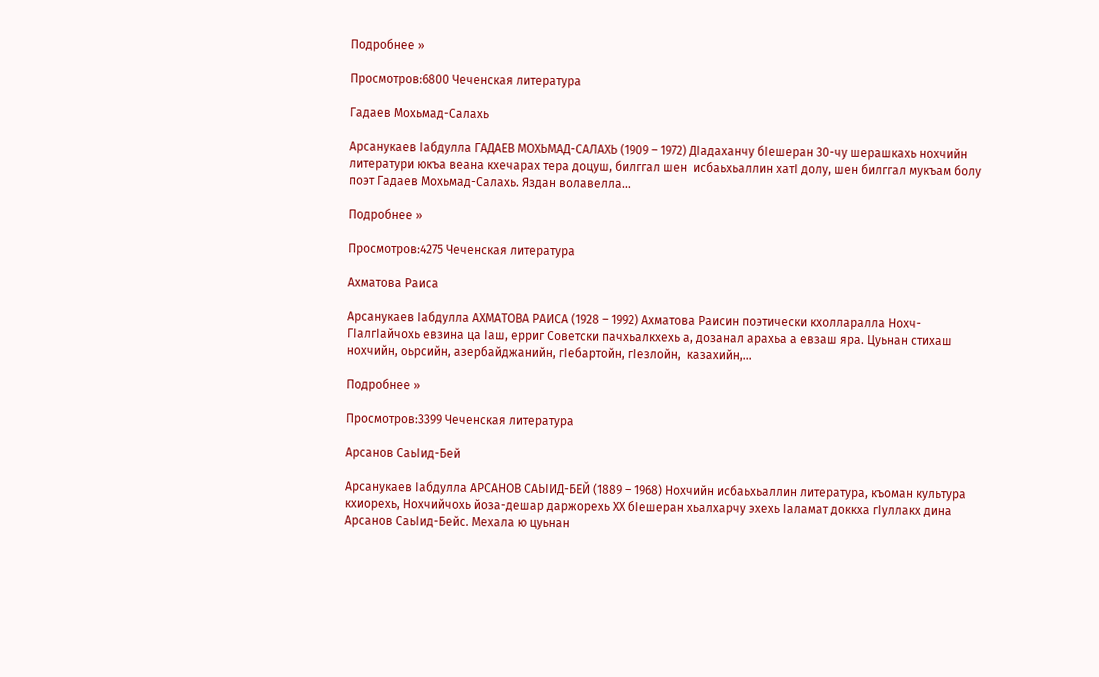Подробнее »

Просмотров:6800 Чеченская литература

Гадаев Мохьмад-Салахь

Арсанукаев Iабдулла ГАДАЕВ МОХЬМАД-САЛАХЬ (1909 – 1972) ДIадаханчу бIешеран 30-чу шерашкахь нохчийн литератури юкъа веана кхечарах тера доцуш, билггал шен  исбаьхьаллин хатI долу, шен билггал мукъам болу поэт Гадаев Мохьмад-Салахь. Яздан волавелла...

Подробнее »

Просмотров:4275 Чеченская литература

Ахматова Раиса

Арсанукаев Iабдулла АХМАТОВА РАИСА (1928 – 1992) Ахматова Раисин поэтически кхолларалла Нохч-ГIалгIайчохь евзина ца Iаш, ерриг Советски пачхьалкхехь а, дозанал арахьа а евзаш яра. Цуьнан стихаш нохчийн, оьрсийн, азербайджанийн, гIебартойн, гIезлойн,  казахийн,...

Подробнее »

Просмотров:3399 Чеченская литература

Арсанов СаьIид-Бей

Арсанукаев Iабдулла АРСАНОВ САЬIИД-БЕЙ (1889 – 1968) Нохчийн исбаьхьаллин литература, къоман культура кхиорехь, Нохчийчохь йоза-дешар даржорехь ХХ бIешеран хьалхарчу эхехь Iаламат доккха гIуллакх дина Арсанов СаьIид-Бейс. Мехала ю цуьнан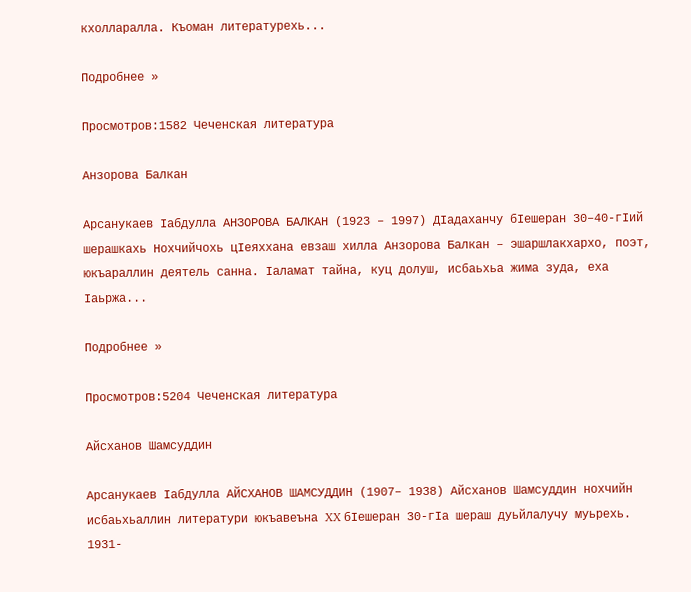кхолларалла. Къоман литературехь...

Подробнее »

Просмотров:1582 Чеченская литература

Анзорова Балкан

Арсанукаев Iабдулла АНЗОРОВА БАЛКАН (1923 – 1997) ДIадаханчу бIешеран 30–40-гIий шерашкахь Нохчийчохь цIеяххана евзаш хилла Анзорова Балкан – эшаршлакхархо, поэт, юкъараллин деятель санна. Iаламат тайна, куц долуш, исбаьхьа жима зуда, еха Iаьржа...

Подробнее »

Просмотров:5204 Чеченская литература

Айсханов Шамсуддин

Арсанукаев Iабдулла АЙСХАНОВ ШАМСУДДИН (1907– 1938) Айсханов Шамсуддин нохчийн исбаьхьаллин литератури юкъавеъна XX бIешеран 30-гIа шераш дуьйлалучу муьрехь. 1931-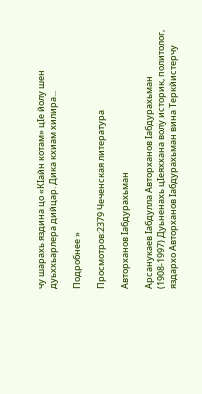чу шарахь яздина цо «КIайн котам» цIе йолу шен дуьххьарлера дийцар. Дика кхиам хилира...

Подробнее »

Просмотров:2379 Чеченская литература

Авторханов Iабдурахьман

Арсанукаев Iабдулла Авторханов Iабдурахьман (1908-1997) Дуьненахь цIеяххана волу историк, политолог, яздархо Авторханов Iабдурахьман вина Теркйистерчу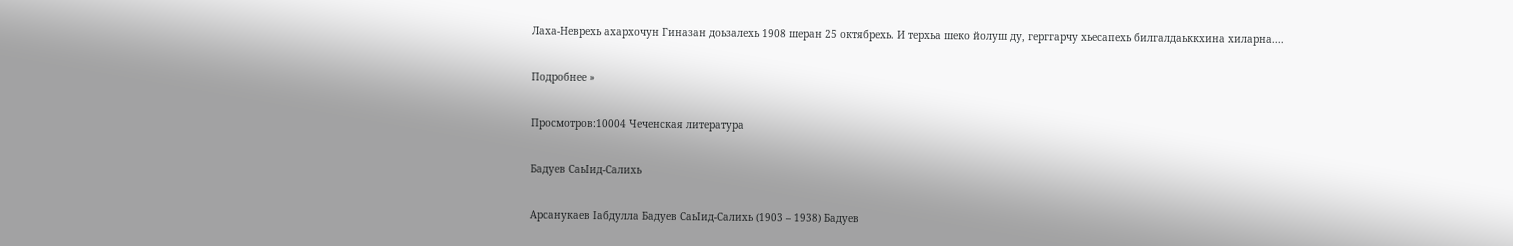Лаха-Неврехь ахархочун Гиназан доьзалехь 1908 шеран 25 октябрехь. И терхьа шеко йолуш ду, герггарчу хьесапехь билгалдаьккхина хиларна....

Подробнее »

Просмотров:10004 Чеченская литература

Бадуев СаьIид-Салихь

Арсанукаев Iабдулла Бадуев СаьIид-Салихь (1903 – 1938) Бадуев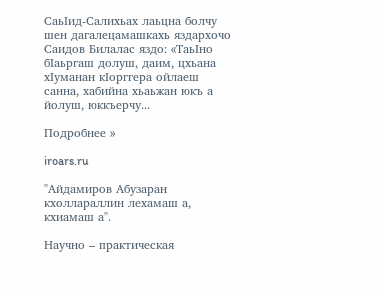СаьIид-Салихьах лаьцна болчу шен дагалецамашкахь яздархочо Саидов Билалас яздо: «ТаьIно бIаьргаш долуш, даим, цхьана хIуманан кIорггера ойлаеш санна, хабийна хьаьжан юкъ а йолуш, юккъерчу...

Подробнее »

iroars.ru

"Айдамиров Абузаран кхоллараллин лехамаш а, кхиамаш а".

Научно – практическая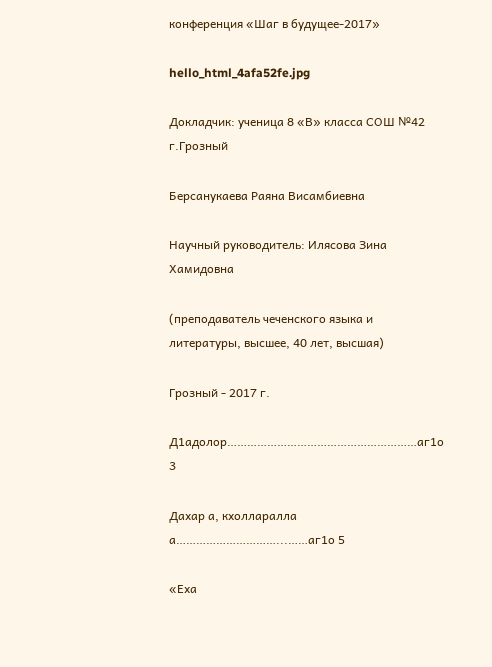конференция «Шаг в будущее-2017»

hello_html_4afa52fe.jpg

Докладчик: ученица 8 «В» класса СОШ №42 г.Грозный

Берсанукаева Раяна Висамбиевна

Научный руководитель: Илясова Зина Хамидовна

(преподаватель чеченского языка и литературы, высшее, 40 лет, высшая)

Грозный - 2017 г.

Д1адолор…………………………………………………аг1о 3

Дахар а, кхолларалла а…………………………...……аг1о 5

«Еха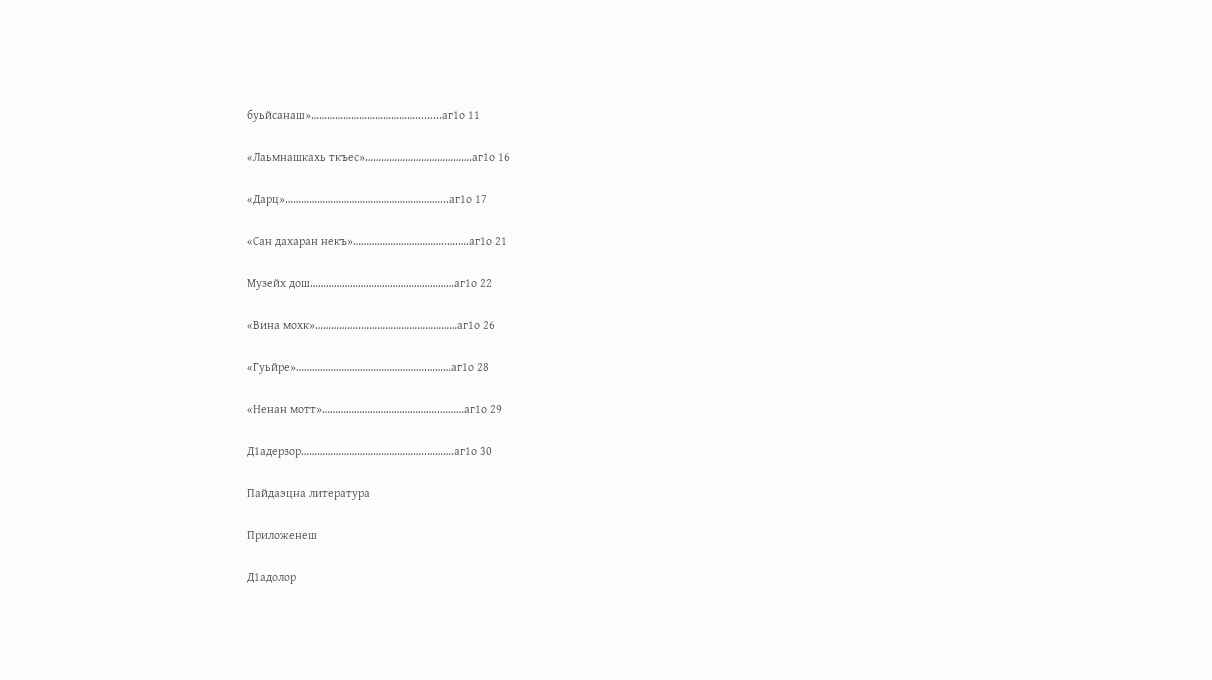буьйсанаш»………………………………….........аг1о 11

«Лаьмнашкахь ткъес»………………………………….аг1о 16

«Дарц»…………………………………………….……...аг1о 17

«Сан дахаран некъ»……………………………..….….аг1о 21

Музейх дош………………………………………………аг1о 22

«Вина мохк»……………..………………………………аг1о 26

«Гуьйре»………………………………………….………аг1о 28

«Ненан мотт»……………………………………..………аг1о 29

Д1адерзор………………………………………..……….аг1о 30

Пайдаэцна литература

Приложенеш

Д1адолор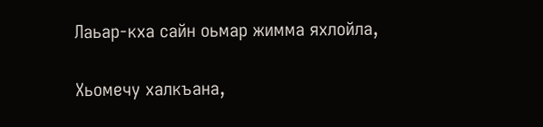Лаьар-кха сайн оьмар жимма яхлойла,

Хьомечу халкъана,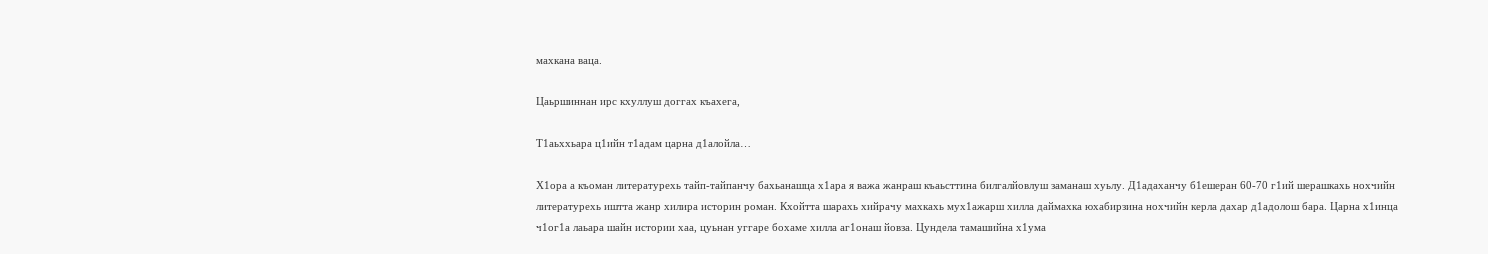махкана ваца.

Цаьршиннан ирс кхуллуш доггах къахега,

Т1аьххьара ц1ийн т1адам царна д1алойла…

Х1ора а къоман литературехь тайп-тайпанчу бахьанашца х1ара я важа жанраш къаьсттина билгалйовлуш заманаш хуьлу. Д1адаханчу б1ешеран 60-70 г1ий шерашкахь нохчийн литературехь иштта жанр хилира историн роман. Кхойтта шарахь хийрачу махкахь мух1ажарш хилла даймахка юхабирзина нохчийн керла дахар д1адолош бара. Царна х1инца ч1ог1а лаьара шайн истории хаа, цуьнан уггаре бохаме хилла аг1онаш йовза. Цундела тамашийна х1ума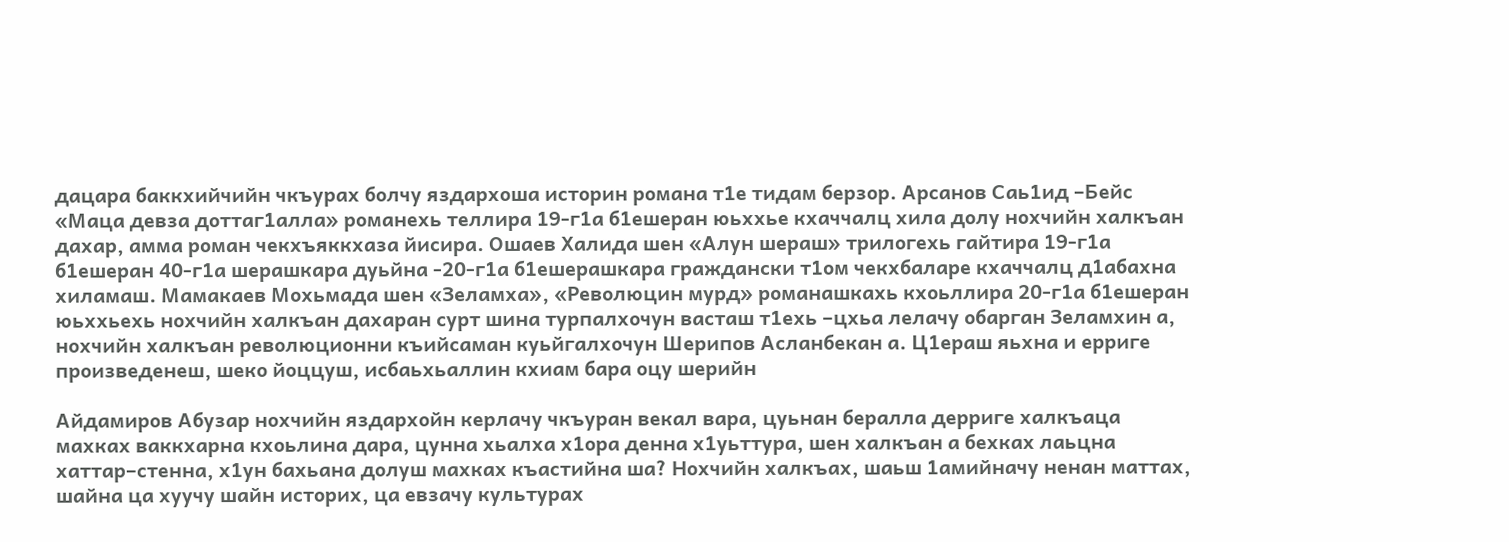дацара баккхийчийн чкъурах болчу яздархоша историн романа т1е тидам берзор. Арсанов Саь1ид –Бейс «Маца девза доттаг1алла» романехь теллира 19-г1а б1ешеран юьххье кхаччалц хила долу нохчийн халкъан дахар, амма роман чекхъяккхаза йисира. Ошаев Халида шен «Алун шераш» трилогехь гайтира 19-г1а б1ешеран 40-г1а шерашкара дуьйна -20-г1а б1ешерашкара граждански т1ом чекхбаларе кхаччалц д1абахна хиламаш. Мамакаев Мохьмада шен «Зеламха», «Революцин мурд» романашкахь кхоьллира 20-г1а б1ешеран юьххьехь нохчийн халкъан дахаран сурт шина турпалхочун васташ т1ехь –цхьа лелачу обарган Зеламхин а, нохчийн халкъан революционни къийсаман куьйгалхочун Шерипов Асланбекан а. Ц1ераш яьхна и ерриге произведенеш, шеко йоццуш, исбаьхьаллин кхиам бара оцу шерийн

Айдамиров Абузар нохчийн яздархойн керлачу чкъуран векал вара, цуьнан бералла дерриге халкъаца махках ваккхарна кхоьлина дара, цунна хьалха х1ора денна х1уьттура, шен халкъан а бехках лаьцна хаттар–стенна, х1ун бахьана долуш махках къастийна ша? Нохчийн халкъах, шаьш 1амийначу ненан маттах, шайна ца хуучу шайн историх, ца евзачу культурах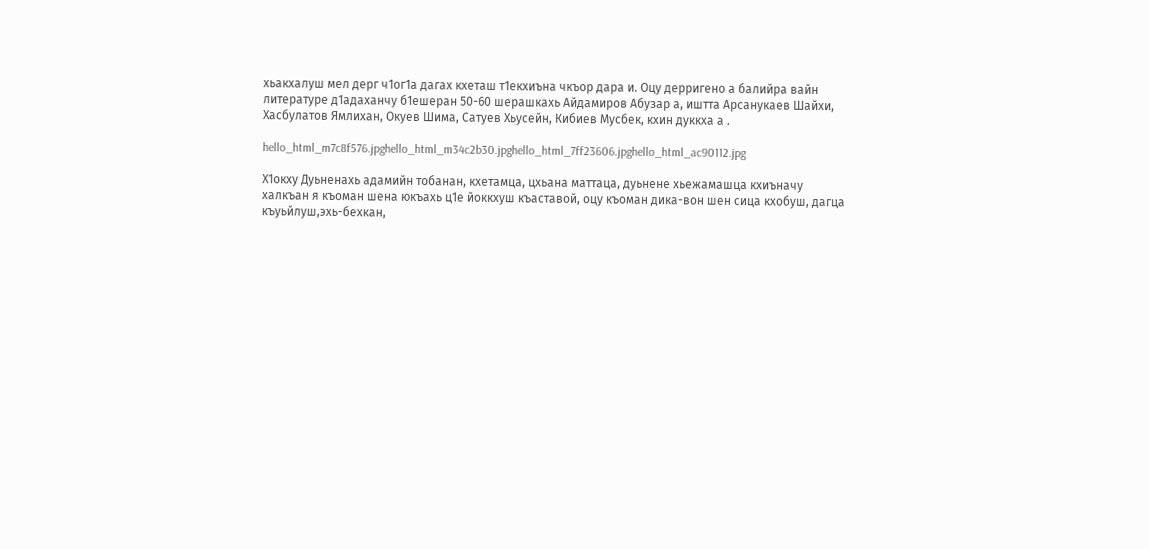хьакхалуш мел дерг ч1ог1а дагах кхеташ т1екхиъна чкъор дара и. Оцу дерригено а балийра вайн литературе д1адаханчу б1ешеран 50-60 шерашкахь Айдамиров Абузар а, иштта Арсанукаев Шайхи, Хасбулатов Ямлихан, Окуев Шима, Сатуев Хьусейн, Кибиев Мусбек, кхин дуккха а .

hello_html_m7c8f576.jpghello_html_m34c2b30.jpghello_html_7ff23606.jpghello_html_ac90112.jpg

Х1окху Дуьненахь адамийн тобанан, кхетамца, цхьана маттаца, дуьнене хьежамашца кхиъначу халкъан я къоман шена юкъахь ц1е йоккхуш къаставой, оцу къоман дика-вон шен сица кхобуш, дагца къуьйлуш,эхь-бехкан,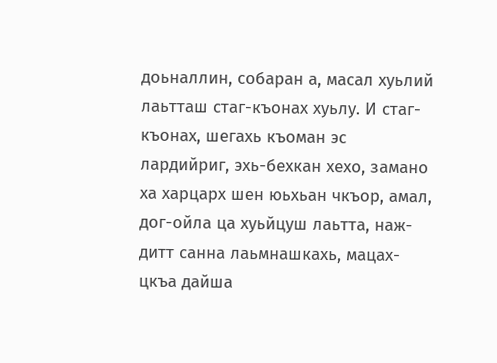доьналлин, собаран а, масал хуьлий лаьтташ стаг-къонах хуьлу. И стаг-къонах, шегахь къоман эс лардийриг, эхь-бехкан хехо, замано ха харцарх шен юьхьан чкъор, амал, дог-ойла ца хуьйцуш лаьтта, наж-дитт санна лаьмнашкахь, мацах-цкъа дайша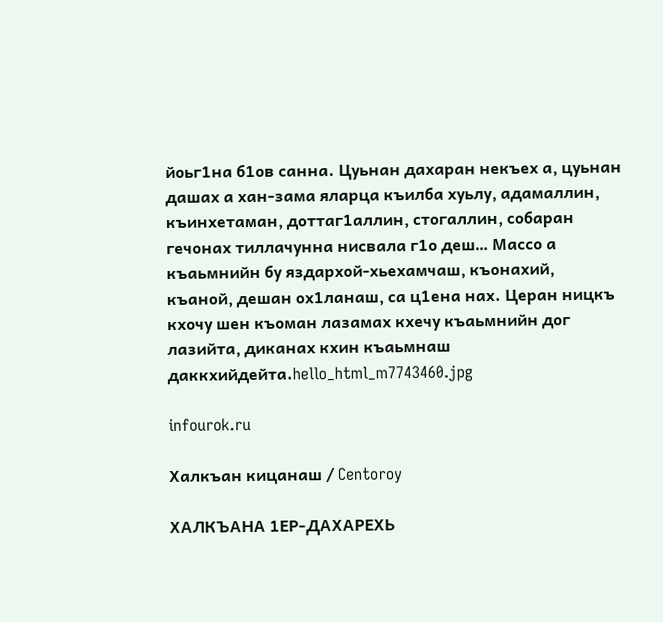йоьг1на б1ов санна. Цуьнан дахаран некъех а, цуьнан дашах а хан-зама яларца къилба хуьлу, адамаллин, къинхетаман, доттаг1аллин, стогаллин, собаран гечонах тиллачунна нисвала г1о деш… Массо а къаьмнийн бу яздархой-хьехамчаш, къонахий, къаной, дешан ох1ланаш, са ц1ена нах. Церан ницкъ кхочу шен къоман лазамах кхечу къаьмнийн дог лазийта, диканах кхин къаьмнаш даккхийдейта.hello_html_m7743460.jpg

infourok.ru

Халкъан кицанаш / Centoroy

ХАЛКЪАНА 1ЕР-ДАХАРЕХЬ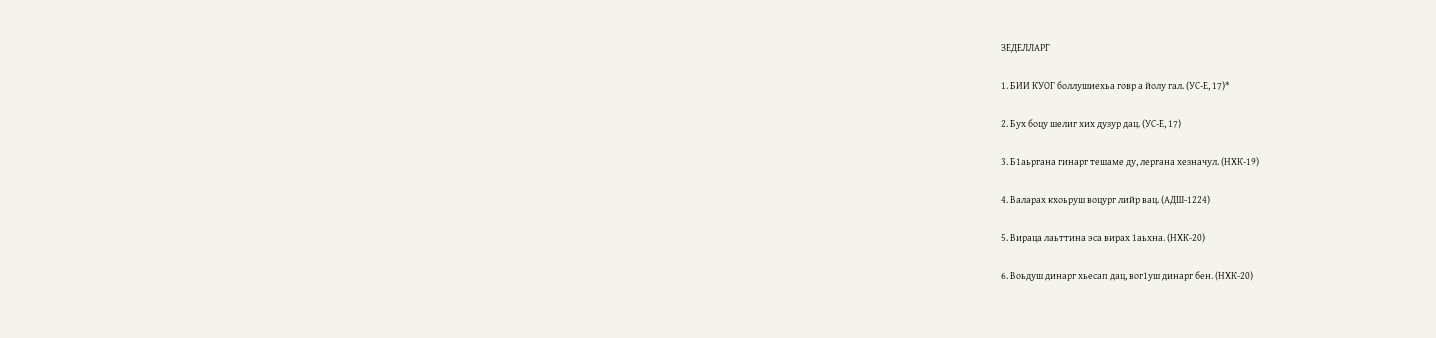ЗЕДЕЛЛАРГ

1. БИИ КУОГ боллушиехьа говр а йолу гал. (УС-Е, 17)*

2. Бух боцу шелиг хих дузур дац. (УС-Е, 17)

3. Б1аьргана гинарг тешаме ду, лергана хезначул. (НХК-19)

4. Валарах кхоьруш воцург лийр вац. (АДШ-1224)

5. Вираца лаьттина эса вирах 1аьхна. (НХК-20)

6. Воьдуш динарг хьесап дац, вог1уш динарг бен. (НХК-20)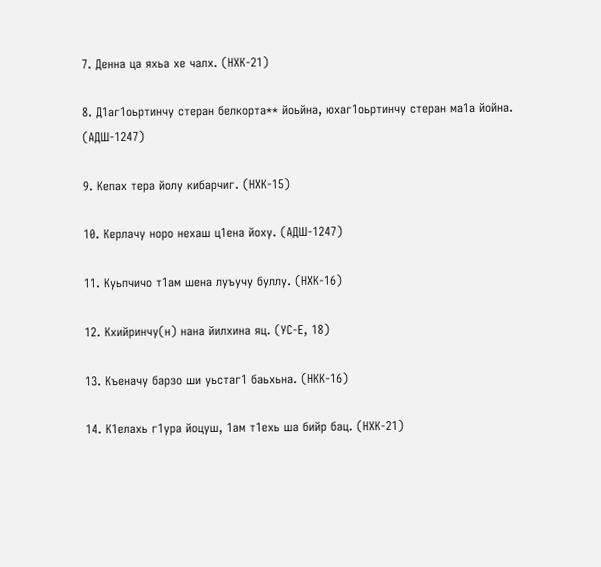7. Денна ца яхьа хе чалх. (НХК-21)

8. Д1аг1оьртинчу стеран белкорта** йоьйна, юхаг1оьртинчу стеран ма1а йойна. (АДШ-1247)

9. Кепах тера йолу кибарчиг. (НХК-15)

10. Керлачу норо нехаш ц1ена йоху. (АДШ-1247)

11. Куьпчичо т1ам шена луъучу буллу. (НХК-16)

12. Кхийринчу(н) нана йилхина яц. (УС-Е, 18)

13. Къеначу барзо ши уьстаг1 баьхьна. (НКК-16)

14. К1елахь г1ура йоцуш, 1ам т1ехь ша бийр бац. (НХК-21)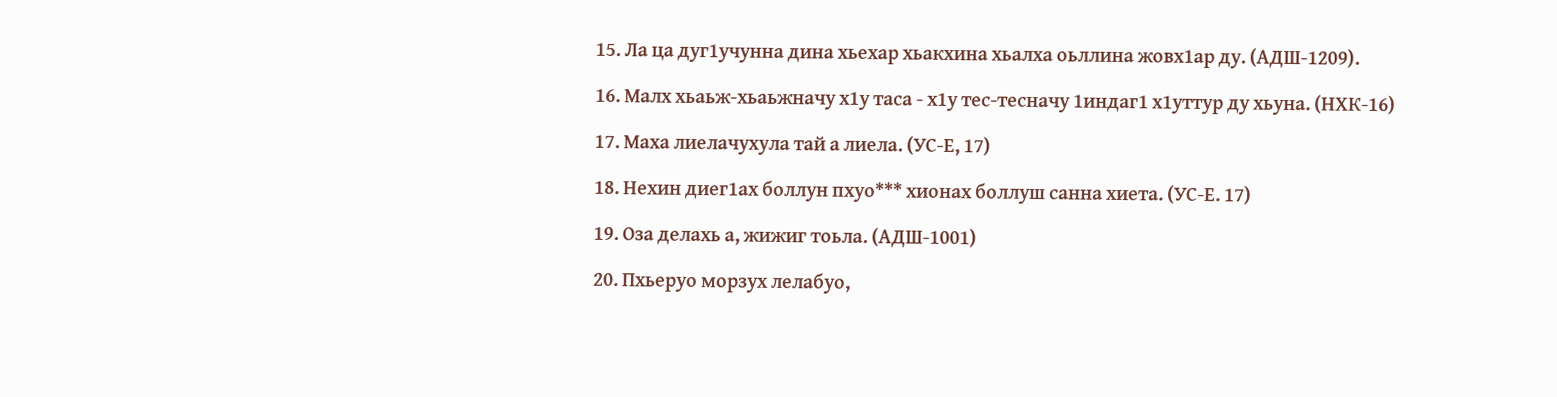15. Ла ца дуг1учунна дина хьехар хьакхина хьалха оьллина жовх1ар ду. (АДШ-1209).

16. Малх хьаьж-хьаьжначу х1у таса - х1у тес-тесначу 1индаг1 х1уттур ду хьуна. (НХК-16)

17. Маха лиелачухула тай а лиела. (УС-Е, 17)

18. Нехин диег1ах боллун пхуо*** хионах боллуш санна хиета. (УС-Е. 17)

19. Оза делахь а, жижиг тоьла. (АДШ-1001)

20. Пхьеруо морзух лелабуо,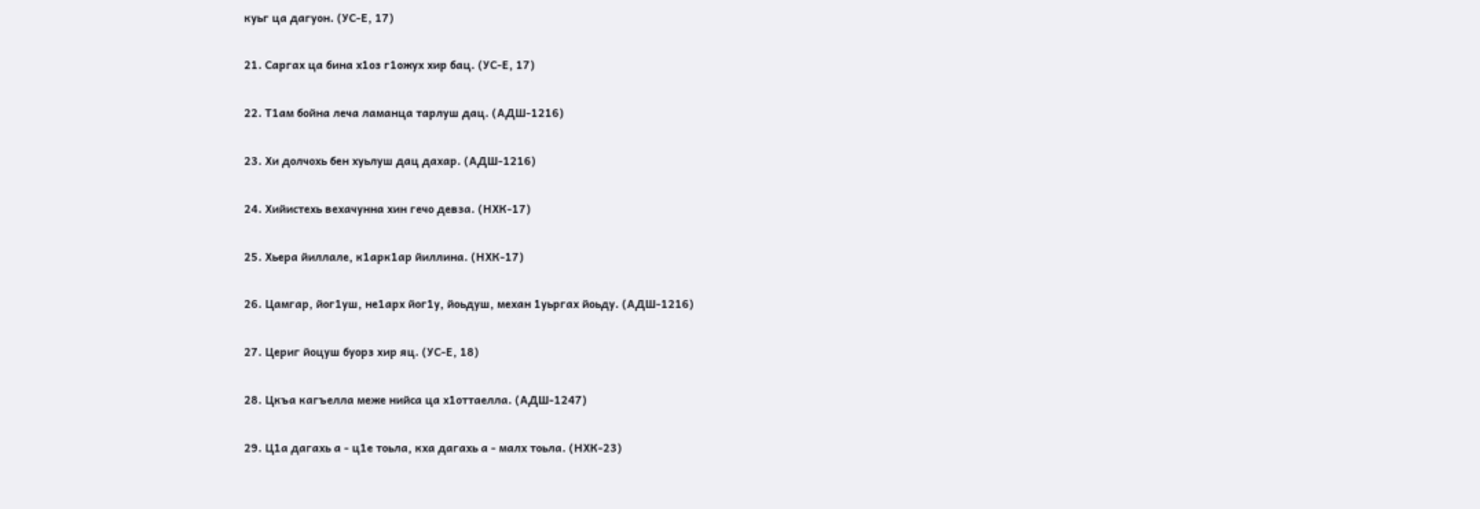куьг ца дагуон. (УС-Е, 17)

21. Саргах ца бина х1оз г1ожух хир бац. (УС-Е, 17)

22. Т1ам бойна леча ламанца тарлуш дац. (АДШ-1216)

23. Хи долчохь бен хуьлуш дац дахар. (АДШ-1216)

24. Хийистехь вехачунна хин гечо девза. (НХК-17)

25. Хьера йиллале, к1арк1ар йиллина. (НХК-17)

26. Цамгар, йог1уш, не1арх йог1у, йоьдуш, механ 1уьргах йоьду. (АДШ-1216)

27. Цериг йоцуш буорз хир яц. (УС-Е, 18)

28. Цкъа кагъелла меже нийса ца х1оттаелла. (АДШ-1247)

29. Ц1а дагахь а - ц1е тоьла, кха дагахь а - малх тоьла. (НХК-23)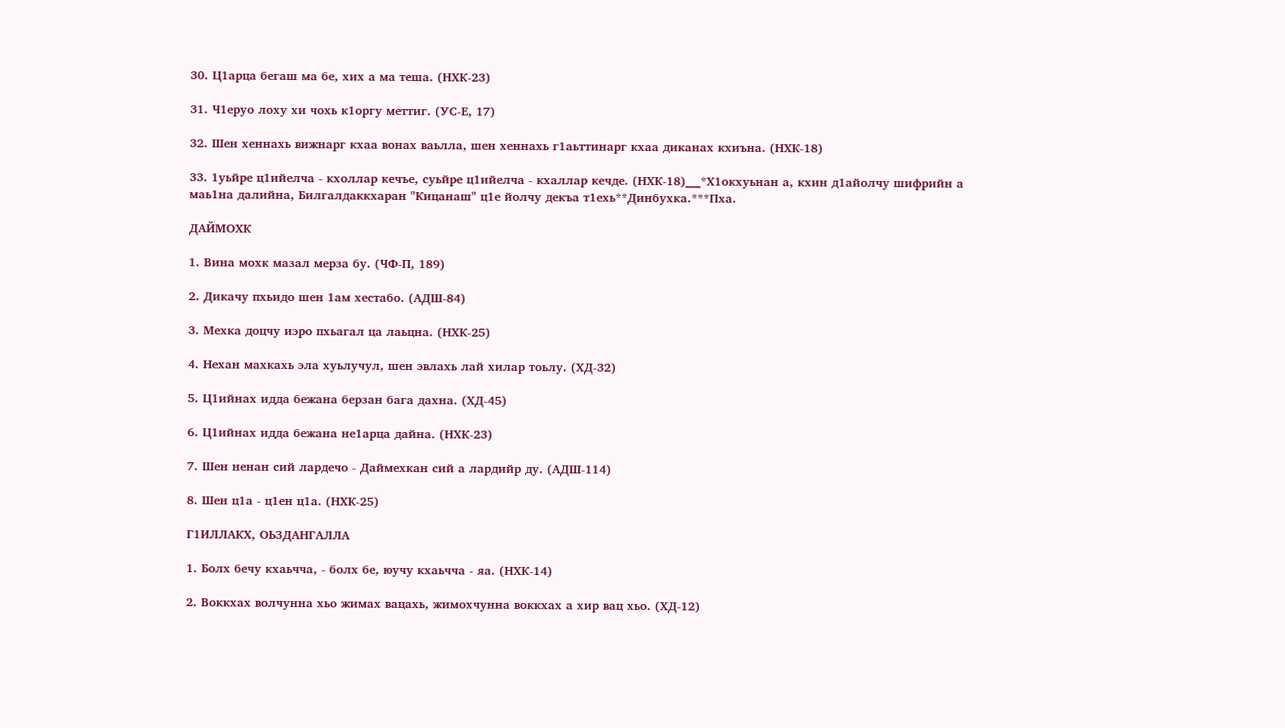30. Ц1арца бегаш ма бе, хих а ма теша. (НХК-23)

31. Ч1еруо лоху хи чохь к1оргу меттиг. (УС-Е, 17)

32. Шен хеннахь вижнарг кхаа вонах ваьлла, шен хеннахь г1аьттинарг кхаа диканах кхиъна. (НХК-18)

33. 1уьйре ц1ийелча - кхоллар кечъе, суьйре ц1ийелча - кхаллар кечде. (НХК-18)___*Х1окхуьнан а, кхин д1айолчу шифрийн а маь1на далийна, Билгалдаккхаран "Кицанаш" ц1е йолчу декъа т1ехь**Динбухка.***Пха.

ДАЙМОХК

1. Вина мохк мазал мерза бу. (ЧФ-П, 189)

2. Дикачу пхьидо шен 1ам хестабо. (АДШ-84)

3. Мехка доцчу иэро пхьагал ца лаьцна. (НХК-25)

4. Нехан махкахь эла хуьлучул, шен эвлахь лай хилар тоьлу. (ХД-32)

5. Ц1ийнах идда бежана берзан бага дахна. (ХД-45)

6. Ц1ийнах идда бежана не1арца дайна. (НХК-23)

7. Шен ненан сий лардечо - Даймехкан сий а лардийр ду. (АДШ-114)

8. Шен ц1а - ц1ен ц1а. (НХК-25)

Г1ИЛЛАКХ, ОЬЗДАНГАЛЛА

1. Болх бечу кхаьчча, - болх бе, юучу кхаьчча - яа. (НХК-14)

2. Воккхах волчунна хьо жимах вацахь, жимохчунна воккхах а хир вац хьо. (ХД-12)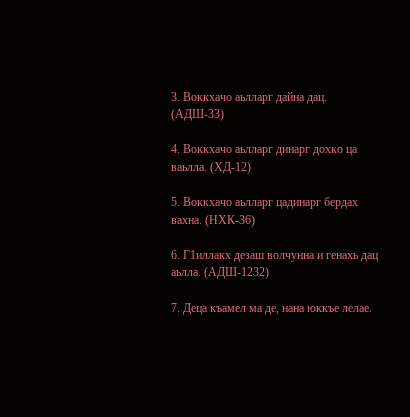3. Воккхачо аьлларг дайна дац. (АДШ-33)

4. Воккхачо аьлларг динарг дохко ца ваьлла. (ХД-12)

5. Воккхачо аьлларг цадинарг бердах вахна. (НХК-36)

6. Г1иллакх дезаш волчунна и генахь дац аьлла. (АДШ-1232)

7. Деца къамел ма де, нана юккъе лелае.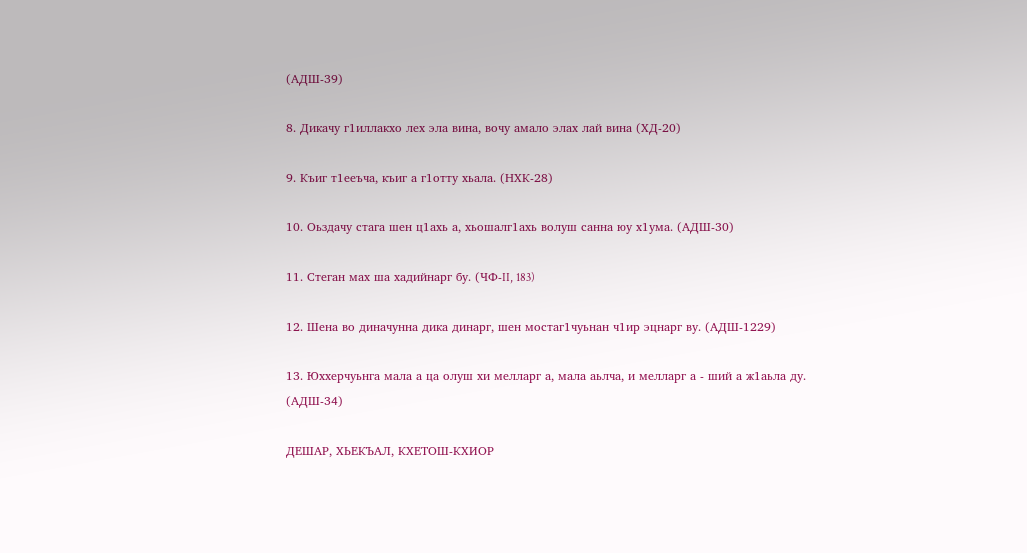(АДШ-39)

8. Дикачу г1иллакхо лех эла вина, вочу амало элах лай вина (ХД-20)

9. Къиг т1ееъча, къиг а г1отту хьала. (НХК-28)

10. Оьздачу стага шен ц1ахь а, хьошалг1ахь волуш санна юу х1ума. (АДШ-30)

11. Стеган мах ша хадийнарг бу. (ЧФ-II, 183)

12. Шена во диначунна дика динарг, шен мостаг1чуьнан ч1ир эцнарг ву. (АДШ-1229)

13. Юххерчуьнга мала а ца олуш хи мелларг а, мала аьлча, и мелларг а - ший а ж1аьла ду. (АДШ-34)

ДЕШАР, ХЬЕКЪАЛ, КХЕТОШ-КХИОР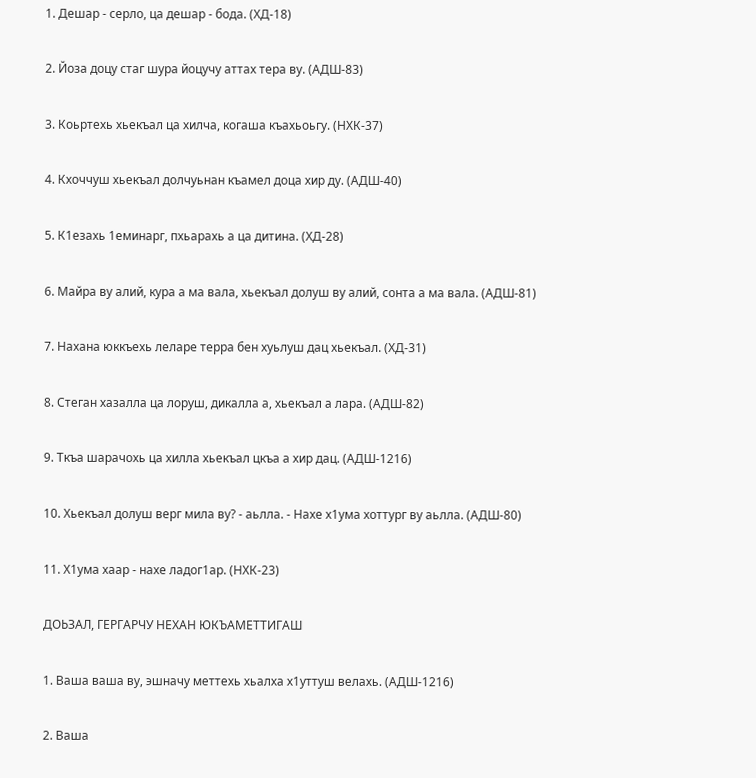1. Дешар - серло, ца дешар - бода. (ХД-18)

2. Йоза доцу стаг шура йоцучу аттах тера ву. (АДШ-83)

3. Коьртехь хьекъал ца хилча, когаша къахьоьгу. (НХК-37)

4. Кхоччуш хьекъал долчуьнан къамел доца хир ду. (АДШ-40)

5. К1езахь 1еминарг, пхьарахь а ца дитина. (ХД-28)

6. Майра ву алий, кура а ма вала, хьекъал долуш ву алий, сонта а ма вала. (АДШ-81)

7. Нахана юккъехь леларе терра бен хуьлуш дац хьекъал. (ХД-31)

8. Стеган хазалла ца лоруш, дикалла а, хьекъал а лара. (АДШ-82)

9. Ткъа шарачохь ца хилла хьекъал цкъа а хир дац. (АДШ-1216)

10. Хьекъал долуш верг мила ву? - аьлла. - Нахе х1ума хоттург ву аьлла. (АДШ-80)

11. Х1ума хаар - нахе ладог1ар. (НХК-23)

ДОЬЗАЛ, ГЕРГАРЧУ НЕХАН ЮКЪАМЕТТИГАШ

1. Ваша ваша ву, эшначу меттехь хьалха х1уттуш велахь. (АДШ-1216)

2. Ваша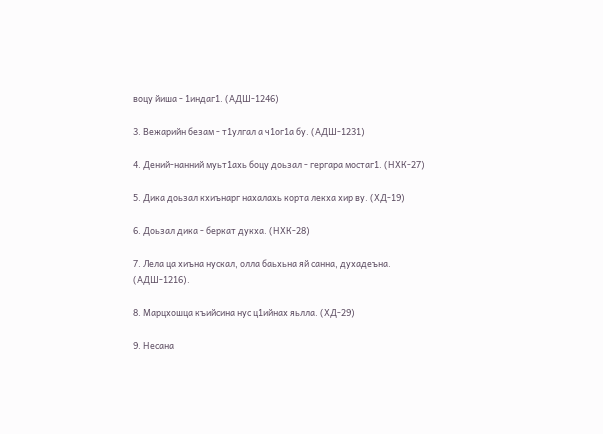воцу йиша - 1индаг1. (АДШ-1246)

3. Вежарийн безам - т1улгал а ч1ог1а бу. (АДШ-1231)

4. Дений-нанний муьт1ахь боцу доьзал - гергара мостаг1. (НХК-27)

5. Дика доьзал кхиънарг нахалахь корта лекха хир ву. (ХД-19)

6. Доьзал дика - беркат дукха. (НХК-28)

7. Лела ца хиъна нускал, олла баьхьна яй санна, духадеъна. (АДШ-1216).

8. Марцхошца къийсина нус ц1ийнах яьлла. (ХД-29)

9. Несана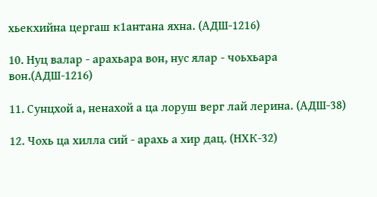хьекхийна цергаш к1антана яхна. (АДШ-1216)

10. Нуц валар - арахьара вон, нус ялар - чоьхьара вон.(АДШ-1216)

11. Сунцхой а, ненахой а ца лоруш верг лай лерина. (АДШ-38)

12. Чохь ца хилла сий - арахь а хир дац. (НХК-32)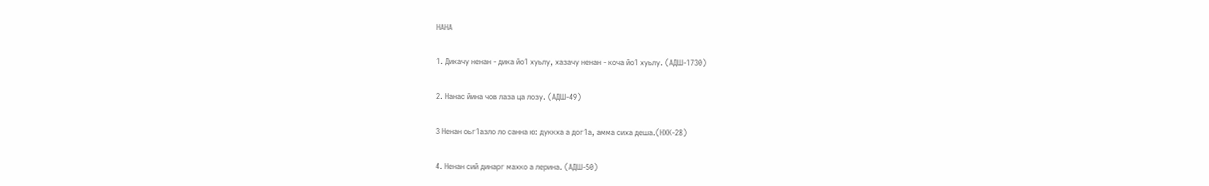НАНА

1. Дикачу ненан - дика йо1 хуьлу, хазачу ненан - коча йо1 хуьлу. (АДШ-1730)

2. Нанас йина чов лаза ца лозу. (АДШ-49)

3 Ненан оьг1азло ло санна ю: дуккха а дог1а, амма сиха деша.(НХК-28)

4. Ненан сий динарг махко а лерина. (АДШ-50)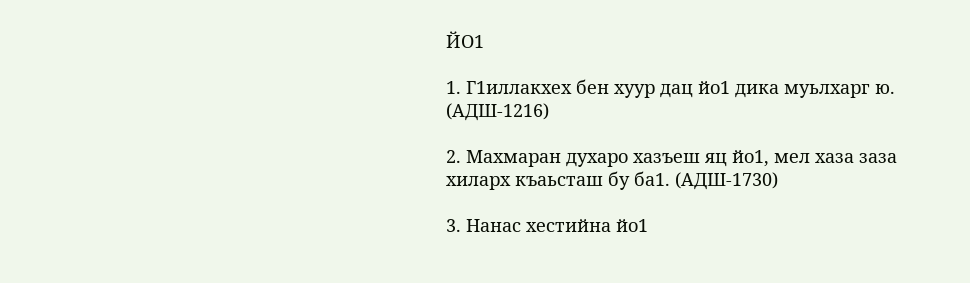ЙО1

1. Г1иллакхех бен хуур дац йо1 дика муьлхарг ю. (АДШ-1216)

2. Махмаран духаро хазъеш яц йо1, мел хаза заза хиларх къаьсташ бу ба1. (АДШ-1730)

3. Нанас хестийна йо1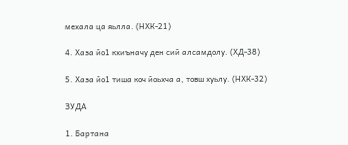мехала ца яьлла. (НХК-21)

4. Хаза йо1 кхиъначу ден сий алсамдолу. (ХД-38)

5. Хаза йо1 тиша коч йоьхча а, товш хуьлу. (НХК-32)

ЗУДА

1. Бартана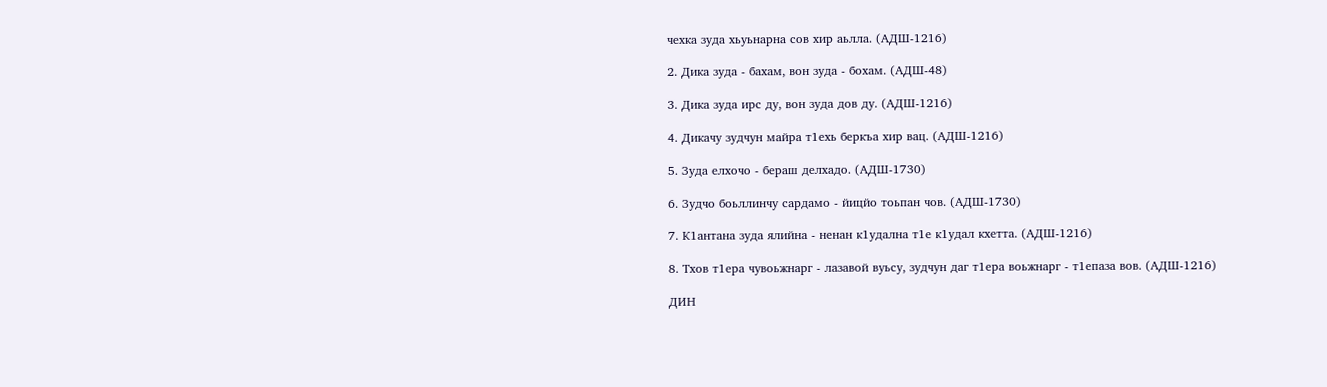чехка зуда хьуьнарна сов хир аьлла. (АДШ-1216)

2. Дика зуда - бахам, вон зуда - бохам. (АДШ-48)

3. Дика зуда ирс ду, вон зуда дов ду. (АДШ-1216)

4. Дикачу зудчун майра т1ехь беркъа хир вац. (АДШ-1216)

5. Зуда елхочо - бераш делхадо. (АДШ-1730)

6. Зудчо боьллинчу сардамо - йицйо тоьпан чов. (АДШ-1730)

7. К1антана зуда ялийна - ненан к1удална т1е к1удал кхетта. (АДШ-1216)

8. Тхов т1ера чувоьжнарг - лазавой вуьсу, зудчун даг т1ера воьжнарг - т1епаза вов. (АДШ-1216)

ДИН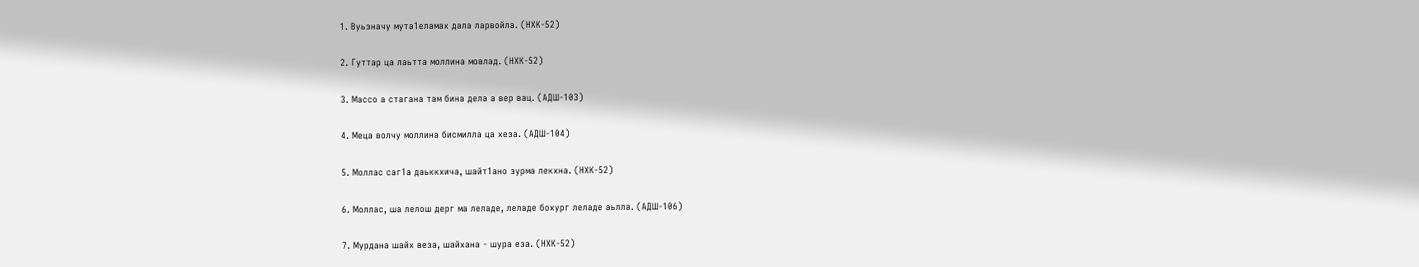1. Вуьзначу мута1еламах дала ларвойла. (НХК-52)

2. Гуттар ца лаьтта моллина мовлад. (НХК-52)

3. Массо а стагана там бина дела а вер вац. (АДШ-103)

4. Меца волчу моллина бисмилла ца хеза. (АДШ-104)

5. Моллас саг1а даьккхича, шайт1ано зурма лекхна. (НХК-52)

6. Моллас, ша лелош дерг ма леладе, леладе бохург леладе аьлла. (АДШ-106)

7. Мурдана шайх веза, шайхана - шура еза. (НХК-52)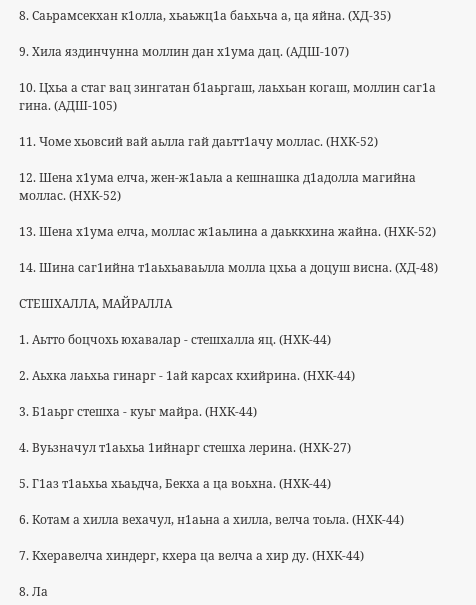8. Саьрамсекхан к1олла, хьаьжц1а баьхьча а, ца яйна. (ХД-35)

9. Хила яздинчунна моллин дан х1ума дац. (АДШ-107)

10. Цхьа а стаг вац зингатан б1аьргаш, лаьхьан когаш, моллин саг1а гина. (АДШ-105)

11. Чоме хьовсий вай аьлла гай даьтт1ачу моллас. (НХК-52)

12. Шена х1ума елча, жен-ж1аьла а кешнашка д1адолла магийна моллас. (НХК-52)

13. Шена х1ума елча, моллас ж1аьлина а даьккхина жайна. (НХК-52)

14. Шина саг1ийна т1аьхьаваьлла молла цхьа а доцуш висна. (ХД-48)

СТЕШХАЛЛА, МАЙРАЛЛА

1. Аьтто боцчохь юхавалар - стешхалла яц. (НХК-44)

2. Аьхка лаьхьа гинарг - 1ай карсах кхийрина. (НХК-44)

3. Б1аьрг стешха - куьг майра. (НХК-44)

4. Вуьзначул т1аьхьа 1ийнарг стешха лерина. (НХК-27)

5. Г1аз т1аьхьа хьаьдча, Бекха а ца воьхна. (НХК-44)

6. Котам а хилла вехачул, н1аьна а хилла, велча тоьла. (НХК-44)

7. Кхеравелча хиндерг, кхера ца велча а хир ду. (НХК-44)

8. Ла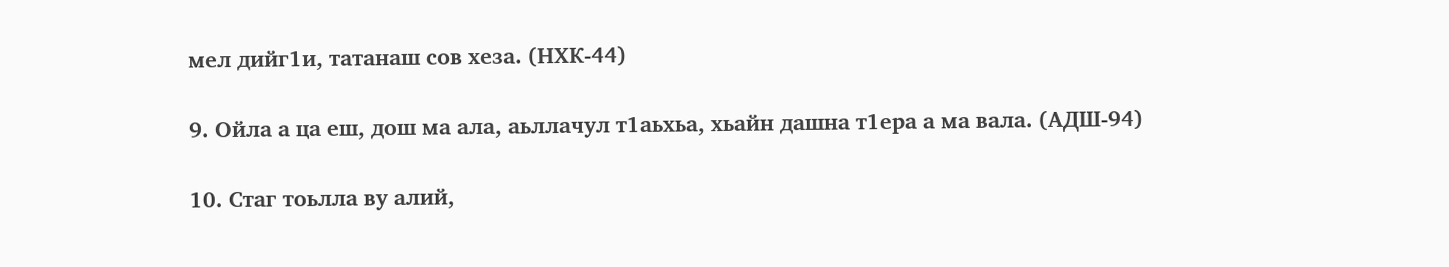мел дийг1и, татанаш сов хеза. (НХК-44)

9. Ойла а ца еш, дош ма ала, аьллачул т1аьхьа, хьайн дашна т1ера а ма вала. (АДШ-94)

10. Стаг тоьлла ву алий,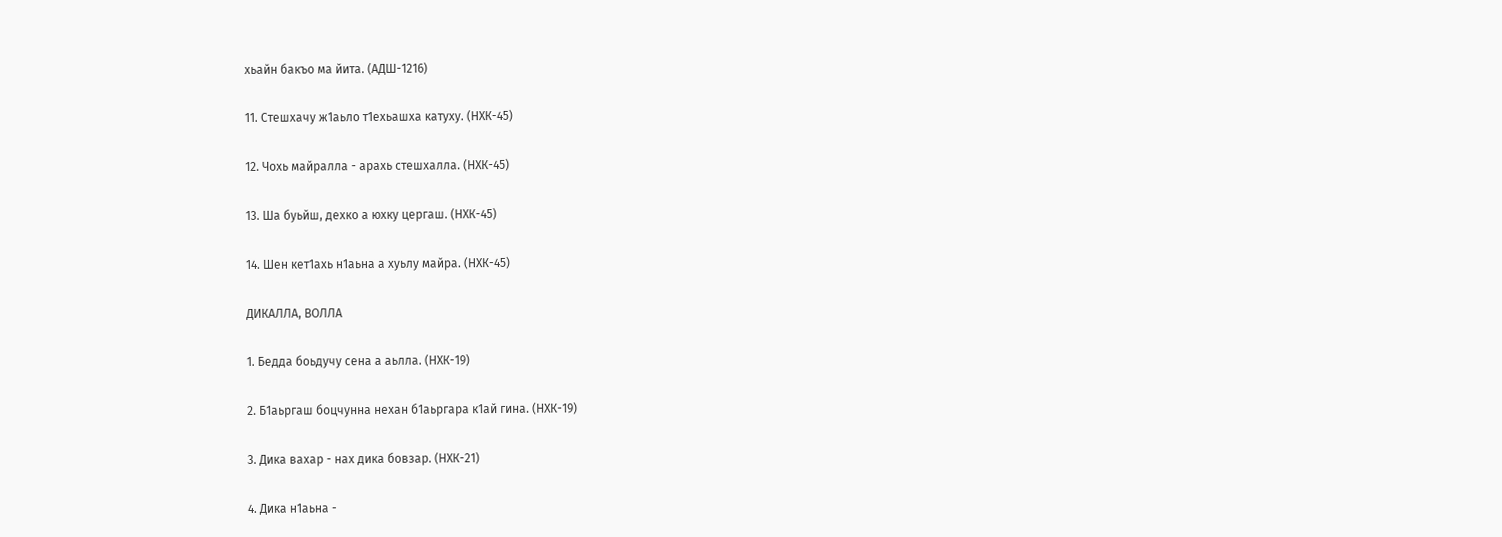хьайн бакъо ма йита. (АДШ-1216)

11. Стешхачу ж1аьло т1ехьашха катуху. (НХК-45)

12. Чохь майралла - арахь стешхалла. (НХК-45)

13. Ша буьйш, дехко а юхку цергаш. (НХК-45)

14. Шен кет1ахь н1аьна а хуьлу майра. (НХК-45)

ДИКАЛЛА, ВОЛЛА

1. Бедда боьдучу сена а аьлла. (НХК-19)

2. Б1аьргаш боцчунна нехан б1аьргара к1ай гина. (НХК-19)

3. Дика вахар - нах дика бовзар. (НХК-21)

4. Дика н1аьна -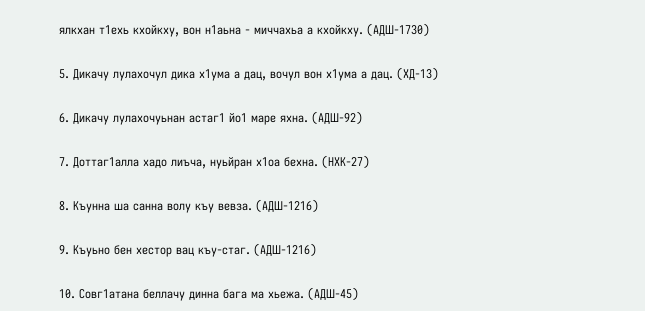ялкхан т1ехь кхойкху, вон н1аьна - миччахьа а кхойкху. (АДШ-1730)

5. Дикачу лулахочул дика х1ума а дац, вочул вон х1ума а дац. (ХД-13)

6. Дикачу лулахочуьнан астаг1 йо1 маре яхна. (АДШ-92)

7. Доттаг1алла хадо лиъча, нуьйран х1оа бехна. (НХК-27)

8. Къунна ша санна волу къу вевза. (АДШ-1216)

9. Къуьно бен хестор вац къу-стаг. (АДШ-1216)

10. Совг1атана беллачу динна бага ма хьежа. (АДШ-45)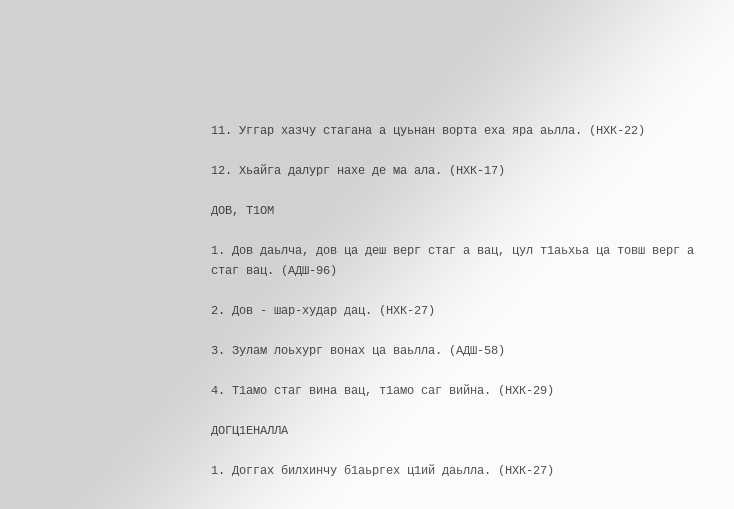11. Уггар хазчу стагана а цуьнан ворта еха яра аьлла. (НХК-22)

12. Хьайга далург нахе де ма ала. (НХК-17)

ДОВ, Т1ОМ

1. Дов даьлча, дов ца деш верг стаг а вац, цул т1аьхьа ца товш верг а стаг вац. (АДШ-96)

2. Дов - шар-худар дац. (НХК-27)

3. Зулам лоьхург вонах ца ваьлла. (АДШ-58)

4. Т1амо стаг вина вац, т1амо саг вийна. (НХК-29)

ДОГЦ1ЕНАЛЛА

1. Доггах билхинчу б1аьргех ц1ий даьлла. (НХК-27)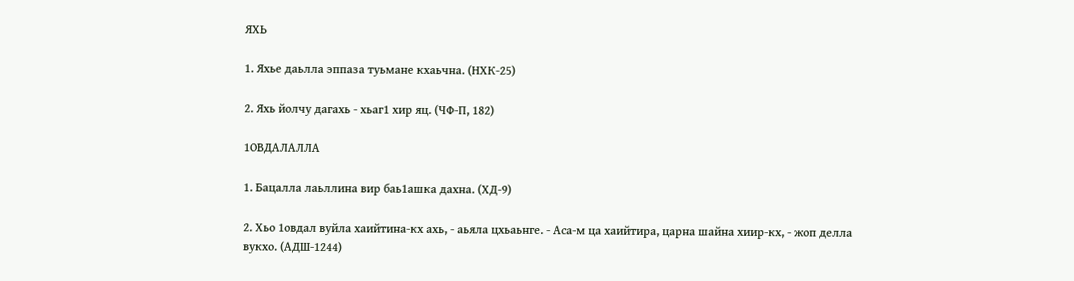ЯХЬ

1. Яхье даьлла эппаза туьмане кхаьчна. (НХК-25)

2. Яхь йолчу дагахь - хьаг1 хир яц. (ЧФ-П, 182)

1ОВДАЛАЛЛА

1. Бацалла лаьллина вир баь1ашка дахна. (ХД-9)

2. Хьо 1овдал вуйла хаийтина-кх ахь, - аьяла цхьаьнге. - Аса-м ца хаийтира, царна шайна хиир-кх, - жоп делла вукхо. (АДШ-1244)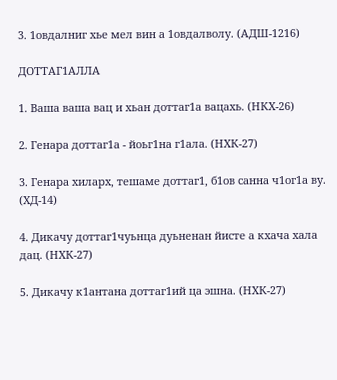3. 1овдалниг хье мел вин а 1овдалволу. (АДШ-1216)

ДОТТАГ1АЛЛА

1. Ваша ваша вац и хьан доттаг1а вацахь. (НКХ-26)

2. Генара доттаг1а - йоьг1на г1ала. (НХК-27)

3. Генара хиларх, тешаме доттаг1, б1ов санна ч1ог1а ву. (ХД-14)

4. Дикачу доттаг1чуьнца дуьненан йисте а кхача хала дац. (НХК-27)

5. Дикачу к1антана доттаг1ий ца эшна. (НХК-27)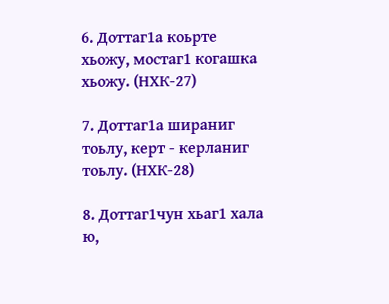6. Доттаг1а коьрте хьожу, мостаг1 когашка хьожу. (НХК-27)

7. Доттаг1а шираниг тоьлу, керт - керланиг тоьлу. (НХК-28)

8. Доттаг1чун хьаг1 хала ю,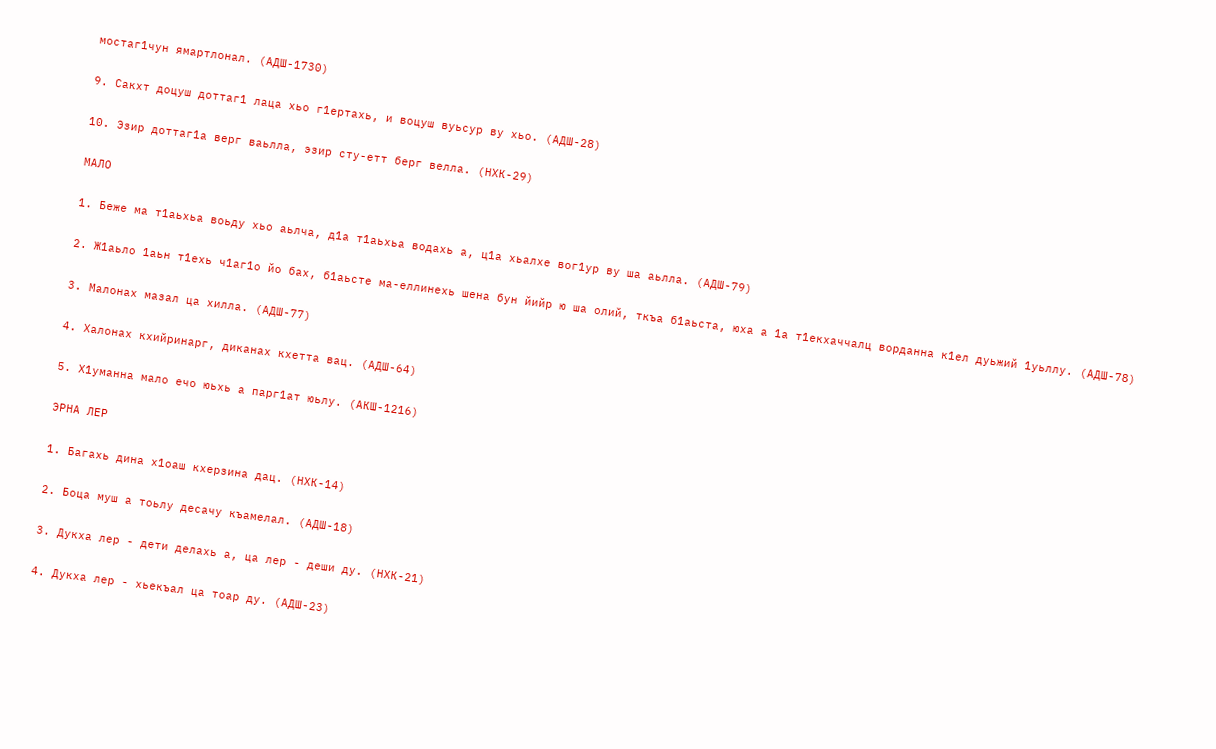мостаг1чун ямартлонал. (АДШ-1730)

9. Сакхт доцуш доттаг1 лаца хьо г1ертахь, и воцуш вуьсур ву хьо. (АДШ-28)

10. Эзир доттаг1а верг ваьлла, эзир сту-етт берг велла. (НХК-29)

МАЛО

1. Беже ма т1аьхьа воьду хьо аьлча, д1а т1аьхьа водахь а, ц1а хьалхе вог1ур ву ша аьлла. (АДШ-79)

2. Ж1аьло 1аьн т1ехь ч1аг1о йо бах, б1аьсте ма-еллинехь шена бун йийр ю ша олий, ткъа б1аьста, юха а 1а т1екхаччалц ворданна к1ел дуьжий 1уьллу. (АДШ-78)

3. Малонах мазал ца хилла. (АДШ-77)

4. Халонах кхийринарг, диканах кхетта вац. (АДШ-64)

5. Х1уманна мало ечо юьхь а парг1ат юьлу. (АКШ-1216)

ЭРНА ЛЕР

1. Багахь дина х1оаш кхерзина дац. (НХК-14)

2. Боца муш а тоьлу десачу къамелал. (АДШ-18)

3. Дукха лер - дети делахь а, ца лер - деши ду. (НХК-21)

4. Дукха лер - хьекъал ца тоар ду. (АДШ-23)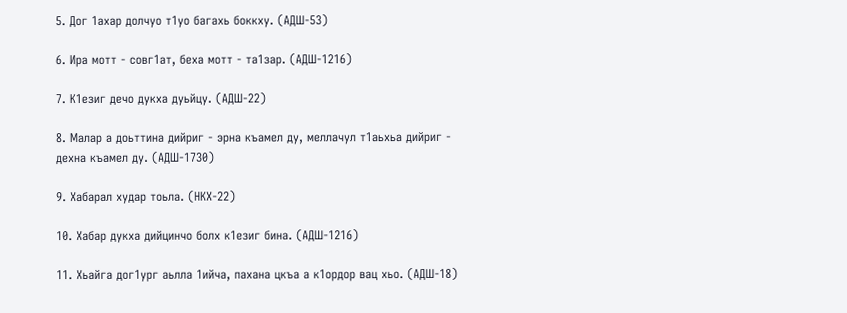5. Дог 1ахар долчуо т1уо багахь боккху. (АДШ-53)

6. Ира мотт - совг1ат, беха мотт - та1зар. (АДШ-1216)

7. К1езиг дечо дукха дуьйцу. (АДШ-22)

8. Малар а доьттина дийриг - эрна къамел ду, меллачул т1аьхьа дийриг - дехна къамел ду. (АДШ-1730)

9. Хабарал худар тоьла. (НКХ-22)

10. Хабар дукха дийцинчо болх к1езиг бина. (АДШ-1216)

11. Хьайга дог1ург аьлла 1ийча, пахана цкъа а к1ордор вац хьо. (АДШ-18)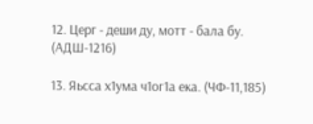12. Церг - деши ду, мотт - бала бу. (АДШ-1216)

13. Яьсса х1ума ч1ог1а ека. (ЧФ-11,185)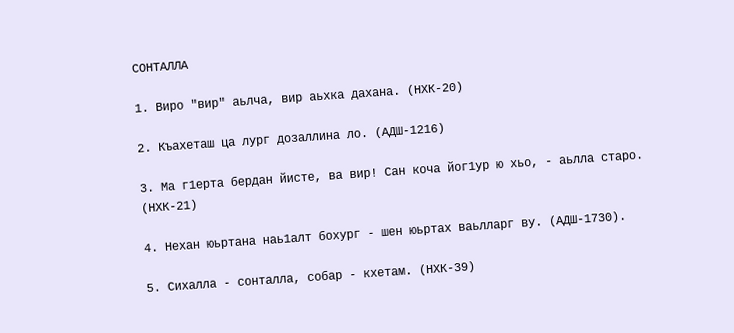СОНТАЛЛА

1. Виро "вир" аьлча, вир аьхка дахана. (НХК-20)

2. Къахеташ ца лург дозаллина ло. (АДШ-1216)

3. Ма г1ерта бердан йисте, ва вир! Сан коча йог1ур ю хьо, - аьлла старо. (НХК-21)

4. Нехан юьртана наь1алт бохург - шен юьртах ваьлларг ву. (АДШ-1730).

5. Сихалла - сонталла, собар - кхетам. (НХК-39)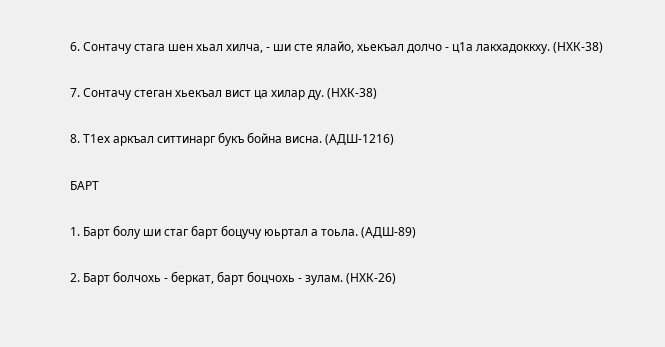6. Сонтачу стага шен хьал хилча, - ши сте ялайо, хьекъал долчо - ц1а лакхадоккху. (НХК-38)

7. Сонтачу стеган хьекъал вист ца хилар ду. (НХК-38)

8. Т1ех аркъал ситтинарг букъ бойна висна. (АДШ-1216)

БАРТ

1. Барт болу ши стаг барт боцучу юьртал а тоьла. (АДШ-89)

2. Барт болчохь - беркат, барт боцчохь - зулам. (НХК-26)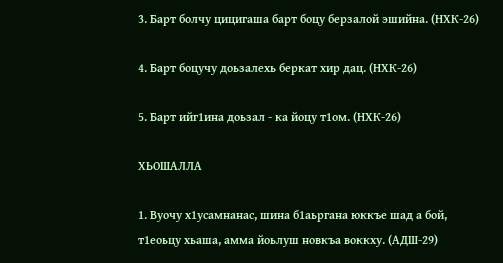3. Барт болчу цицигаша барт боцу берзалой эшийна. (НХК-26)

4. Барт боцучу доьзалехь беркат хир дац. (НХК-26)

5. Барт ийг1ина доьзал - ка йоцу т1ом. (НХК-26)

ХЬОШАЛЛА

1. Вуочу х1усамнанас, шина б1аьргана юккъе шад а бой, т1еоьцу хьаша, амма йоьлуш новкъа воккху. (АДШ-29)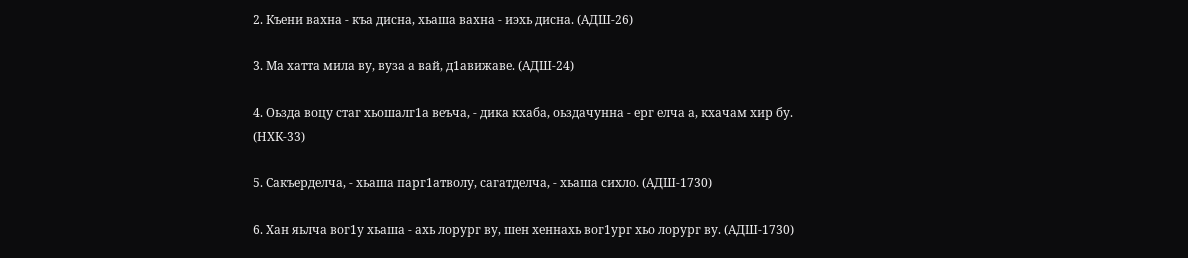2. Къени вахна - къа дисна, хьаша вахна - иэхь дисна. (АДШ-26)

3. Ма хатта мила ву, вуза а вай, д1авижаве. (АДШ-24)

4. Оьзда воцу стаг хьошалг1а веъча, - дика кхаба, оьздачунна - ерг елча а, кхачам хир бу. (НХК-33)

5. Сакъерделча, - хьаша парг1атволу, сагатделча, - хьаша сихло. (АДШ-1730)

6. Хан яьлча вог1у хьаша - ахь лорург ву, шен хеннахь вог1ург хьо лорург ву. (АДШ-1730)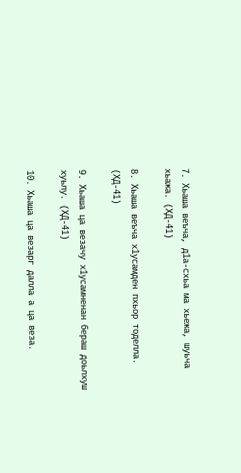7. Хьаша веъча, д1а-схьа ма хьежа, шуьча хьажа. (ХД-41)

8. Хьаша веъча х1усамден пхьор тоделла. (ХД-41)

9. Хьаша ца везачу х1усамненан бераш доьлхуш хуьлу. (ХД-41)

10. Хьаша ца везарг далла а ца веза.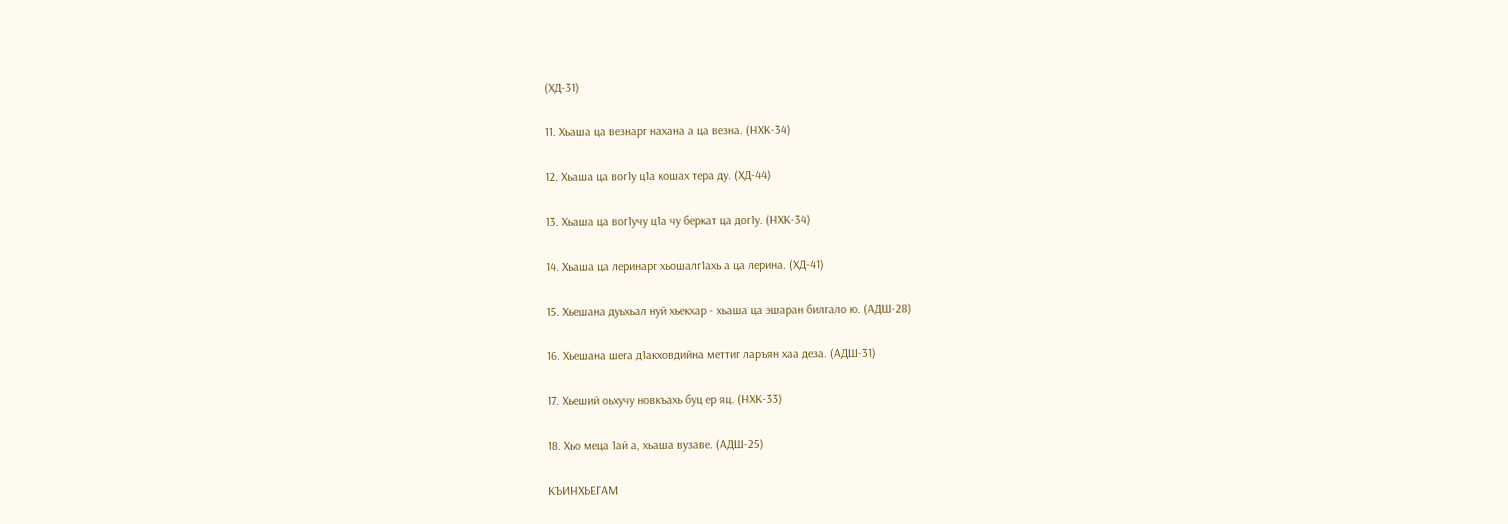(ХД-31)

11. Хьаша ца везнарг нахана а ца везна. (НХК-34)

12. Хьаша ца вог1у ц1а кошах тера ду. (ХД-44)

13. Хьаша ца вог1учу ц1а чу беркат ца дог1у. (НХК-34)

14. Хьаша ца леринарг хьошалг1ахь а ца лерина. (ХД-41)

15. Хьешана дуьхьал нуй хьекхар - хьаша ца эшаран билгало ю. (АДШ-28)

16. Хьешана шега д1акховдийна меттиг ларъян хаа деза. (АДШ-31)

17. Хьеший оьхучу новкъахь буц ер яц. (НХК-33)

18. Хьо меца 1ай а, хьаша вузаве. (АДШ-25)

КЪИНХЬЕГАМ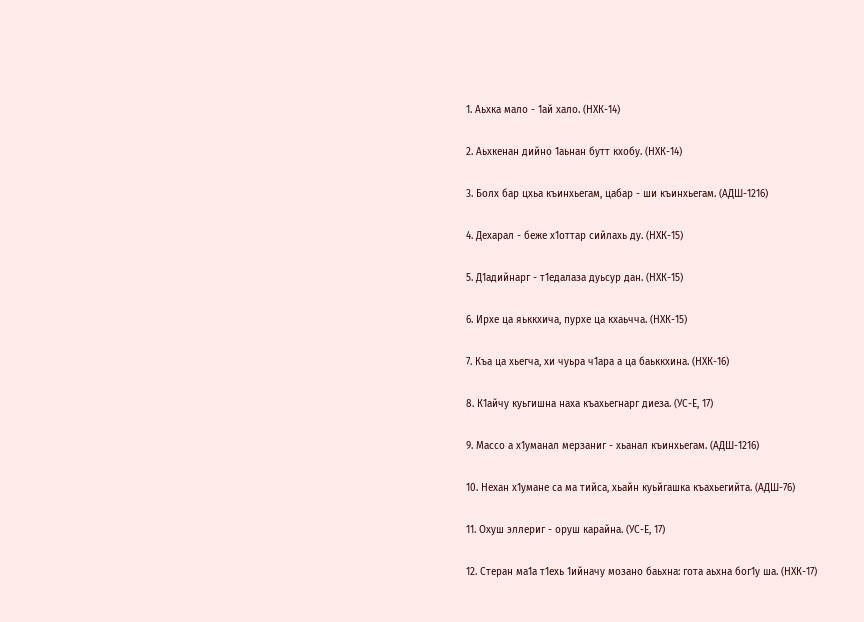1. Аьхка мало - 1ай хало. (НХК-14)

2. Аьхкенан дийно 1аьнан бутт кхобу. (НХК-14)

3. Болх бар цхьа къинхьегам, цабар - ши къинхьегам. (АДШ-1216)

4. Дехарал - беже х1оттар сийлахь ду. (НХК-15)

5. Д1адийнарг - т1едалаза дуьсур дан. (НХК-15)

6. Ирхе ца яьккхича, пурхе ца кхаьчча. (НХК-15)

7. Къа ца хьегча, хи чуьра ч1ара а ца баьккхина. (НХК-16)

8. К1айчу куьгишна наха къахьегнарг диеза. (УС-Е, 17)

9. Массо а х1уманал мерзаниг - хьанал къинхьегам. (АДШ-1216)

10. Нехан х1умане са ма тийса, хьайн куьйгашка къахьегийта. (АДШ-76)

11. Охуш эллериг - оруш карайна. (УС-Е, 17)

12. Стеран ма1а т1ехь 1ийначу мозано баьхна: гота аьхна бог1у ша. (НХК-17)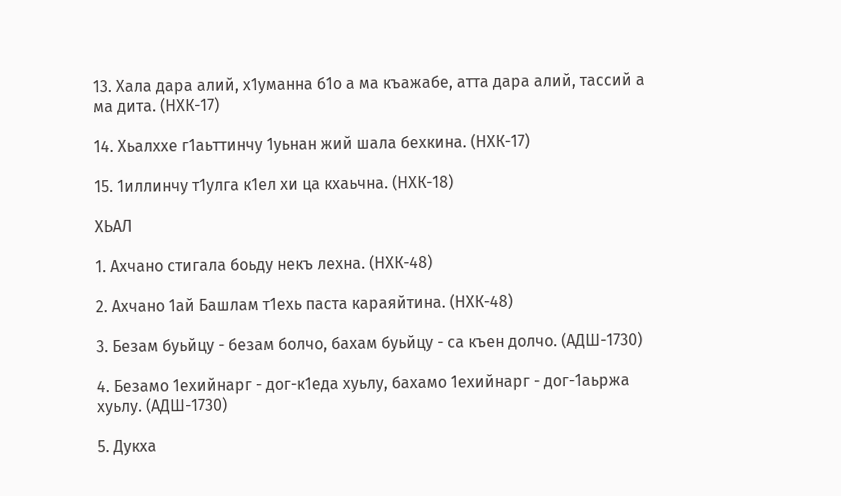13. Хала дара алий, х1уманна б1о а ма къажабе, атта дара алий, тассий а ма дита. (НХК-17)

14. Хьалххе г1аьттинчу 1уьнан жий шала бехкина. (НХК-17)

15. 1иллинчу т1улга к1ел хи ца кхаьчна. (НХК-18)

ХЬАЛ

1. Ахчано стигала боьду некъ лехна. (НХК-48)

2. Ахчано 1ай Башлам т1ехь паста караяйтина. (НХК-48)

3. Безам буьйцу - безам болчо, бахам буьйцу - са къен долчо. (АДШ-1730)

4. Безамо 1ехийнарг - дог-к1еда хуьлу, бахамо 1ехийнарг - дог-1аьржа хуьлу. (АДШ-1730)

5. Дукха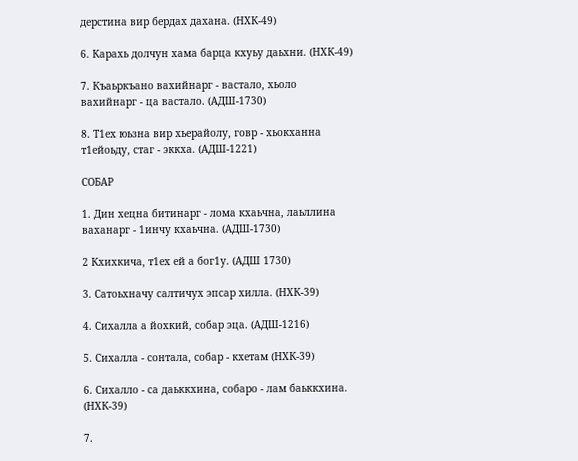дерстина вир бердах дахана. (НХК-49)

6. Карахь долчун хама барца кхуьу даьхни. (НХК-49)

7. Къаьркъано вахийнарг - вастало, хьоло вахийнарг - ца вастало. (АДШ-1730)

8. Т1ех юьзна вир хьерайолу, говр - хьокханна т1ейоьду, стаг - эккха. (АДШ-1221)

СОБАР

1. Дин хецна битинарг - лома кхаьчна, лаьллина ваханарг - 1инчу кхаьчна. (АДШ-1730)

2 Кхихкича, т1ех ей а бог1у. (АДШ 1730)

3. Сатоьхначу салтичух эпсар хилла. (НХК-39)

4. Сихалла а йохкий, собар эца. (АДШ-1216)

5. Сихалла - сонтала, собар - кхетам (НХК-39)

6. Сихалло - са даьккхина, собаро - лам баьккхина. (НХК-39)

7.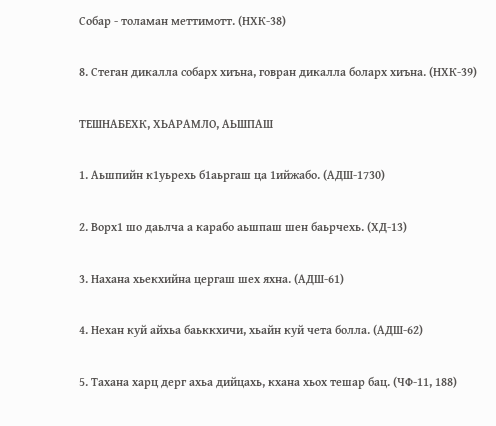Собар - толаман меттимотт. (НХК-38)

8. Стеган дикалла собарх хиъна, говран дикалла боларх хиъна. (НХК-39)

ТЕШНАБЕХК, ХЬАРАМЛО, АЬШПАШ

1. Аьшпийн к1уьрехь б1аьргаш ца 1ийжабо. (АДШ-1730)

2. Ворх1 шо даьлча а карабо аьшпаш шен баьрчехь. (ХД-13)

3. Нахана хьекхийна цергаш шех яхна. (АДШ-61)

4. Нехан куй айхьа баьккхичи, хьайн куй чета болла. (АДШ-62)

5. Тахана харц дерг ахьа дийцахь, кхана хьох тешар бац. (ЧФ-11, 188)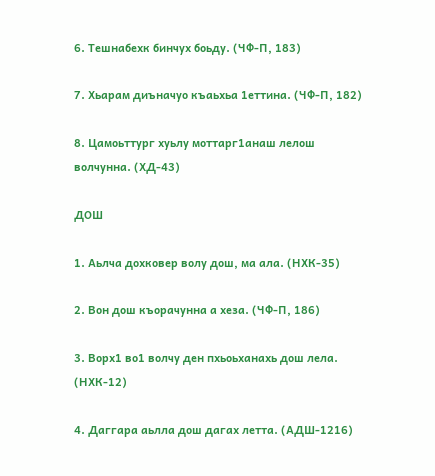6. Тешнабехк бинчух боьду. (ЧФ-П, 183)

7. Хьарам диъначуо къаьхьа 1еттина. (ЧФ-П, 182)

8. Цамоьттург хуьлу моттарг1анаш лелош волчунна. (ХД-43)

ДОШ

1. Аьлча дохковер волу дош, ма ала. (НХК-35)

2. Вон дош къорачунна а хеза. (ЧФ-П, 186)

3. Ворх1 во1 волчу ден пхьоьханахь дош лела. (НХК-12)

4. Даггара аьлла дош дагах летта. (АДШ-1216)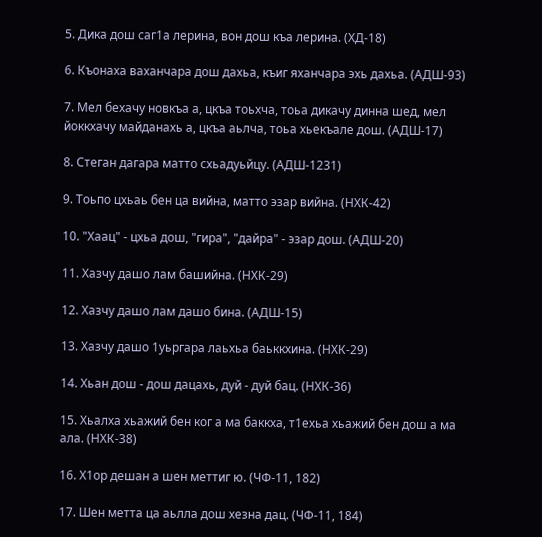5. Дика дош саг1а лерина, вон дош къа лерина. (ХД-18)

6. Къонаха ваханчара дош дахьа, къиг яханчара эхь дахьа. (АДШ-93)

7. Мел бехачу новкъа а, цкъа тоьхча, тоьа дикачу динна шед, мел йоккхачу майданахь а, цкъа аьлча, тоьа хьекъале дош. (АДШ-17)

8. Стеган дагара матто схьадуьйцу. (АДШ-1231)

9. Тоьпо цхьаь бен ца вийна, матто эзар вийна. (НХК-42)

10. "Хаац" - цхьа дош, "гира", "дайра" - эзар дош. (АДШ-20)

11. Хазчу дашо лам башийна. (НХК-29)

12. Хазчу дашо лам дашо бина. (АДШ-15)

13. Хазчу дашо 1уьргара лаьхьа баьккхина. (НХК-29)

14. Хьан дош - дош дацахь, дуй - дуй бац. (НХК-36)

15. Хьалха хьажий бен ког а ма баккха, т1ехьа хьажий бен дош а ма ала. (НХК-38)

16. Х1ор дешан а шен меттиг ю. (ЧФ-11, 182)

17. Шен метта ца аьлла дош хезна дац. (ЧФ-11, 184)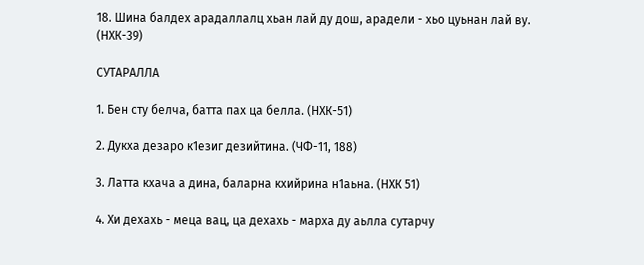18. Шина балдех арадаллалц хьан лай ду дош, арадели - хьо цуьнан лай ву. (НХК-39)

СУТАРАЛЛА

1. Бен сту белча, батта пах ца белла. (НХК-51)

2. Дукха дезаро к1езиг дезийтина. (ЧФ-11, 188)

3. Латта кхача а дина, баларна кхийрина н1аьна. (НХК 51)

4. Хи дехахь - меца вац, ца дехахь - марха ду аьлла сутарчу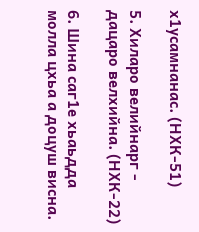х1усамнанас. (НХК-51)

5. Хиларо велийнарг - дацаро велхийна. (НХК-22)

6. Шина саг1е хьаьдда молла цхьа а доцуш висна.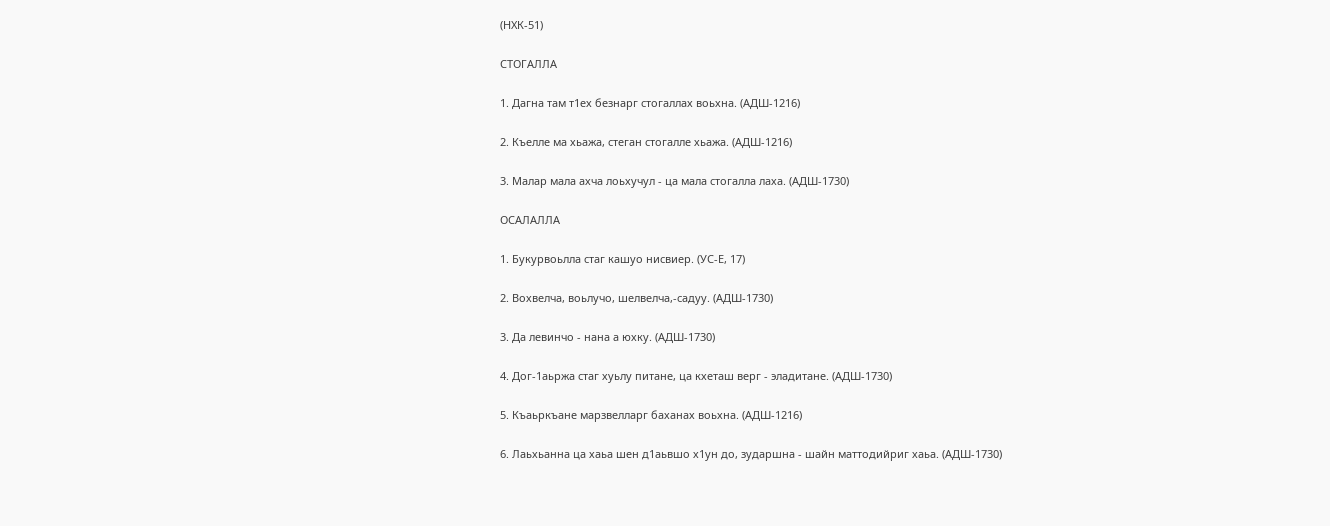(НХК-51)

СТОГАЛЛА

1. Дагна там т1ех безнарг стогаллах воьхна. (АДШ-1216)

2. Къелле ма хьажа, стеган стогалле хьажа. (АДШ-1216)

3. Малар мала ахча лоьхучул - ца мала стогалла лаха. (АДШ-1730)

ОСАЛАЛЛА

1. Букурвоьлла стаг кашуо нисвиер. (УС-Е, 17)

2. Вохвелча, воьлучо, шелвелча,-садуу. (АДШ-1730)

3. Да левинчо - нана а юхку. (АДШ-1730)

4. Дог-1аьржа стаг хуьлу питане, ца кхеташ верг - эладитане. (АДШ-1730)

5. Къаьркъане марзвелларг баханах воьхна. (АДШ-1216)

6. Лаьхьанна ца хаьа шен д1аьвшо х1ун до, зударшна - шайн маттодийриг хаьа. (АДШ-1730)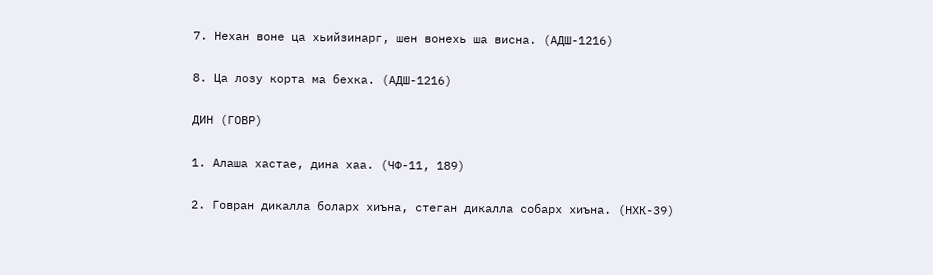7. Нехан воне ца хьийзинарг, шен вонехь ша висна. (АДШ-1216)

8. Ца лозу корта ма бехка. (АДШ-1216)

ДИН (ГОВР)

1. Алаша хастае, дина хаа. (ЧФ-11, 189)

2. Говран дикалла боларх хиъна, стеган дикалла собарх хиъна. (НХК-39)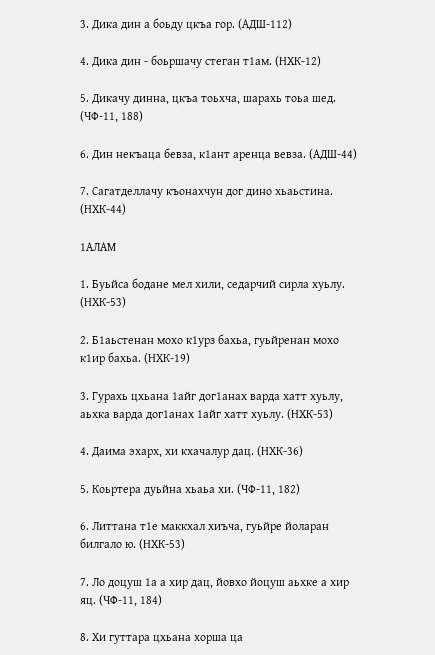3. Дика дин а боьду цкъа гор. (АДШ-112)

4. Дика дин - боьршачу стеган т1ам. (НХК-12)

5. Дикачу динна, цкъа тоьхча, шарахь тоьа шед. (ЧФ-11, 188)

6. Дин некъаца бевза, к1ант аренца вевза. (АДШ-44)

7. Сагатделлачу къонахчун дог дино хьаьстина. (НХК-44)

1АЛАМ

1. Буьйса бодане мел хили, седарчий сирла хуьлу. (НХК-53)

2. Б1аьстенан мохо к1урз бахьа, гуьйренан мохо к1ир бахьа. (НХК-19)

3. Гурахь цхьана 1айг дог1анах варда хатт хуьлу, аьхка варда дог1анах 1айг хатт хуьлу. (НХК-53)

4. Даима эхарх, хи кхачалур дац. (НХК-36)

5. Коьртера дуьйна хьаьа хи. (ЧФ-11, 182)

6. Литтана т1е маккхал хиъча, гуьйре йоларан билгало ю. (НХК-53)

7. Ло доцуш 1а а хир дац, йовхо йоцуш аьхке а хир яц. (ЧФ-11, 184)

8. Хи гуттара цхьана хорша ца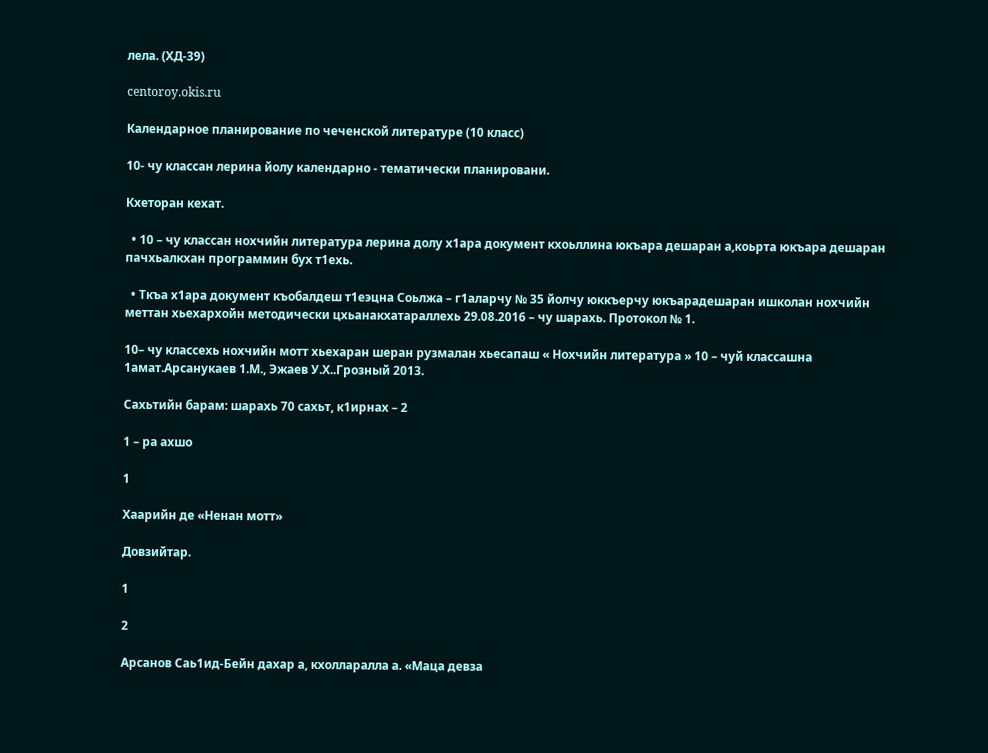лела. (ХД-39)

centoroy.okis.ru

Календарное планирование по чеченской литературе (10 класс)

10- чу классан лерина йолу календарно - тематически планировани.

Кхеторан кехат.

  • 10 – чу классан нохчийн литература лерина долу х1ара документ кхоьллина юкъара дешаран а,коьрта юкъара дешаран пачхьалкхан программин бух т1ехь.

  • Ткъа х1ара документ къобалдеш т1еэцна Соьлжа – г1аларчу № 35 йолчу юккъерчу юкъарадешаран ишколан нохчийн меттан хьехархойн методически цхьанакхатараллехь 29.08.2016 – чу шарахь. Протокол № 1.

10– чу классехь нохчийн мотт хьехаран шеран рузмалан хьесапаш « Нохчийн литература » 10 – чуй классашна 1амат.Арсанукаев 1.М., Эжаев У.Х..Грозный 2013.

Сахьтийн барам: шарахь 70 сахьт, к1ирнах – 2

1 – ра ахшо

1

Хаарийн де «Ненан мотт»

Довзийтар.

1

2

Арсанов Саь1ид-Бейн дахар а, кхолларалла а. «Маца девза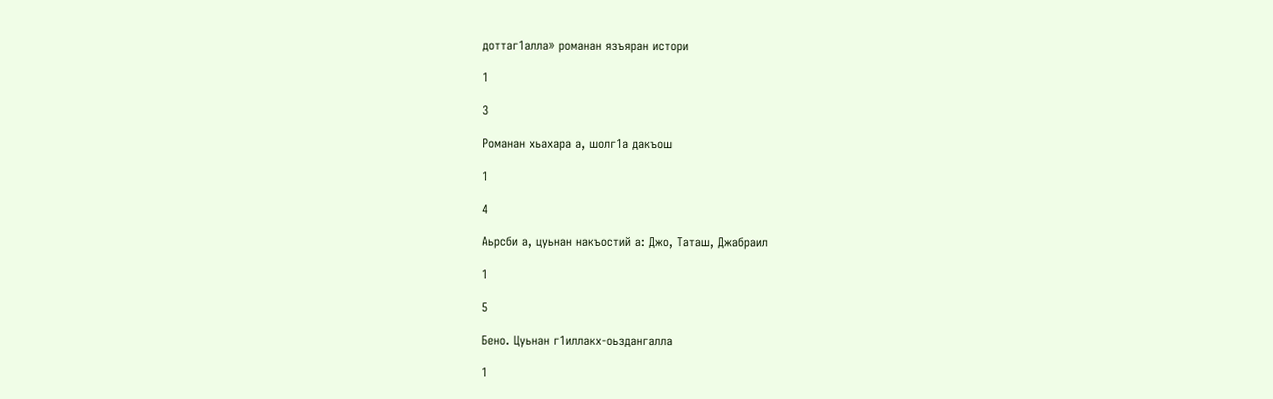доттаг1алла» романан язъяран истори

1

3

Романан хьахара а, шолг1а дакъош

1

4

Аьрсби а, цуьнан накъостий а: Джо, Таташ, Джабраил

1

5

Бено. Цуьнан г1иллакх-оьздангалла

1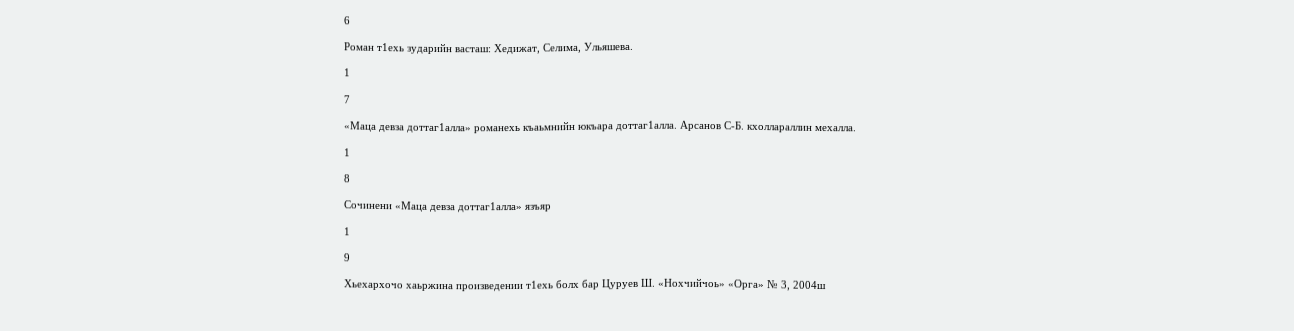6

Роман т1ехь зударийн васташ: Хедижат, Селима, Ульяшева.

1

7

«Маца девза доттаг1алла» романехь къаьмнийн юкъара доттаг1алла. Арсанов С-Б. кхоллараллин мехалла.

1

8

Сочинени «Маца девза доттаг1алла» язъяр

1

9

Хьехархочо хаьржина произведении т1ехь болх бар Цуруев Ш. «Нохчийчоь» «Орга» № 3, 2004ш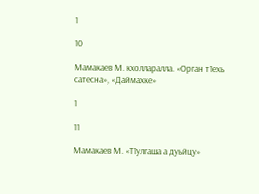1

10

Мамакаев М. кхолларалла. «Орган т1ехь сатесна», «Даймахке»

1

11

Мамакаев М. «Т1улгаша а дуьйцу»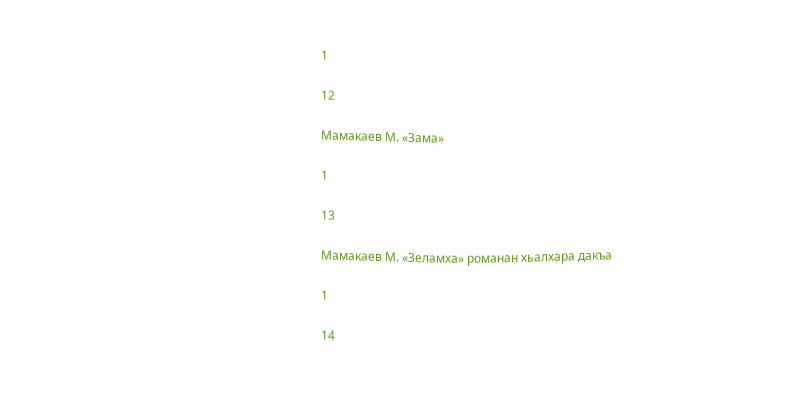1

12

Мамакаев М. «Зама»

1

13

Мамакаев М. «Зеламха» романан хьалхара дакъа

1

14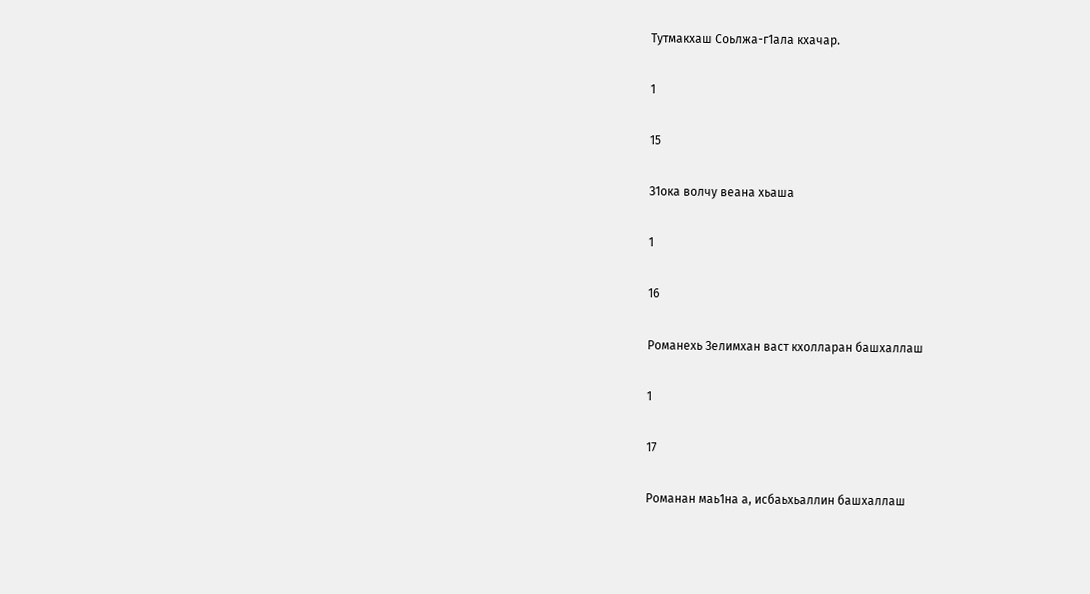Тутмакхаш Соьлжа-г1ала кхачар.

1

15

З1ока волчу веана хьаша

1

16

Романехь Зелимхан васт кхолларан башхаллаш

1

17

Романан маь1на а, исбаьхьаллин башхаллаш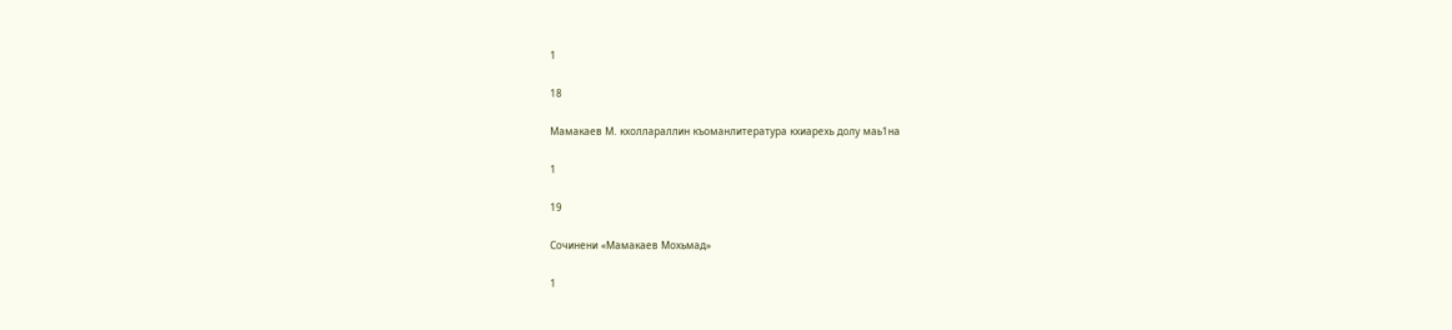1

18

Мамакаев М. кхоллараллин къоманлитература кхиарехь долу маь1на

1

19

Сочинени «Мамакаев Мохьмад»

1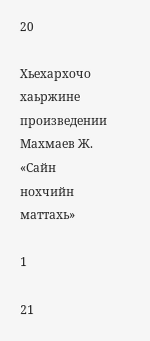20

Хьехархочо хаьржине произведении Махмаев Ж. «Сайн нохчийн маттахь»

1

21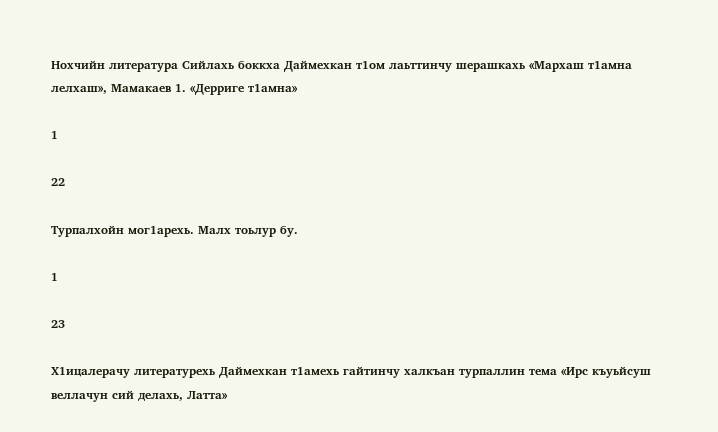Нохчийн литература Сийлахь боккха Даймехкан т1ом лаьттинчу шерашкахь «Мархаш т1амна лелхаш», Мамакаев 1. «Дерриге т1амна»

1

22

Турпалхойн мог1арехь. Малх тоьлур бу.

1

23

Х1ицалерачу литературехь Даймехкан т1амехь гайтинчу халкъан турпаллин тема «Ирс къуьйсуш веллачун сий делахь, Латта»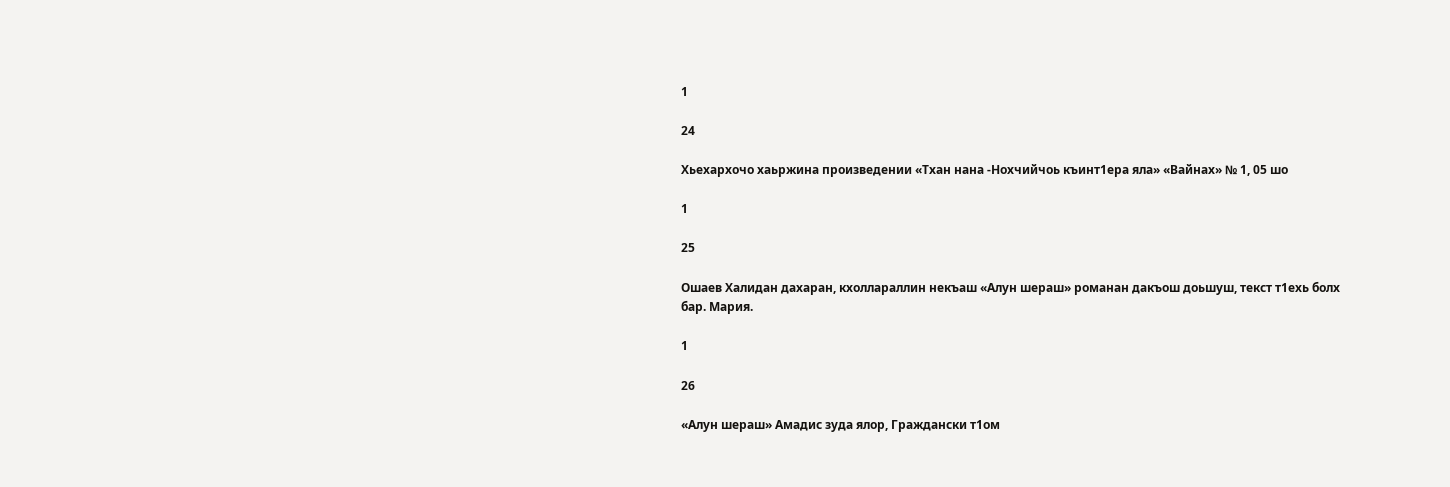1

24

Хьехархочо хаьржина произведении «Тхан нана -Нохчийчоь къинт1ера яла» «Вайнах» № 1, 05 шо

1

25

Ошаев Халидан дахаран, кхоллараллин некъаш «Алун шераш» романан дакъош доьшуш, текст т1ехь болх бар. Мария.

1

26

«Алун шераш» Амадис зуда ялор, Граждански т1ом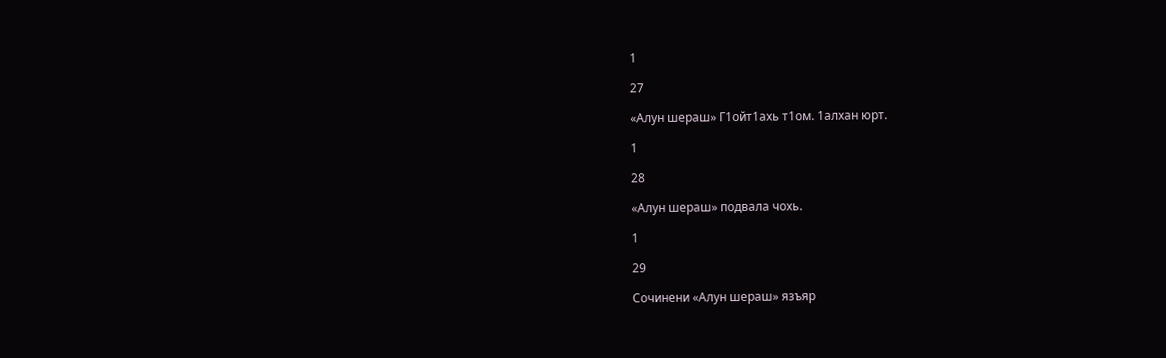1

27

«Алун шераш» Г1ойт1ахь т1ом. 1алхан юрт.

1

28

«Алун шераш» подвала чохь.

1

29

Сочинени «Алун шераш» язъяр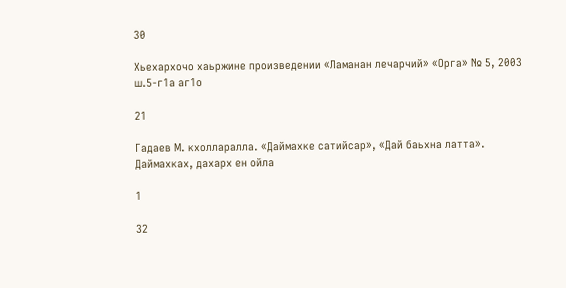30

Хьехархочо хаьржине произведении «Ламанан лечарчий» «Орга» № 5, 2003 ш.5-г1а аг1о

21

Гадаев М. кхолларалла. «Даймахке сатийсар», «Дай баьхна латта». Даймахках, дахарх ен ойла

1

32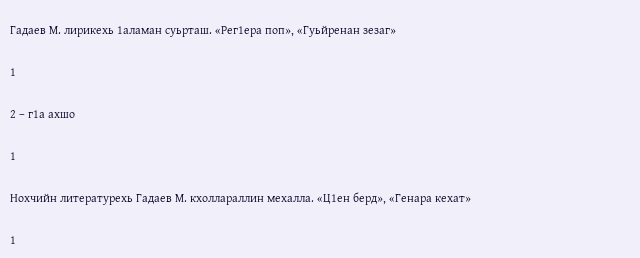Гадаев М. лирикехь 1аламан суьрташ. «Рег1ера поп», «Гуьйренан зезаг»

1

2 – г1а ахшо

1

Нохчийн литературехь Гадаев М. кхоллараллин мехалла. «Ц1ен берд», «Генара кехат»

1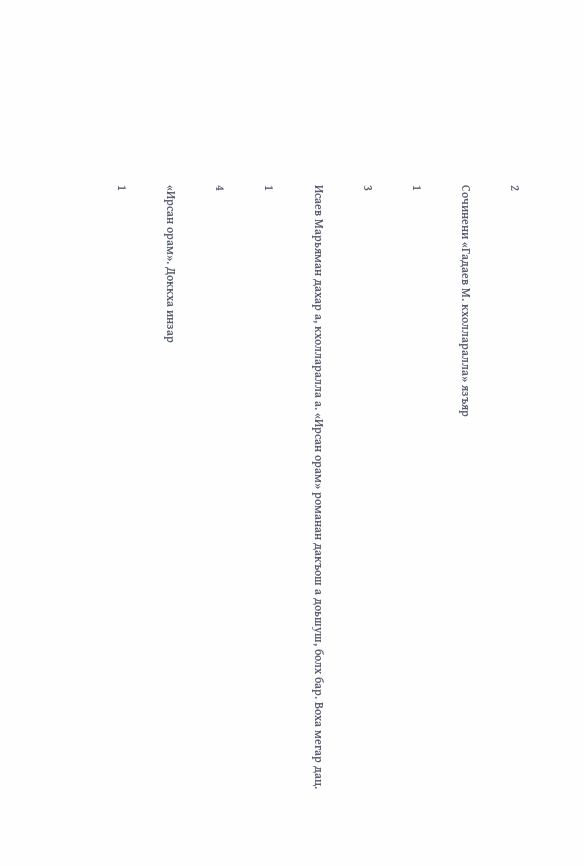2

Сочинени «Гадаев М. кхолларалла» язъяр

1

3

Исаев Марьяман дахар а, кхолларалла а. «Ирсан орам» романан дакъош а доьшуш, болх бар. Воха мегар дац.

1

4

«Ирсан орам». Доккха инзар

1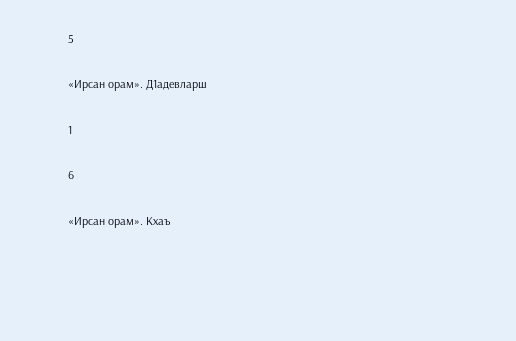5

«Ирсан орам». Д1адевларш

1

6

«Ирсан орам». Кхаъ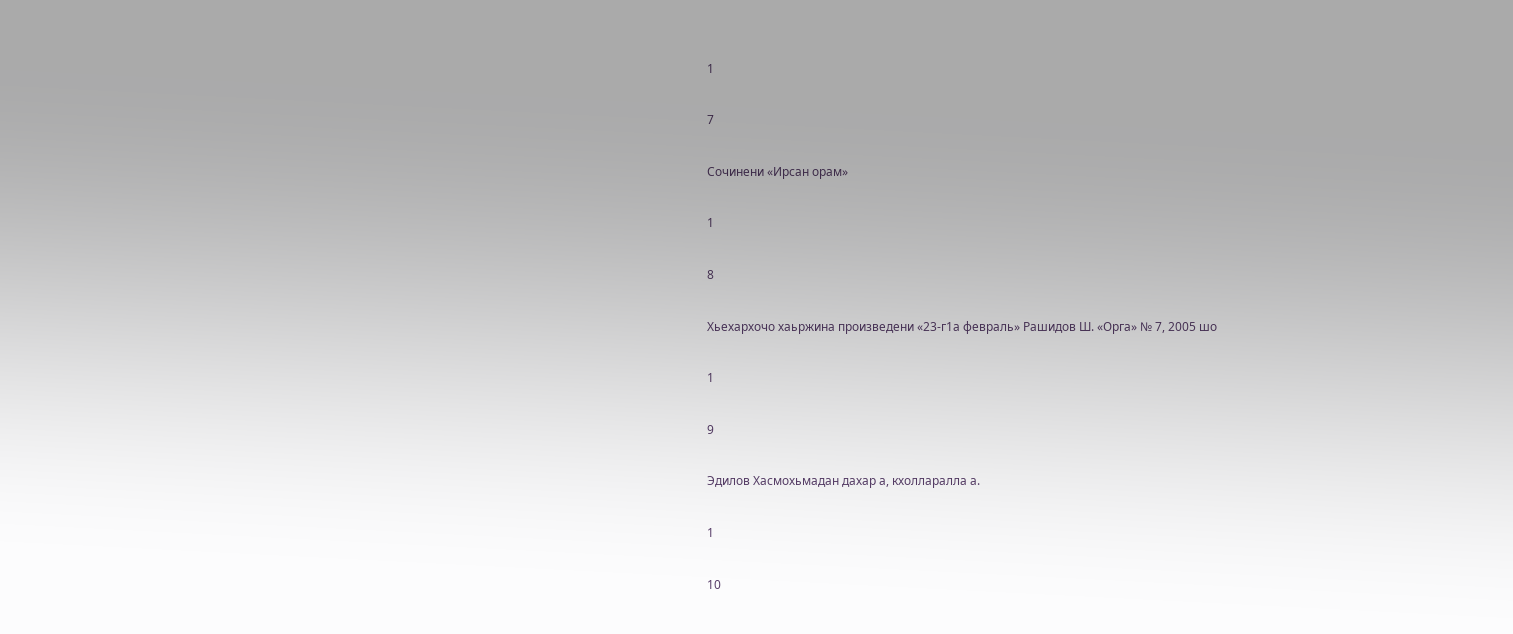1

7

Сочинени «Ирсан орам»

1

8

Хьехархочо хаьржина произведени «23-г1а февраль» Рашидов Ш. «Орга» № 7, 2005 шо

1

9

Эдилов Хасмохьмадан дахар а, кхолларалла а.

1

10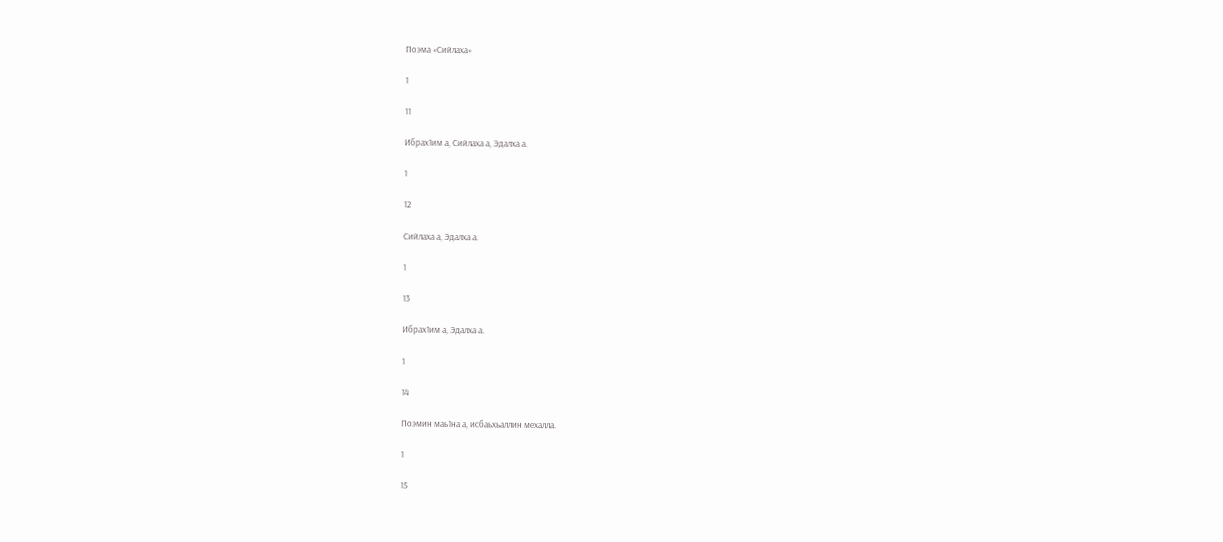Поэма «Сийлаха»

1

11

Ибрах1им а, Сийлаха а, Эдалха а.

1

12

Сийлаха а, Эдалха а.

1

13

Ибрах1им а, Эдалха а.

1

14

Поэмин маь1на а, исбаьхьаллин мехалла.

1

15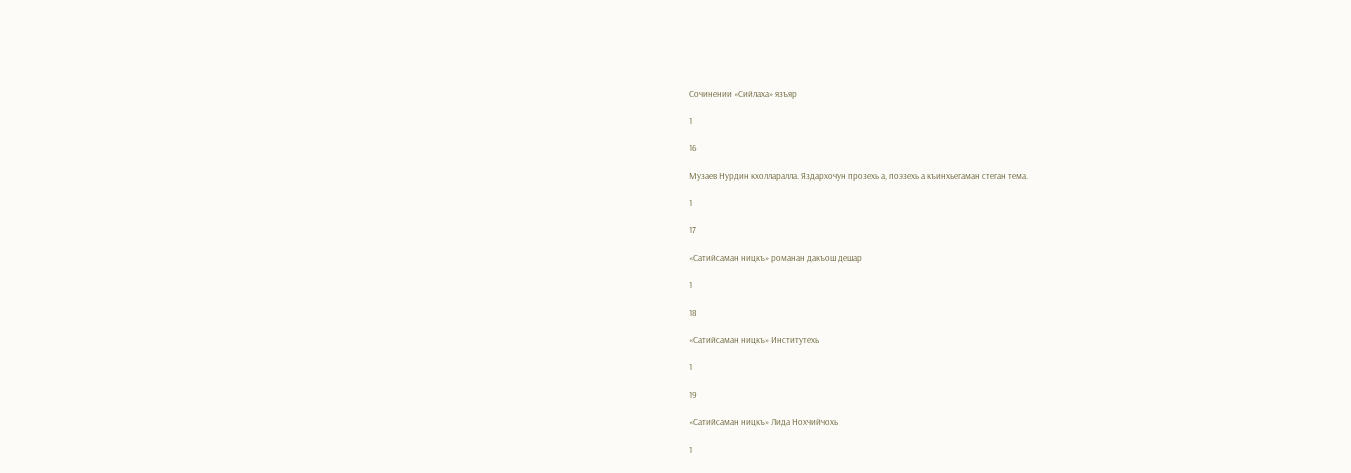Сочинении «Сийлаха» язъяр

1

16

Музаев Нурдин кхолларалла. Яздархочун прозехь а, поэзехь а къинхьегаман стеган тема.

1

17

«Сатийсаман ницкъ» романан дакъош дешар

1

18

«Сатийсаман ницкъ» Институтехь

1

19

«Сатийсаман ницкъ» Лида Нохчийчохь

1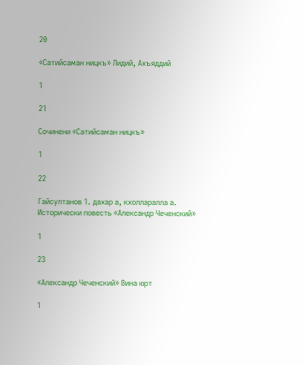20

«Сатийсаман ницкъ» Лидий, Ахъяддий

1

21

Сочинени «Сатийсаман ницкъ»

1

22

Гайсултанов 1. дахар а, кхолларалла а. Исторически повесть «Александр Чеченский»

1

23

«Александр Чеченский» Вина юрт

1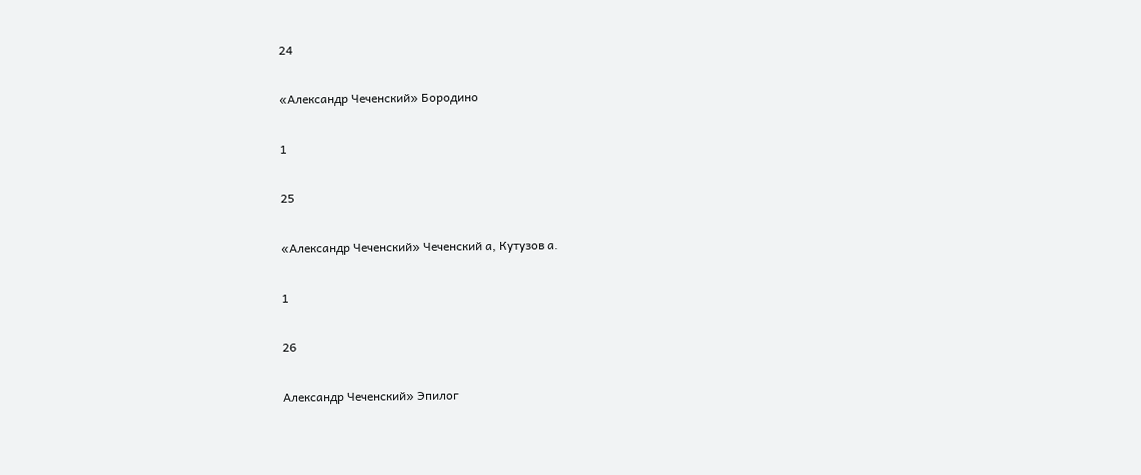24

«Александр Чеченский» Бородино

1

25

«Александр Чеченский» Чеченский а, Кутузов а.

1

26

Александр Чеченский» Эпилог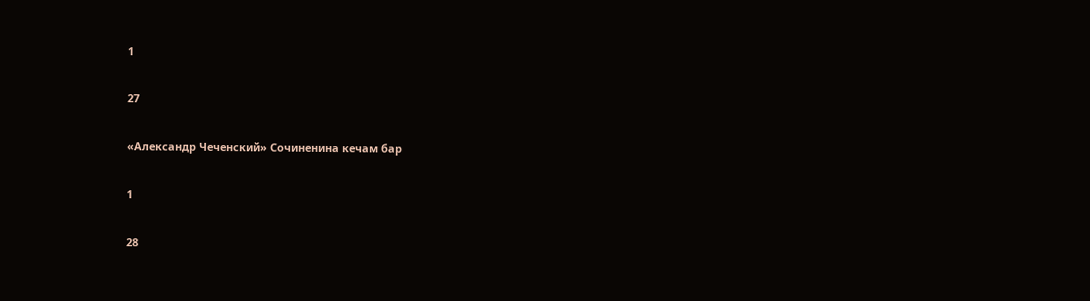1

27

«Александр Чеченский» Сочиненина кечам бар

1

28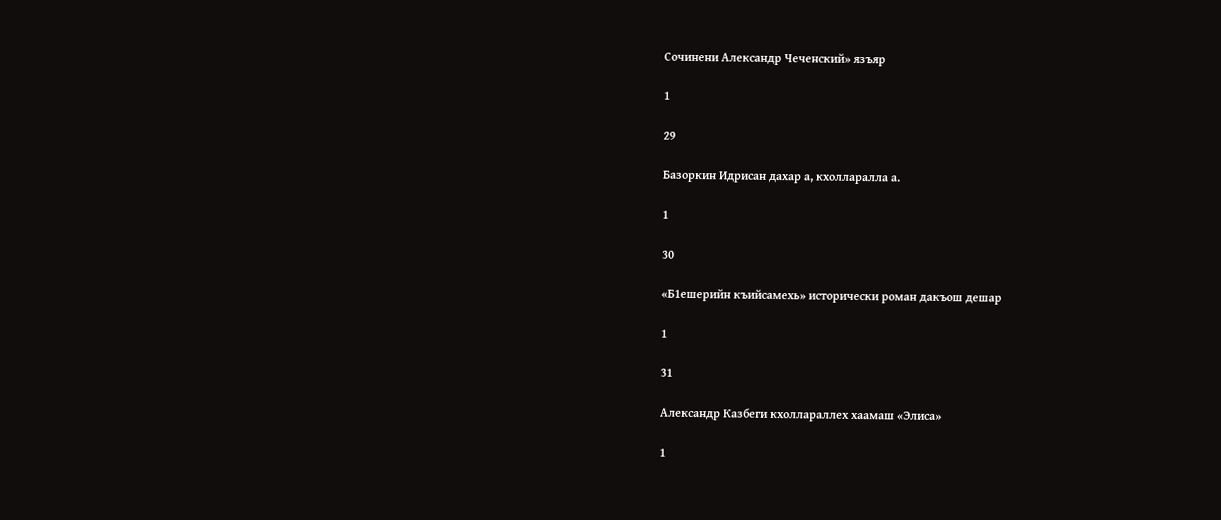Сочинени Александр Чеченский» язъяр

1

29

Базоркин Идрисан дахар а, кхолларалла а.

1

30

«Б1ешерийн къийсамехь» исторически роман дакъош дешар

1

31

Александр Казбеги кхоллараллех хаамаш «Элиса»

1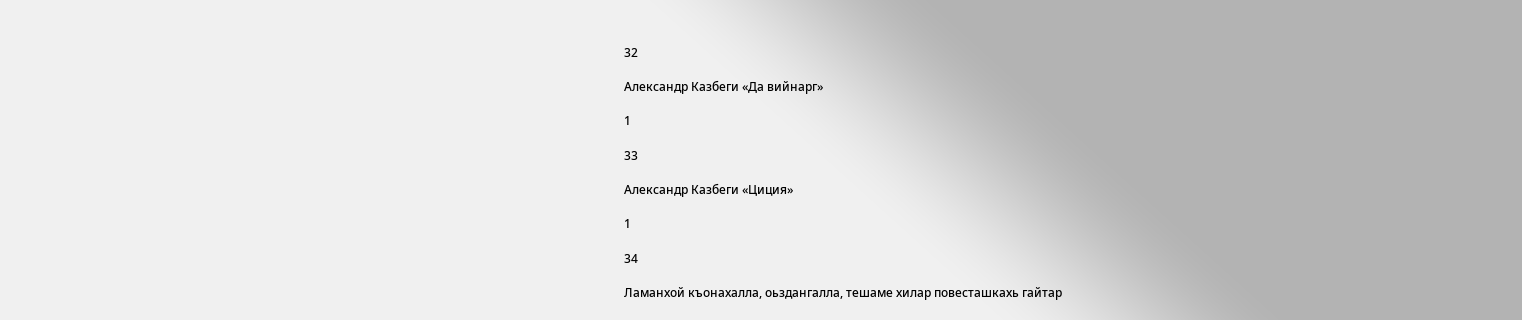32

Александр Казбеги «Да вийнарг»

1

33

Александр Казбеги «Циция»

1

34

Ламанхой къонахалла, оьздангалла, тешаме хилар повесташкахь гайтар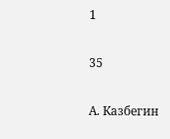1

35

А. Казбегин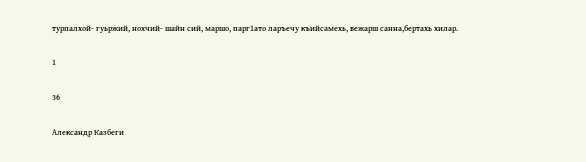турпалхой- гуьржий, нохчий- шайн сий, маршо, парг1ато ларъечу къийсамехь, вежарш санна,бертахь хилар.

1

36

Александр Казбеги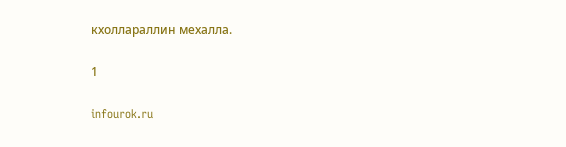кхоллараллин мехалла.

1

infourok.ru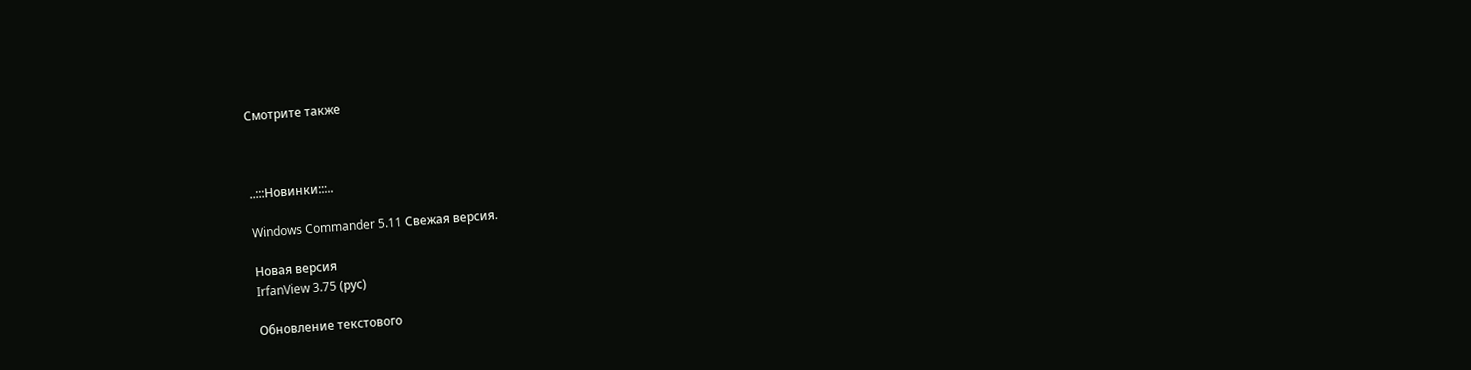Смотрите также



..:::Новинки:::..

Windows Commander 5.11 Свежая версия.

Новая версия
IrfanView 3.75 (рус)

Обновление текстового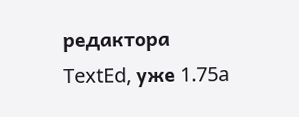редактора TextEd, уже 1.75a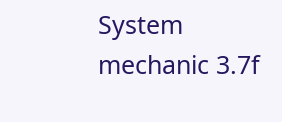System mechanic 3.7f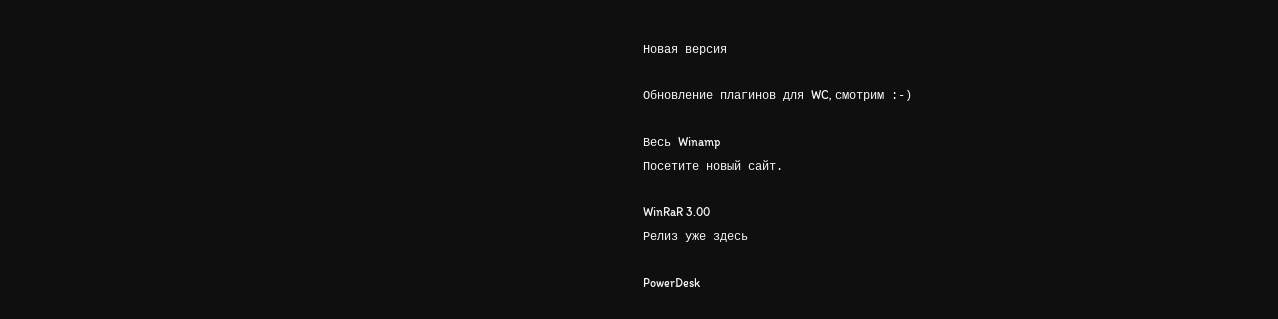Новая версия

Обновление плагинов для WC, смотрим :-)

Весь Winamp
Посетите новый сайт.

WinRaR 3.00
Релиз уже здесь

PowerDesk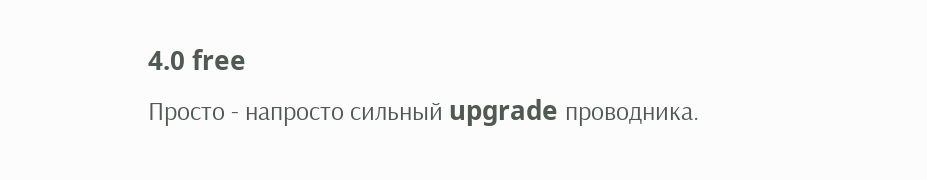4.0 free
Просто - напросто сильный upgrade проводника.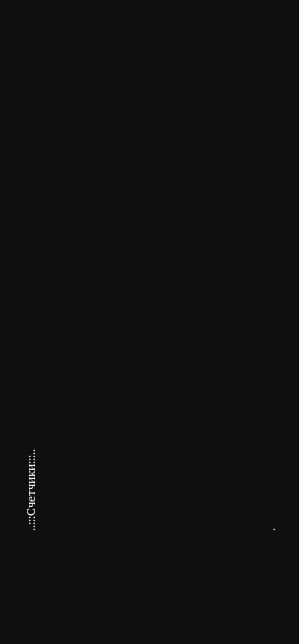..:::Счетчики:::..









.